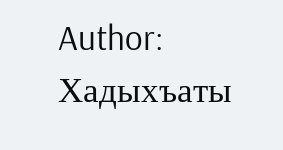Author: Хадыхъаты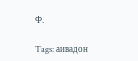Ф.

Tags: аивадон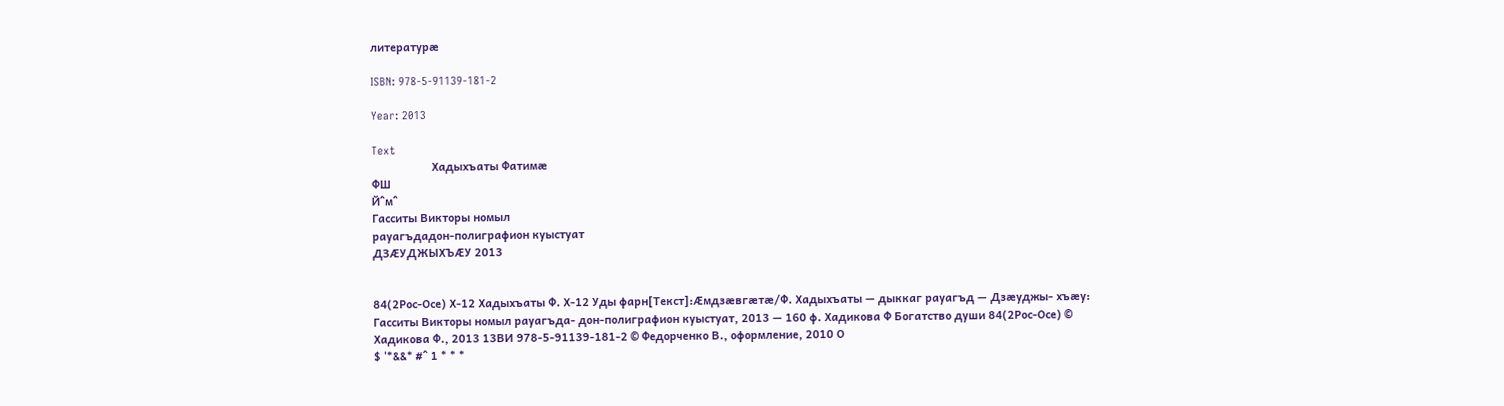литературæ

ISBN: 978-5-91139-181-2

Year: 2013

Text
                    Хадыхъаты Фатимæ
ФШ
Й^м^
Гасситы Викторы номыл
рауагъдадон-полиграфион куыстуат
ДЗÆУДЖЫХЪÆУ 2013


84(2Рос-Осе) Х-12 Хадыхъаты Ф. Х-12 Уды фарн[Текст]:Æмдзæвгæтæ/Ф. Хадыхъаты — дыккаг рауагъд — Дзæуджы- хъæу: Гасситы Викторы номыл рауагъда- дон-полиграфион куыстуат, 2013 — 160 ф. Хадикова Ф Богатство души 84(2Рос-Осе) © Хадикова Ф., 2013 13ВИ 978-5-91139-181-2 © Федорченко В., оформление, 2010 О
$ '*&&* #^ 1 * * *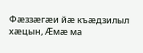Фæззæгæи йæ къæдзилыл хæцын, Æмæ ма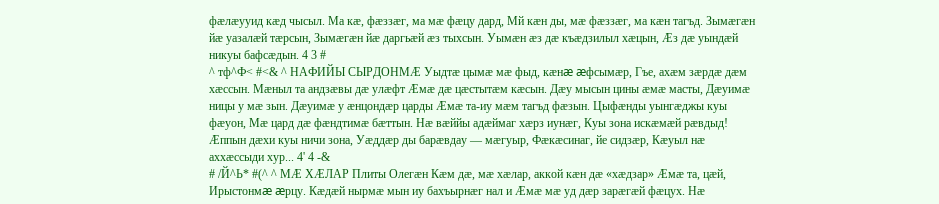фæлæууид кæд чысыл. Ма кæ, фæззæг, ма мæ фæцу дард, Мй кæн ды, мæ фæззæг, ма кæн тагъд. Зымæгæн йæ уазалæй тæрсын, Зымæгæн йæ даргьæй æз тыхсын. Уымæн æз дæ къæдзилыл хæцын, Æз дæ уындæй никуы бафсæдын. 4 3 #
^ тф^Ф< #<& ^ НАФИЙЫ СЫРДОНМÆ Уыдтæ цымæ мæ фыд, кæнæ æфсымæр, Гъе, ахæм зæрдæ дæм хæссын. Мæныл та андзæвы дæ улæфт Æмæ дæ цæстытæм кæсын. Дæу мысын цины æмæ масты, Дæуимæ ницы у мæ зын. Дæуимæ у æнцондæр царды Æмæ та-иу мæм тагъд фæзын. Цыфæнды уынгæджы куы фæуон, Мæ цард дæ фæндтимæ бæттын. Нæ вæййы адæймаг хæрз иунæг, Куы зона искæмæй рæвдыд! Æппын дæхи куы ничи зона, Уæддæр ды барæвдау — мæгуыр, Фæкæсинаг, йе сидзæр, Кæуыл нæ аххæссыди хур... 4' 4 -&
# /Й^Ь* #(^ ^ МÆ ХÆЛАР Плиты Олегæн Кæм дæ, мæ хæлар, аккой кæн дæ «хæдзар» Æмæ та, цæй, Ирыстонмæ æрцу. Кæдæй нырмæ мын иу бахъырнæг нал и Æмæ мæ уд дæр зарæгæй фæцух. Нæ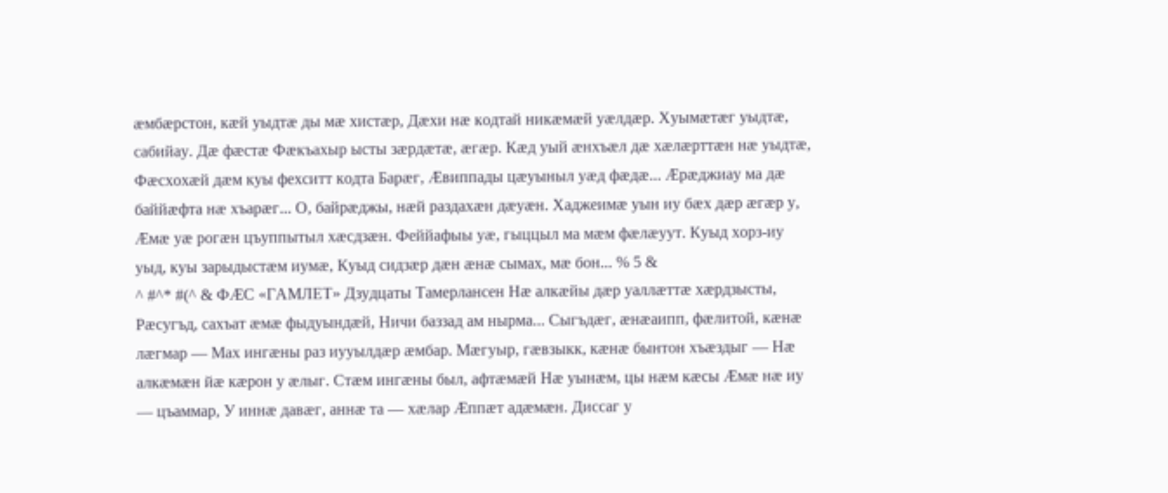æмбæрстон, кæй уыдтæ ды мæ хистæр, Дæхи нæ кодтай никæмæй уæлдæр. Хуымæтæг уыдтæ, сабийау. Дæ фæстæ Фæкъахыр ысты зæрдæтæ, æгæр. Кæд уый æнхъæл дæ хæлæрттæн нæ уыдтæ, Фæсхохæй дæм куы фехситт кодта Барæг, Æвиппады цæуыныл уæд фæдæ... Æрæджиау ма дæ баййæфта нæ хъарæг... О, байрæджы, нæй раздахæн дæуæн. Хаджеимæ уын иу бæх дæр æгæр у, Æмæ уæ рогæн цъуппытыл хæсдзæн. Феййафыы уæ, гыццыл ма мæм фæлæуут. Куыд хорз-иу уыд, куы зарыдыстæм иумæ, Куыд сидзæр дæн æнæ сымах, мæ бон... % 5 &
^ #^* #(^ & ФÆС «ГАМЛЕТ» Дзудцаты Тамерлансен Нæ алкæйы дæр уаллæттæ хæрдзысты, Рæсугъд, сахъат æмæ фыдуындæй, Ничи баззад ам нырма... Сыгъдæг, æнæаипп, фæлитой, кæнæ лæгмар — Мах ингæны раз иууылдæр æмбар. Мæгуыр, гæвзыкк, кæнæ бынтон хъæздыг — Нæ алкæмæн йæ кæрон у æлыг. Стæм ингæны был, афтæмæй Нæ уынæм, цы нæм кæсы Æмæ нæ иу — цъаммар, У иннæ давæг, аннæ та — хæлар Æппæт адæмæн. Диссаг у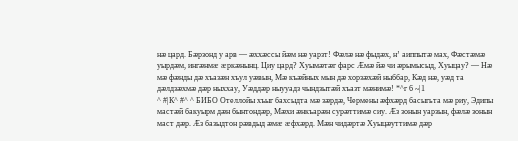нæ цард. Бæрзонд у арв — æххæссы йæм нæ уарзт! Фæлæ нæ фыдæх, н’ аиппытæ мах, Фæстæмæ уырдæм, ингæнмæ æркæнынц. Циу цард? Хуымæтæг фарс Æмæ йæ чи æрымысыд, Хуыцау? — Нæ мæ фæнды дæ хъазæн хъул уæвын, Мæ къæйных мын дæ хорзæхæй ныббар, Кæд нæ, уæд та дæлдзæхмæ дæр ныххау, Уæддæр ныууадз чындзытæй хъазт мæнимæ! *^г 6 ~|1
^ #|К^ #^ ^ БИБО Отеллойы хъыг бахсыдта мæ зæрдæ, Чермены æфхæрд басыгьта мæ риу, Эдипы мастæй бакуырм дæн бынтондæр, Мæхи æнкъарæн сурæттимæ сиу. Æз зонын уарзын, фæлæ зонын маст дæр. Æз базыдтон рæвдыд æмæ æфхæрд. Мæн чидæртæ Хуыцæуттимæ дæр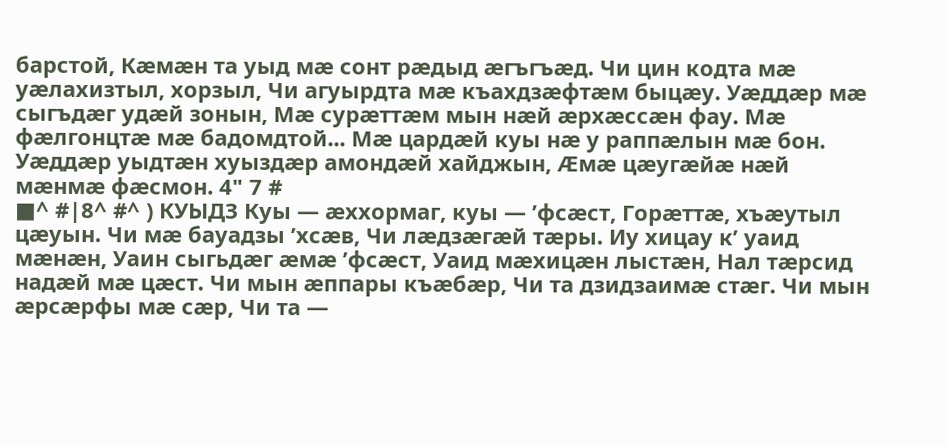барстой, Кæмæн та уыд мæ сонт рæдыд æгъгъæд. Чи цин кодта мæ уæлахизтыл, хорзыл, Чи агуырдта мæ къахдзæфтæм быцæу. Уæддæр мæ сыгъдæг удæй зонын, Мæ сурæттæм мын нæй æрхæссæн фау. Мæ фæлгонцтæ мæ бадомдтой... Мæ цардæй куы нæ у раппæлын мæ бон. Уæддæр уыдтæн хуыздæр амондæй хайджын, Æмæ цæугæйæ нæй мæнмæ фæсмон. 4" 7 #
■^ #|8^ #^ ) КУЫДЗ Куы — æххормаг, куы — ’фсæст, Горæттæ, хъæутыл цæуын. Чи мæ бауадзы ’хсæв, Чи лæдзæгæй тæры. Иу хицау к’ уаид мæнæн, Уаин сыгьдæг æмæ ’фсæст, Уаид мæхицæн лыстæн, Нал тæрсид надæй мæ цæст. Чи мын æппары къæбæр, Чи та дзидзаимæ стæг. Чи мын æрсæрфы мæ сæр, Чи та —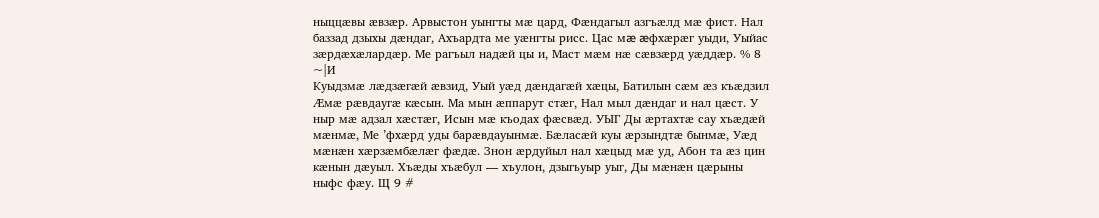ныццæвы æвзæр. Арвыстон уынгты мæ цард, Фæндагыл азгъæлд мæ фист. Нал баззад дзыхы дæндаг, Ахъардта ме уæнгты рисс. Цас мæ æфхæрæг уыди, Уыйас зæрдæхæлардæр. Ме рагъыл надæй цы и, Маст мæм нæ сæвзæрд уæддæр. % 8 ~|И
Куыдзмæ лæдзæгæй æвзид, Уый уæд дæндагæй хæцы, Батилын сæм æз къæдзил Æмæ рæвдаугæ кæсын. Ма мын æппарут стæг, Нал мыл дæндаг и нал цæст. У ныр мæ адзал хæстæг, Исын мæ къодах фæсвæд. УЫГ Ды æртахтæ сау хъæдæй мæнмæ, Ме ’фхæрд уды барæвдауынмæ. Бæласæй куы æрзындтæ бынмæ, Уæд мæнæн хæрзæмбæлæг фæдæ. Знон æрдуйыл нал хæцыд мæ уд, Абон та æз цин кæнын дæуыл. Хъæды хъæбул — хъулон, дзыгьуыр уыг, Ды мæнæн цæрыны ныфс фæу. Щ 9 #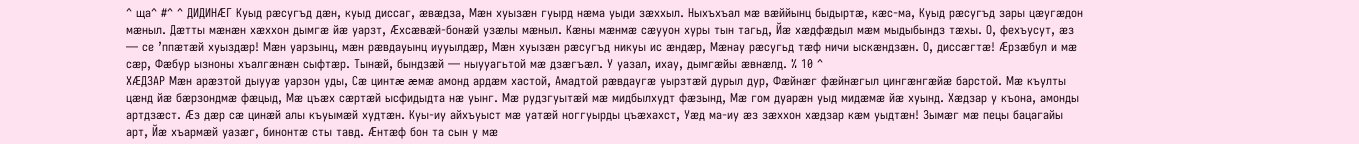^ ща^ #^ ^ ДИДИНÆГ Куыд рæсугъд дæн, куыд диссаг, æвæдза, Мæн хуызæн гуырд нæма уыди зæххыл. Ныхъхъал мæ вæййынц быдыртæ, кæс-ма, Куыд рæсугъд зары цæугæдон мæныл. Дæтты мæнæн хæххон дымгæ йæ уарзт, Æхсæвæй-бонæй узæлы мæныл. Кæны мæнмæ сæууон хуры тын тагьд, Йæ хæдфæдыл мæм мыдыбындз тæхы. О, фехъусут, æз — се ’ппæтæй хуыздæр! Мæн уарзынц, мæн рæвдауынц иууылдæр, Мæн хуызæн рæсугъд никуы ис æндæр, Мæнау рæсугьд тæф ничи ыскæндзæн. О, диссæгтæ! Æрзæбул и мæ сæр, Фæбур ызноны хъалгæнæн сыфтæр. Тынæй, бындзæй — ныууагьтой мæ дзæгъæл. У уазал, ихау, дымгæйы æвнæлд. % 10 ^
ХÆДЗАР Мæн арæзтой дыууæ уарзон уды, Сæ цинтæ æмæ амонд ардæм хастой, Амадтой рæвдаугæ уырзтæй дурыл дур, Фæйнæг фæйнæгыл цингæнгæйæ барстой. Мæ къулты цæнд йæ бæрзондмæ фæцыд, Мæ цъæх сæртæй ысфидыдта нæ уынг. Мæ рудзгуытæй мæ мидбылхудт фæзынд, Мæ гом дуарæн уыд мидæмæ йæ хуынд. Хæдзар у къона, амонды артдзæст. Æз дæр сæ цинæй алы къуымæй худтæн. Куы-иу айхъуыст мæ уатæй ноггуырды цъæхахст, Уæд ма-иу æз зæххон хæдзар кæм уыдтæн! Зымæг мæ пецы бацагайы арт, Йæ хъармæй уазæг, бинонтæ сты тавд. Æнтæф бон та сын у мæ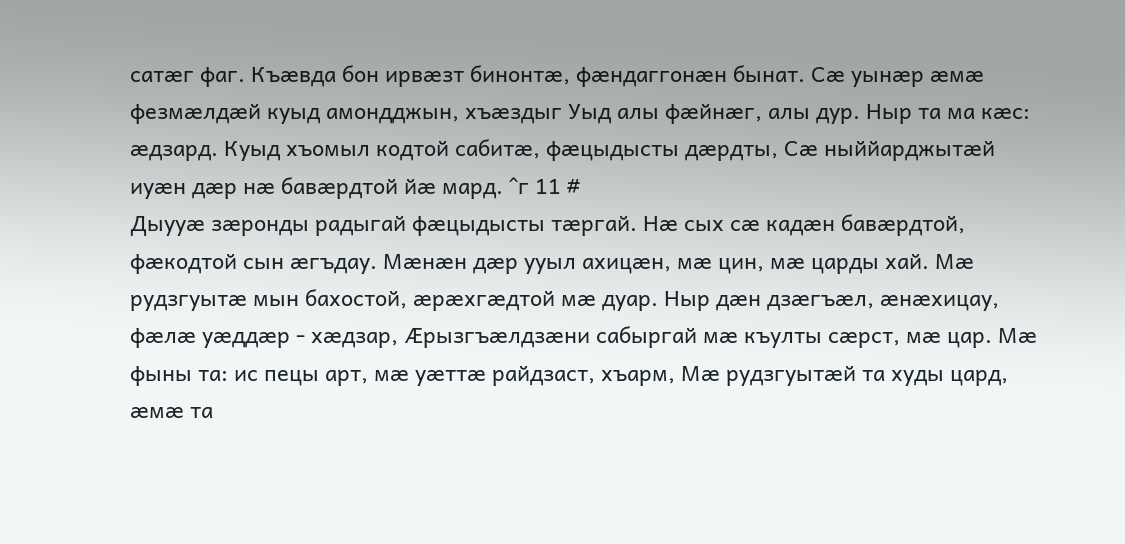сатæг фаг. Къæвда бон ирвæзт бинонтæ, фæндаггонæн бынат. Сæ уынæр æмæ фезмæлдæй куыд амондджын, хъæздыг Уыд алы фæйнæг, алы дур. Ныр та ма кæс: æдзард. Куыд хъомыл кодтой сабитæ, фæцыдысты дæрдты, Сæ ныййарджытæй иуæн дæр нæ бавæрдтой йæ мард. ^г 11 #
Дыууæ зæронды радыгай фæцыдысты тæргай. Нæ сых сæ кадæн бавæрдтой, фæкодтой сын æгъдау. Мæнæн дæр ууыл ахицæн, мæ цин, мæ царды хай. Мæ рудзгуытæ мын бахостой, æрæхгæдтой мæ дуар. Ныр дæн дзæгъæл, æнæхицау, фæлæ уæддæр - хæдзар, Æрызгъæлдзæни сабыргай мæ къулты сæрст, мæ цар. Мæ фыны та: ис пецы арт, мæ уæттæ райдзаст, хъарм, Мæ рудзгуытæй та худы цард, æмæ та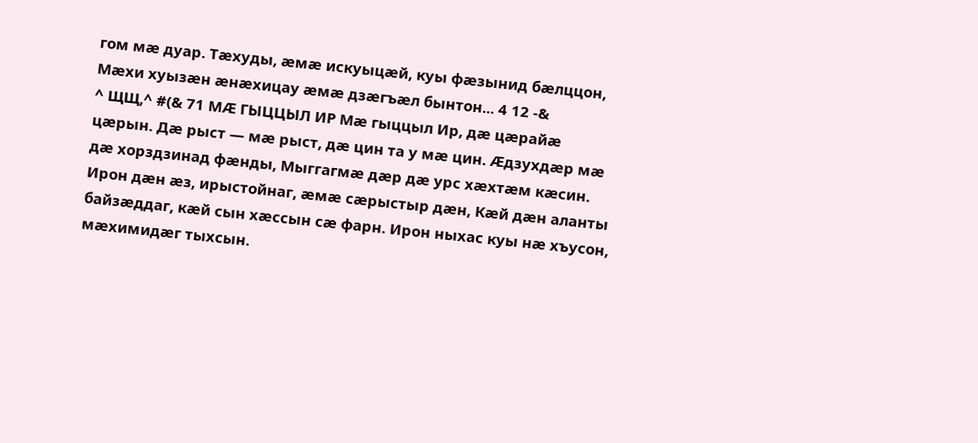гом мæ дуар. Тæхуды, æмæ искуыцæй, куы фæзынид бæлццон, Мæхи хуызæн æнæхицау æмæ дзæгъæл бынтон... 4 12 -&
^ ЩЩ,^ #(& 71 МÆ ГЫЦЦЫЛ ИР Мæ гыццыл Ир, дæ цæрайæ цæрын. Дæ рыст — мæ рыст, дæ цин та у мæ цин. Æдзухдæр мæ дæ хорздзинад фæнды, Мыггагмæ дæр дæ урс хæхтæм кæсин. Ирон дæн æз, ирыстойнаг, æмæ сæрыстыр дæн, Кæй дæн аланты байзæддаг, кæй сын хæссын сæ фарн. Ирон ныхас куы нæ хъусон, мæхимидæг тыхсын.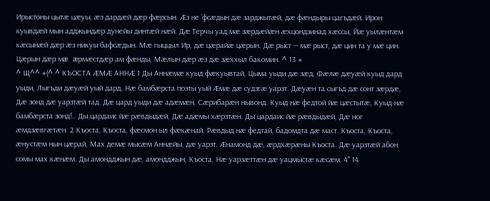Ирыстоны цытæ цæуы, æз дардæй дæр фæрсын. Æз не ’фсæдын дæ зарджытæй, дæ фæндыры цагъдæй. Ирон куывдæй мын адджындæр дунейы динтæй нæй. Дæ Терчы уад мæ зæрдæйæн æхцондзинад хæссы, Йæ уылæнтæм кæсынæй дæр æз никуы бафсæдын. Мæ гыццыл Ир, дæ цæрайæ цæрын. Дæ рыст — мæ рыст, дæ цин та у мæ цин. Цæрын дæр мæ æрмæстдæр ам фæнды, Мæлын дæр æз дæ зæххыл бакомин. ^ 13 #
^ Щ^^ #(^ ^ КЪОСТА ÆМÆ АННÆ 1 Ды Аннæмæ куыд фæкуывтай, Цыма уыди дæ зæд, Фæлæ дæуæй куыд дард уыди, Лыгъди дæуæй уый дард. Нæ бамбæрста поэты уый Æмæ дæ судзгæ уарзт. Дæуæн та сыгъд дæ сонт зæрдæ, Дæ зонд дæ уарзтæй тад. Дæ цард уыди дæ адæмæн, Сæрибарæн нывонд. Куыд нæ федтой йæ цæстытæ, Куыд нæ бамбæрста зонд!.. Ды цардаис йæ рæвдыдæй, Дæ адæмы хæрзтæн. Ды цардаис йæ рæвдыдæй, Дæ ног æмдзæвгæтæн. 2 Къоста, Къоста, фæсмон ыл фæкæнай. Рæвдыд нæ федтай, бадомдта дæ маст. Къоста, Къоста, æнустæм нын цæрай, Мах демæ мысæм Аннæйы, дæ уарзт. Æнамонд дæ, æрдхæрæны Къоста. Дæ уарзтæй абон сомы мах кæнæм. Ды амондджын дæ, амондджын, Къоста, Нæ уарзæттæн дæ уацмыстæ кæсæм. 4" 14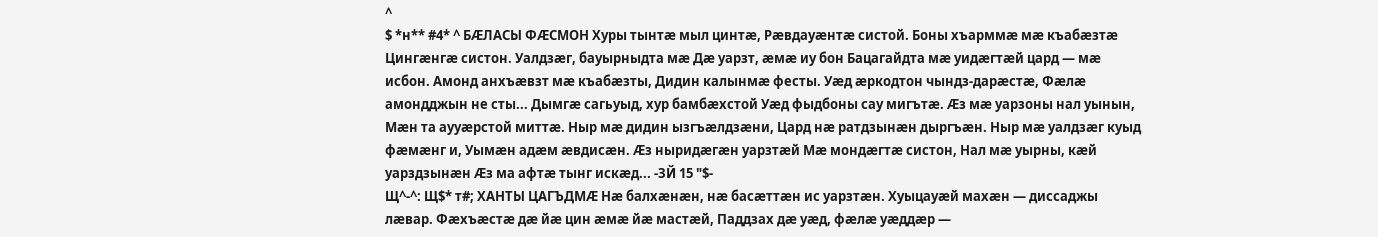^
$ *н** #4* ^ БÆЛАСЫ ФÆСМОН Хуры тынтæ мыл цинтæ, Рæвдауæнтæ систой. Боны хъарммæ мæ къабæзтæ Цингæнгæ систон. Уалдзæг, бауырныдта мæ Дæ уарзт, æмæ иу бон Бацагайдта мæ уидæгтæй цард — мæ исбон. Амонд анхъæвзт мæ къабæзты, Дидин калынмæ фесты. Уæд æркодтон чындз-дарæстæ, Фæлæ амондджын не сты... Дымгæ сагьуыд, хур бамбæхстой Уæд фыдбоны сау мигътæ. Æз мæ уарзоны нал уынын, Мæн та аууæрстой миттæ. Ныр мæ дидин ызгъæлдзæни, Цард нæ ратдзынæн дыргъæн. Ныр мæ уалдзæг куыд фæмæнг и, Уымæн адæм æвдисæн. Æз ныридæгæн уарзтæй Мæ мондæгтæ систон, Нал мæ уырны, кæй уарздзынæн Æз ма афтæ тынг искæд... -ЗЙ 15 "$-
Щ^-^: Щ$* т#; ХАНТЫ ЦАГЪДМÆ Нæ балхæнæн, нæ басæттæн ис уарзтæн. Хуыцауæй махæн — диссаджы лæвар. Фæхъæстæ дæ йæ цин æмæ йæ мастæй, Паддзах дæ уæд, фæлæ уæддæр —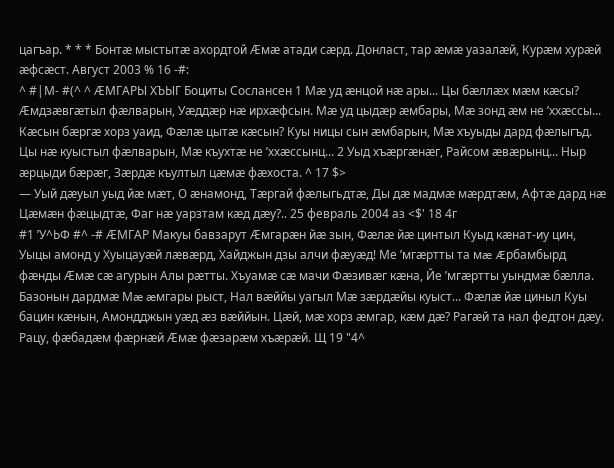цагъар. * * * Бонтæ мыстытæ ахордтой Æмæ атади сæрд. Донласт, тар æмæ уазалæй, Курæм хурæй æфсæст. Август 2003 % 16 -#:
^ #|М- #(^ ^ ÆМГАРЫ ХЪЫГ Боциты Сослансен 1 Мæ уд æнцой нæ ары... Цы бæллæх мæм кæсы? Æмдзæвгæтыл фæлварын, Уæддæр нæ ирхæфсын. Мæ уд цыдæр æмбары, Мæ зонд æм не ’ххæссы... Кæсын бæргæ хорз уаид, Фæлæ цытæ кæсын? Куы ницы сын æмбарын, Мæ хъуыды дард фæлыгъд. Цы нæ куыстыл фæлварын, Мæ къухтæ не ’ххæссынц... 2 Уыд хъæргæнæг, Райсом æвæрынц... Ныр æрцыди бæрæг, Зæрдæ къултыл цæмæ фæхоста. ^ 17 $>
— Уый дæуыл уыд йæ мæт, О æнамонд, Тæргай фæлыгьдтæ, Ды дæ мадмæ мæрдтæм, Афтæ дард нæ Цæмæн фæцыдтæ, Фаг нæ уарзтам кæд дæу?.. 25 февраль 2004 аз <$' 18 4г
#1 ’У^ЬФ #^ -# ÆМГАР Макуы бавзарут Æмгарæн йæ зын, Фæлæ йæ цинтыл Куыд кæнат-иу цин, Уыцы амонд у Хуыцауæй лæвæрд, Хайджын дзы алчи фæуæд! Ме ’мгæртты та мæ Æрбамбырд фæнды Æмæ сæ агурын Алы рæтты. Хъуамæ сæ мачи Фæзивæг кæна, Йе ’мгæртты уындмæ бæлла. Базонын дардмæ Мæ æмгары рыст, Нал вæййы уагыл Мæ зæрдæйы куыст... Фæлæ йæ циныл Куы бацин кæнын, Амондджын уæд æз вæййын. Цæй, мæ хорз æмгар, кæм дæ? Рагæй та нал федтон дæу. Рацу, фæбадæм фæрнæй Æмæ фæзарæм хъæрæй. Щ 19 "4^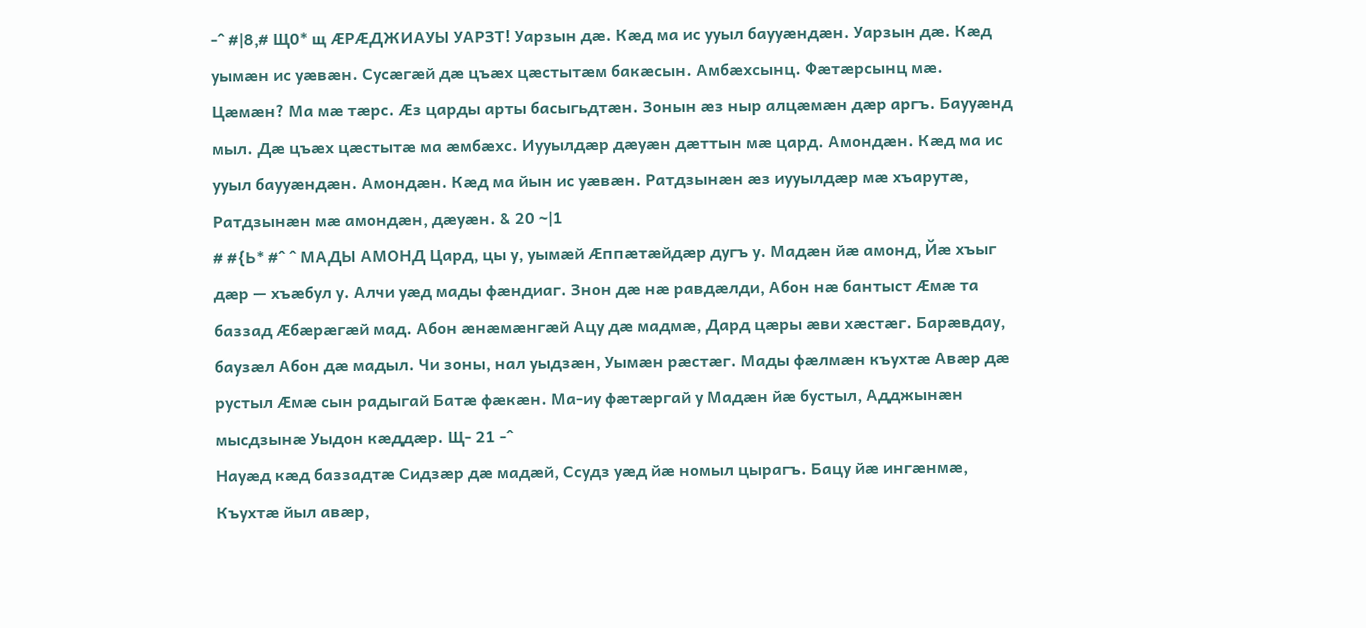-^ #|8,# Щ0* щ ÆРÆДЖИАУЫ УАРЗТ! Уарзын дæ. Кæд ма ис ууыл баууæндæн. Уарзын дæ. Кæд уымæн ис уæвæн. Сусæгæй дæ цъæх цæстытæм бакæсын. Амбæхсынц. Фæтæрсынц мæ. Цæмæн? Ма мæ тæрс. Æз царды арты басыгьдтæн. Зонын æз ныр алцæмæн дæр аргъ. Баууæнд мыл. Дæ цъæх цæстытæ ма æмбæхс. Иууылдæр дæуæн дæттын мæ цард. Амондæн. Кæд ма ис ууыл баууæндæн. Амондæн. Кæд ма йын ис уæвæн. Ратдзынæн æз иууылдæр мæ хъарутæ, Ратдзынæн мæ амондæн, дæуæн. & 20 ~|1
# #{Ь* #^ ^ МАДЫ АМОНД Цард, цы у, уымæй Æппæтæйдæр дугъ у. Мадæн йæ амонд, Йæ хъыг дæр — хъæбул у. Алчи уæд мады фæндиаг. Знон дæ нæ равдæлди, Абон нæ бантыст Æмæ та баззад Æбæрæгæй мад. Абон æнæмæнгæй Ацу дæ мадмæ, Дард цæры æви хæстæг. Барæвдау, баузæл Абон дæ мадыл. Чи зоны, нал уыдзæн, Уымæн рæстæг. Мады фæлмæн къухтæ Авæр дæ рустыл Æмæ сын радыгай Батæ фæкæн. Ма-иу фæтæргай у Мадæн йæ бустыл, Адджынæн мысдзынæ Уыдон кæддæр. Щ- 21 -^
Науæд кæд баззадтæ Сидзæр дæ мадæй, Ссудз уæд йæ номыл цырагъ. Бацу йæ ингæнмæ, Къухтæ йыл авæр,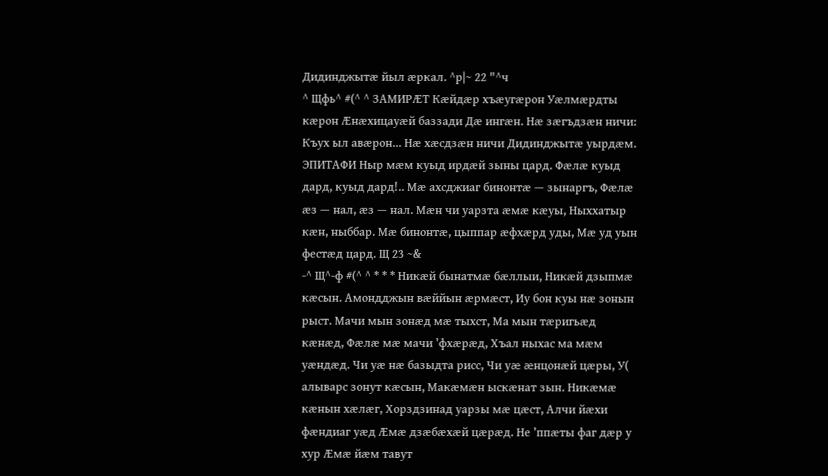Дидинджытæ йыл æркал. ^р|~ 22 "^ч
^ Щфь^ #(^ ^ ЗАМИРÆТ Кæйдæр хъæугæрон Уæлмæрдты кæрон Æнæхицауæй баззади Дæ ингæн. Нæ зæгъдзæн ничи: Къух ыл авæрон... Нæ хæсдзæн ничи Дидинджытæ уырдæм. ЭПИТАФИ Ныр мæм куыд ирдæй зыны цард. Фæлæ куыд дард, куыд дард!.. Мæ ахсджиаг бинонтæ — зынаргъ, Фæлæ æз — нал, æз — нал. Мæн чи уарзта æмæ кæуы, Ныххатыр кæн, ныббар. Мæ бинонтæ, цыппар æфхæрд уды, Мæ уд уын фестæд цард. Щ 23 ~&
-^ Щ^-ф #(^ ^ * * * Никæй бынатмæ бæллыи, Никæй дзыпмæ кæсын. Амондджын вæййын æрмæст, Иу бон куы нæ зонын рыст. Мачи мын зонæд мæ тыхст, Ма мын тæригьæд кæнæд, Фæлæ мæ мачи ’фхæрæд, Хъал ныхас ма мæм уæндæд. Чи уæ нæ базыдта рисс, Чи уæ æнцонæй цæры, У( алыварс зонут кæсын, Макæмæн ыскæнат зын. Никæмæ кæнын хæлæг, Хорздзинад уарзы мæ цæст, Алчи йæхи фæндиаг уæд Æмæ дзæбæхæй цæрæд. Не ’ппæты фаг дæр у хур Æмæ йæм тавут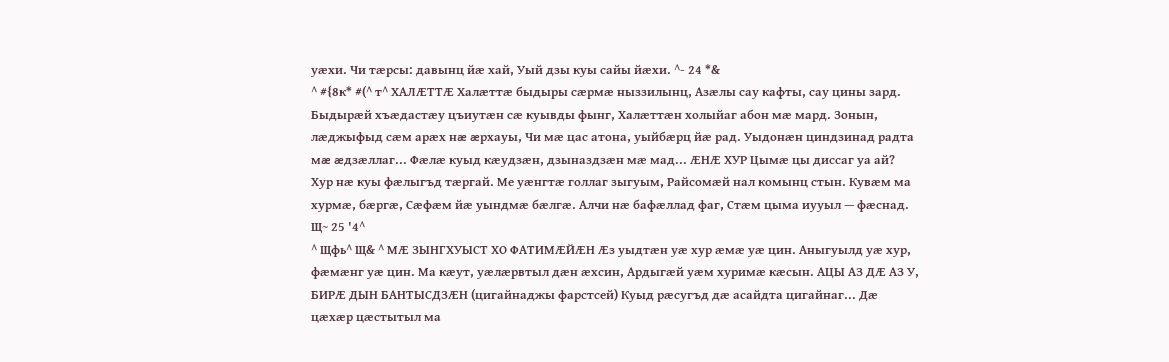уæхи. Чи тæрсы: давынц йæ хай, Уый дзы куы сайы йæхи. ^- 24 *&
^ #{8к* #(^ т^ ХАЛÆТТÆ Халæттæ быдыры сæрмæ ныззилынц, Азæлы сау кафты, сау цины зард. Быдырæй хъæдастæу цъиутæн сæ куывды фынг, Халæттæн холыйаг абон мæ мард. Зонын, лæджыфыд сæм арæх нæ æрхауы, Чи мæ цас атона, уыйбæрц йæ рад. Уыдонæн циндзинад радта мæ æдзæллаг... Фæлæ куыд кæудзæн, дзыназдзæн мæ мад... ÆНÆ ХУР Цымæ цы диссаг уа ай? Хур нæ куы фæлыгъд тæргай. Ме уæнгтæ голлаг зыгуым, Райсомæй нал комынц стын. Кувæм ма хурмæ, бæргæ, Сæфæм йæ уындмæ бæлгæ. Алчи нæ бафæллад фаг, Стæм цыма иууыл — фæснад. Щ~ 25 '4^
^ Щфь^ Щ& ^ МÆ ЗЫНГХУЫСТ ХО ФАТИМÆЙÆН Æз уыдтæн уæ хур æмæ уæ цин. Аныгуылд уæ хур, фæмæнг уæ цин. Ма кæут, уæлæрвтыл дæн æхсин, Ардыгæй уæм хуримæ кæсын. АЦЫ АЗ ДÆ АЗ У, БИРÆ ДЫН БАНТЫСДЗÆН (цигайнаджы фарстсей) Куыд рæсугъд дæ асайдта цигайнаг... Дæ цæхæр цæстытыл ма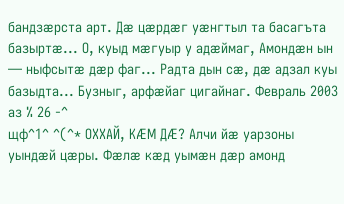бандзæрста арт. Дæ цæрдæг уæнгтыл та басагъта базыртæ... О, куыд мæгуыр у адæймаг, Амондæн ын — ныфсытæ дæр фаг... Радта дын сæ, дæ адзал куы базыдта... Бузныг, арфæйаг цигайнаг. Февраль 2003 аз % 26 -^
щф^1^ ^(^* ОХХАЙ, КÆМ ДÆ? Алчи йæ уарзоны уындæй цæры. Фæлæ кæд уымæн дæр амонд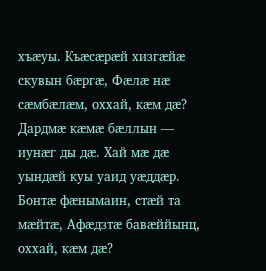хъæуы. Къæсæрæй хизгæйæ скувын бæргæ, Фæлæ нæ сæмбæлæм, оххай, кæм дæ? Дардмæ кæмæ бæллын — иунæг ды дæ. Хай мæ дæ уындæй куы уаид уæддæр. Бонтæ фæнымаин, стæй та мæйтæ, Афæдзтæ бавæййынц, оххай, кæм дæ?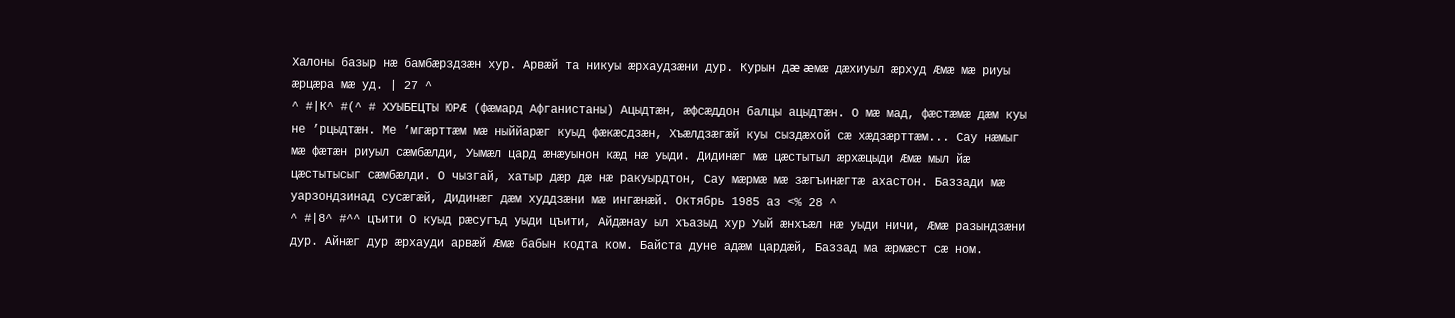Халоны базыр нæ бамбæрздзæн хур. Арвæй та никуы æрхаудзæни дур. Курын дæ æмæ дæхиуыл æрхуд Æмæ мæ риуы æрцæра мæ уд. | 27 ^
^ #|К^ #(^ # ХУЫБЕЦТЫ ЮРÆ (фæмард Афганистаны) Ацыдтæн, æфсæддон балцы ацыдтæн. О мæ мад, фæстæмæ дæм куы не ’рцыдтæн. Ме ’мгæрттæм мæ ныййарæг куыд фæкæсдзæн, Хъæлдзæгæй куы сыздæхой сæ хæдзæрттæм... Сау нæмыг мæ фæтæн риуыл сæмбæлди, Уымæл цард æнæуынон кæд нæ уыди. Дидинæг мæ цæстытыл æрхæцыди Æмæ мыл йæ цæстытысыг сæмбæлди. О чызгай, хатыр дæр дæ нæ ракуырдтон, Сау мæрмæ мæ зæгъинæгтæ ахастон. Баззади мæ уарзондзинад сусæгæй, Дидинæг дæм худдзæни мæ ингæнæй. Октябрь 1985 аз <% 28 ^
^ #|8^ #^^ цъити О куыд рæсугъд уыди цъити, Айдæнау ыл хъазыд хур Уый æнхъæл нæ уыди ничи, Æмæ разындзæни дур. Айнæг дур æрхауди арвæй Æмæ бабын кодта ком. Байста дуне адæм цардæй, Баззад ма æрмæст сæ ном.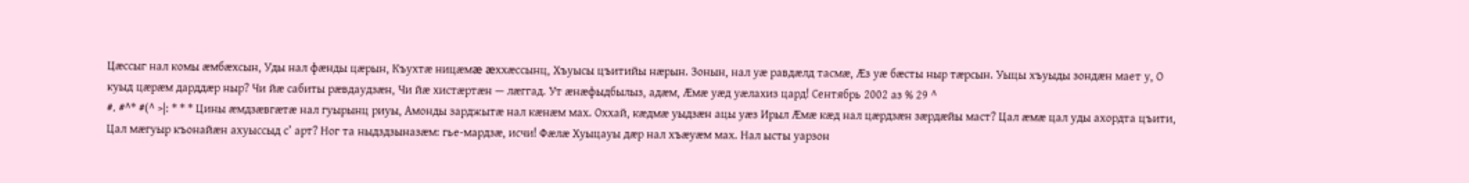Цæссыг нал комы æмбæхсын, Уды нал фæнды цæрын, Къухтæ ницæмæ æххæссынц, Хъуысы цъитийы нæрын. Зонын, нал уæ равдæлд тасмæ, Æз уæ бæсты ныр тæрсын. Уыцы хъуыды зондæн мает у, О куыд цæрæм дарддæр ныр? Чи йæ сабиты рæвдаудзæн, Чи йæ хистæртæн — лæггад. Ут æнæфыдбылыз, адæм, Æмæ уæд уæлахиз цард! Сентябрь 2002 аз % 29 ^
#. #^* #(^ >|: * * * Цины æмдзæвгæтæ нал гуырынц риуы, Амонды зарджытæ нал кæнæм мах. Оххай, кæдмæ уыдзæн ацы уæз Ирыл Æмæ кæд нал цæрдзæн зæрдæйы маст? Цал æмæ цал уды ахордта цъити, Цал мæгуыр къонайæн ахуыссыд с’ арт? Ног та ныдздзыназæм: гье-мардзæ, исчи! Фæлæ Хуыцауы дæр нал хъæуæм мах. Нал ысты уарзон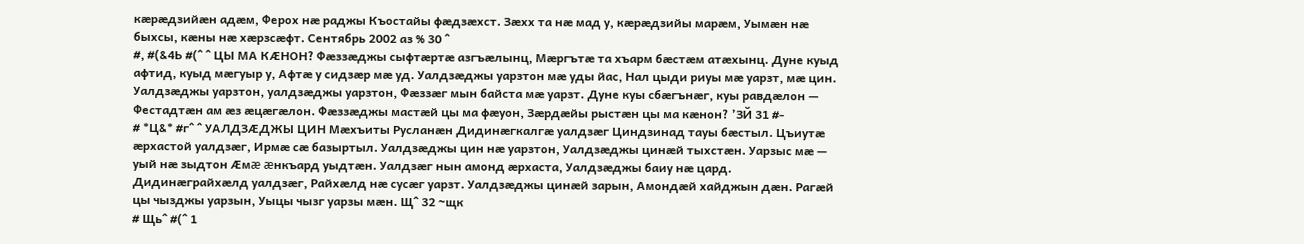кæрæдзийæн адæм, Ферох нæ раджы Къостайы фæдзæхст. Зæхх та нæ мад у, кæрæдзийы марæм, Уымæн нæ быхсы, кæны нæ хæрзсæфт. Сентябрь 2002 аз % 30 ^
#, #(&4Ь #(^ ^ ЦЫ МА КÆНОН? Фæззæджы сыфтæртæ азгъæлынц, Мæргътæ та хъарм бæстæм атæхынц. Дуне куыд афтид, куыд мæгуыр у, Афтæ у сидзæр мæ уд. Уалдзæджы уарзтон мæ уды йас, Нал цыди риуы мæ уарзт, мæ цин. Уалдзæджы уарзтон, уалдзæджы уарзтон, Фæззæг мын байста мæ уарзт. Дуне куы сбæгънæг, куы равдæлон — Фестадтæн ам æз æцæгæлон. Фæззæджы мастæй цы ма фæуон, Зæрдæйы рыстæн цы ма кæнон? ’ЗЙ 31 #-
# *Ц&* #г^ ^ УАЛДЗÆДЖЫ ЦИН Мæхъиты Русланæн Дидинæгкалгæ уалдзæг Циндзинад тауы бæстыл. Цъиутæ æрхастой уалдзæг, Ирмæ сæ базыртыл. Уалдзæджы цин нæ уарзтон, Уалдзæджы цинæй тыхстæн. Уарзыс мæ — уый нæ зыдтон Æмæ æнкъард уыдтæн. Уалдзæг нын амонд æрхаста, Уалдзæджы баиу нæ цард. Дидинæграйхæлд уалдзæг, Райхæлд нæ сусæг уарзт. Уалдзæджы цинæй зарын, Амондæй хайджын дæн. Рагæй цы чызджы уарзын, Уыцы чызг уарзы мæн. Щ^ 32 ~щк
# Щь^ #(^ 1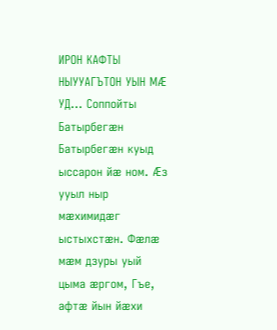ИРОН КАФТЫ НЫУУАГЪТОН УЫН МÆ УД... Соппойты Батырбегæн Батырбегæн куыд ыссарон йæ ном. Æз ууыл ныр мæхимидæг ыстыхстæн. Фæлæ мæм дзуры уый цыма æргом, Гъе, афтæ йын йæхи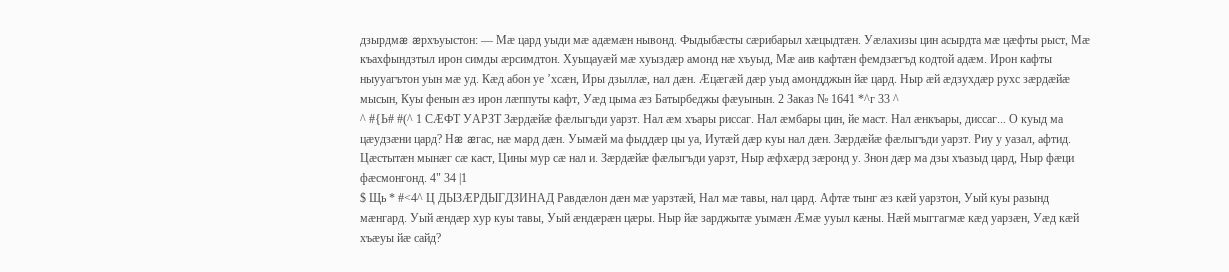дзырдмæ æрхъуыстон: — Мæ цард уыди мæ адæмæн нывонд. Фыдыбæсты сæрибарыл хæцыдтæн. Уæлахизы цин асырдта мæ цæфты рыст, Мæ къахфындзтыл ирон симды æрсимдтон. Хуыцауæй мæ хуыздæр амонд нæ хъуыд, Мæ аив кафтæн фемдзæгъд кодтой адæм. Ирон кафты ныууагътон уын мæ уд. Кæд абон уе ’хсæн, Иры дзыллæ, нал дæн. Æцæгæй дæр уыд амондджын йæ цард. Ныр æй æдзухдæр рухс зæрдæйæ мысын, Куы фенын æз ирон лæппуты кафт, Уæд цыма æз Батырбеджы фæуынын. 2 Заказ № 1641 *^г 33 ^
^ #{Ь# #(^ 1 СÆФТ УАРЗТ Зæрдæйæ фæлыгьди уарзт. Нал æм хъары риссаг. Нал æмбары цин, йе маст. Нал æнкъары, диссаг... О куыд ма цæудзæни цард? Нæ æгас, нæ мард дæн. Уымæй ма фыддæр цы уа, Иутæй дæр куы нал дæн. Зæрдæйæ фæлыгъди уарзт. Риу у уазал, афтид. Цæстытæн мынæг сæ каст, Цины мур сæ нал и. Зæрдæйæ фæлыгъди уарзт, Ныр æфхæрд зæронд у. Знон дæр ма дзы хъазыд цард, Ныр фæци фæсмонгонд. 4" 34 |1
$ Щь * #<4^ Ц ДЫЗÆРДЫГДЗИНАД Равдæлон дæн мæ уарзтæй, Нал мæ тавы, нал цард. Афтæ тынг æз кæй уарзтон, Уый куы разынд мæнгард. Уый æндæр хур куы тавы, Уый æндæрæн цæры. Ныр йæ зарджытæ уымæн Æмæ ууыл кæны. Нæй мыггагмæ кæд уарзæн, Уæд кæй хъæуы йæ сайд?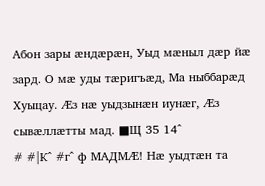Абон зары æндæрæн, Уыд мæныл дæр йæ зард. О мæ уды тæригъæд, Ма ныббарæд Хуыцау. Æз нæ уыдзынæн иунæг, Æз сывæллæтты мад. ■Щ 35 14^
# #|К^ #г^ ф МАДМÆ! Нæ уыдтæн та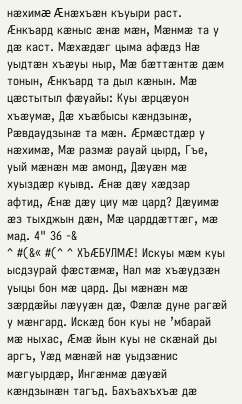нæхимæ Æнæхъæн къуыри раст. Æнкъард кæныс æнæ мæн, Мæнмæ та у дæ каст. Мæхæдæг цыма афæдз Нæ уыдтæн хъæуы ныр, Мæ бæттæнтæ дæм тонын, Æнкъард та дыл кæнын. Мæ цæстытыл фæуайы: Куы æрцæуон хъæумæ, Дæ хъæбысы кæндзынæ, Рæвдаудзынæ та мæн. Æрмæстдæр у нæхимæ, Мæ размæ рауай цырд, Гъе, уый мæнæн мæ амонд, Дæуæн мæ хуыздæр куывд. Æнæ дæу хæдзар афтид, Æнæ дæу циу мæ цард? Дæуимæ æз тыхджын дæн, Мæ царддæттæг, мæ мад. 4" 36 -&
^ #(&« #(^ ^ ХЪÆБУЛМÆ! Искуы мæм куы ысдзурай фæстæмæ, Нал мæ хъæудзæн уыцы бон мæ цард. Ды мæнæн мæ зæрдæйы лæууæн дæ, Фæлæ дуне рагæй у мæнгард. Искæд бон куы не ’мбарай мæ ныхас, Æмæ йын куы не скæнай ды аргъ, Уæд мæнæй нæ уыдзæнис мæгуырдæр, Ингæнмæ дæуæй кæндзынæн тагъд. Бахъахъхъæ дæ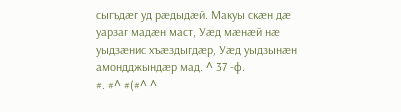сыгъдæг уд рæдыдæй. Макуы скæн дæ уарзаг мадæн маст, Уæд мæнæй нæ уыдзæнис хъæздыгдæр, Уæд уыдзынæн амондджындæр мад. ^ 37 -ф.
#. #^ #(#^ ^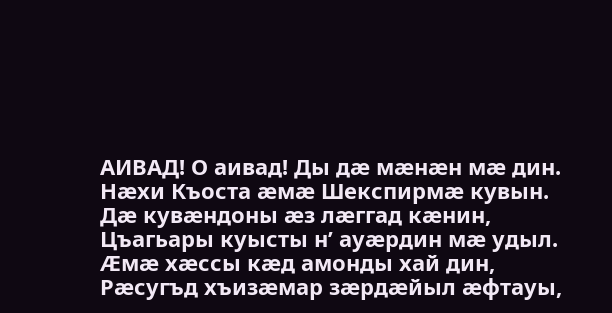АИВАД! О аивад! Ды дæ мæнæн мæ дин. Нæхи Къоста æмæ Шекспирмæ кувын. Дæ кувæндоны æз лæггад кæнин, Цъагьары куысты н’ ауæрдин мæ удыл. Æмæ хæссы кæд амонды хай дин, Рæсугъд хъизæмар зæрдæйыл æфтауы,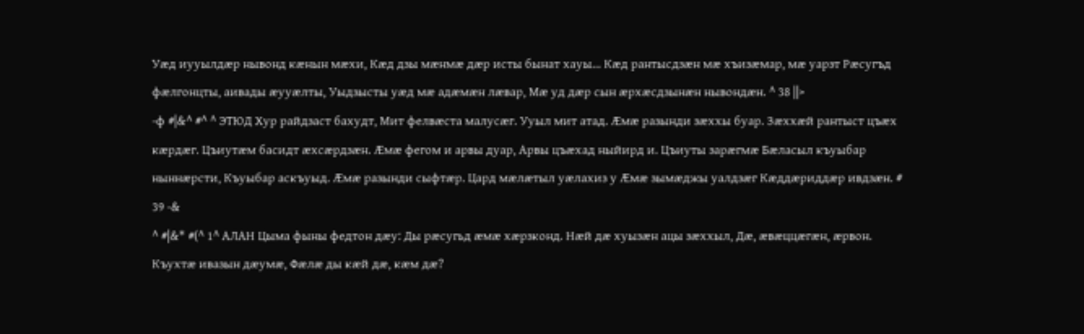Уæд иууылдæр нывонд кæнын мæхи, Кæд дзы мæнмæ дæр исты бынат хауы... Кæд рантысдзæн мæ хъизæмар, мæ уарзт Рæсугъд фæлгонцты, аивады æууæлты, Уыдзысты уæд мæ адæмæн лæвар, Мæ уд дæр сын æрхæсдзынæн нывондæн. ^ 38 ||>
-ф #|&^ #^ ^ ЭТЮД Хур райдзаст бахудт, Мит фелвæста малусæг. Ууыл мит атад. Æмæ разынди зæххы буар. Зæххæй рантыст цъæх кæрдæг. Цъиутæм басидт æхсæрдзæн. Æмæ фегом и арвы дуар, Арвы цъæхад ныйирд и. Цъиуты зарæгмæ Бæласыл къуыбар ныннæрсти, Къуыбар аскъуыд. Æмæ разынди сыфтæр. Цард мæлæтыл уæлахиз у Æмæ зымæджы уалдзæг Кæддæриддæр ивдзæн. # 39 -&
^ #|&* #(^ 1^ АЛАН Цыма фыны федтон дæу: Ды рæсугьд æмæ хæрзконд. Нæй дæ хуызæн ацы зæххыл, Дæ, æвæццæгæн, æрвон. Къухтæ ивазын дæумæ, Фæлæ ды кæй дæ, кæм дæ?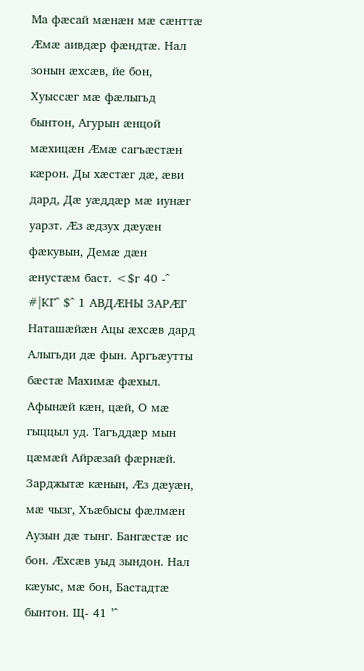Ма фæсай мæнæн мæ сæнттæ Æмæ аивдæр фæндтæ. Нал зонын æхсæв, йе бон, Хуыссæг мæ фæлыгьд бынтон, Агурын æнцой мæхицæн Æмæ сагъæстæн кæрон. Ды хæстæг дæ, æви дард, Дæ уæддæр мæ иунæг уарзт. Æз æдзух дæуæн фæкувын, Демæ дæн æнустæм баст. <$г 40 -^
#|КГ^ $^ 1 АВДÆНЫ ЗАРÆГ Наташæйæн Ацы æхсæв дард Алыгьди дæ фын. Аргъæутты бæстæ Махимæ фæхыл. Афынæй кæн, цæй, О мæ гыццыл уд. Тагъддæр мын цæмæй Айрæзай фæрнæй. Зарджытæ кæнын, Æз дæуæн, мæ чызг, Хъæбысы фæлмæн Аузын дæ тынг. Бангæстæ ис бон. Æхсæв уыд зындон. Нал кæуыс, мæ бон, Бастадтæ бынтон. Щ- 41 ’^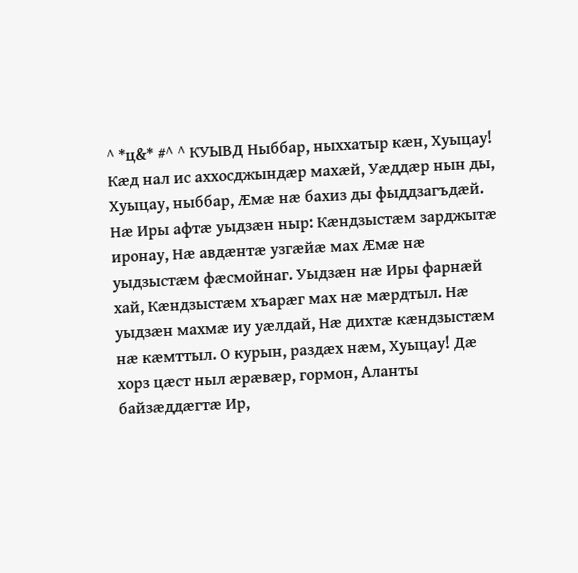^ *ц&* #^ ^ КУЫВД Ныббар, ныххатыр кæн, Хуыцау! Кæд нал ис аххосджындæр махæй, Уæддæр нын ды, Хуыцау, ныббар, Æмæ нæ бахиз ды фыддзагъдæй. Нæ Иры афтæ уыдзæн ныр: Кæндзыстæм зарджытæ иронау, Нæ авдæнтæ узгæйæ мах Æмæ нæ уыдзыстæм фæсмойнаг. Уыдзæн нæ Иры фарнæй хай, Кæндзыстæм хъарæг мах нæ мæрдтыл. Нæ уыдзæн махмæ иу уæлдай, Нæ дихтæ кæндзыстæм нæ кæмттыл. О курын, раздæх нæм, Хуыцау! Дæ хорз цæст ныл æрæвæр, гормон, Аланты байзæддæгтæ Ир,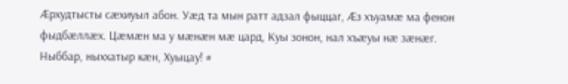Æрхудтысты сæхиуыл абон. Уæд та мын ратт адзал фыццаг, Æз хъуамæ ма фенон фыдбæллæх. Цæмæн ма у мæнæн мæ цард, Куы зонон, нал хъæуы нæ зæнæг. Ныббар, ныххатыр кæн, Хуыцау! #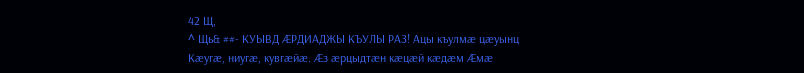42 Щ,
^ Щь& ##- КУЫВД ÆРДИАДЖЫ КЪУЛЫ РАЗ! Ацы къулмæ цæуынц Кæугæ, ниугæ, кувгæйæ. Æз æрцыдтæн кæцæй кæдæм Æмæ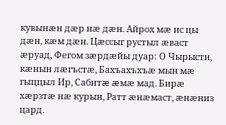кувынæн дæр нæ дæн. Айрох мæ ис цы дæн, кæм дæн. Цæссыг рустыл æваст æруад, Фегом зæрдæйы дуар: О Чырысти, кæнын лæгъстæ, Бахъахъхъæ мын мæ гыццыл Ир, Сабитæ æмæ мад. Бирæ хæрзтæ нæ курын, Ратт æнæмаст, æнæниз цард.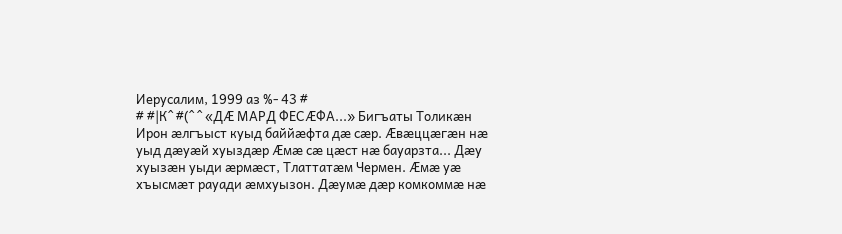Иерусалим, 1999 аз %- 43 #
# #|К^ #(^ ^ «ДÆ МАРД ФЕСÆФА...» Бигъаты Толикæн Ирон æлгъыст куыд баййæфта дæ сæр. Æвæццæгæн нæ уыд дæуæй хуыздæр Æмæ сæ цæст нæ бауарзта... Дæу хуызæн уыди æрмæст, Тлаттатæм Чермен. Æмæ уæ хъысмæт рауади æмхуызон. Дæумæ дæр комкоммæ нæ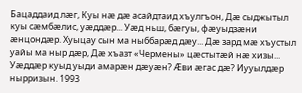Бацаддаид лæг, Куы нæ дæ асайдтаид хъулгъон, Дæ сыджытыл куы сæмбæлис, уæддæр... Уæд ньш, бæгуы, фæуыдзæни æнцондæр. Хуыцау сын ма ныббарæд дæу... Дæ зард мæ хъустыл уайы ма ныр дæр, Дæ хъазт «Чермены» цæстытæй нæ хизы... Уæддæр куыд уыди амарæн дæуæн? Æви æгас дæ? Иууылдæр нырризын. 1993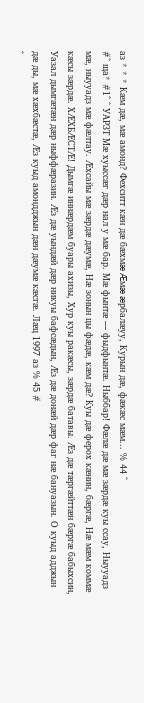аз * * * Кæм дæ, мæ амонд? Фехситт кæн дæ бæхмæ Æмæ æрбалæуу, Курын дæ, фæкæс мæм... % 44 ^
#^ ща* #1^ ^ УАРЗТ Мæ хуыссæг дæр нал у мæ бар. Мæ фынтæ — фыдфынтæ. Ныббар! Фæлæ дæ мæ зæрдæ куы ссау, Ныууадз мæ, ныууадз мæ фæлтау. Æхсайы мæ зæрдæ дæумæ, Нæ зонын цы фæдæ, кæм дæ? Куы дæ ферох кæнин, бæргæ, Нæ мæм коммæ кæсы зæрдæ. ХÆХБÆСТÆ! Дымгæ иннæрдæм буары ахизы, Хур куы ракæсы, зæрдæ батавы. Æз дæ тæргæйттæн бæргæ бабыхсин, Уазал дымгæтæн дæр ныффæразин. Æз дæ уындæй дæр никуы бафсæдын, Æз дæ донæй дæр фаг нæ бануазын. О куыд адджын дæ ды, мæ хæхбæстæ, Æз куыд амондджын дæн дæумæ кæсгæ. Лæц 1997 аз % 45 #
^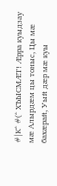#|К^ #(^ ХЪЫСМÆТ! Æрра куыдзау мæ Алырдæм цы тоныс, Цы мæ бахæрай, Уый дæр мæ куы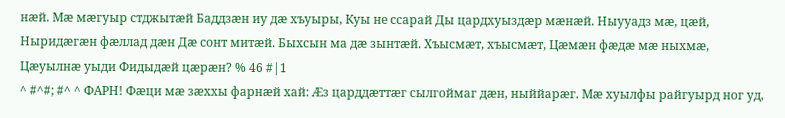нæй. Мæ мæгуыр стджытæй Баддзæн иу дæ хъуыры, Куы не ссарай Ды цардхуыздæр мæнæй. Ныууадз мæ, цæй, Ныридæгæн фæллад дæн Дæ сонт митæй. Быхсын ма дæ зынтæй. Хъысмæт, хъысмæт, Цæмæн фæдæ мæ ныхмæ, Цæуылнæ уыди Фидыдæй цæрæн? % 46 #|1
^ #^#; #^ ^ ФАРН! Фæци мæ зæххы фарнæй хай: Æз царддæттæг сылгоймаг дæн, ныййарæг. Мæ хуылфы райгуырд ног уд,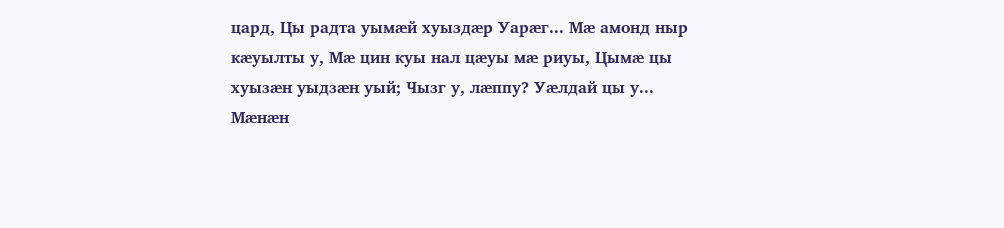цард, Цы радта уымæй хуыздæр Уарæг... Мæ амонд ныр кæуылты у, Мæ цин куы нал цæуы мæ риуы, Цымæ цы хуызæн уыдзæн уый; Чызг у, лæппу? Уæлдай цы у... Мæнæн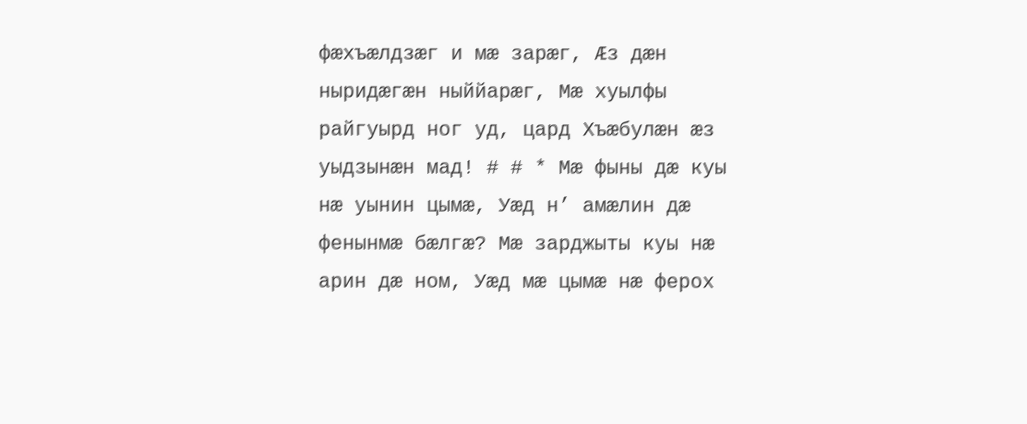фæхъæлдзæг и мæ зарæг, Æз дæн ныридæгæн ныййарæг, Мæ хуылфы райгуырд ног уд, цард Хъæбулæн æз уыдзынæн мад! # # * Мæ фыны дæ куы нæ уынин цымæ, Уæд н’ амæлин дæ фенынмæ бæлгæ? Мæ зарджыты куы нæ арин дæ ном, Уæд мæ цымæ нæ ферох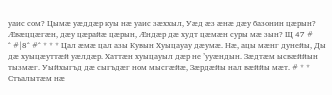уаис сом? Цымæ уæддæр куы нæ уаис зæххыл, Уæд æз æнæ дæу базонин цæрын? Æвæццæгæн, дæу цæрайæ цæрын, Æндæр дæ худт цæмæн суры мæ зын? Щ 47 #
^ #|8^ #^ * * * Цал æмæ цал азы Кувын Хуыцауау дæумæ. Нæ, ацы мæнг дунейы, Ды дæ хуыцæуттæй уæлдæр. Хаттæн хуыцауыл дæр не ’ууæндын. Зæдтæм ысвæййын тызмæг. Уыйхыгъд дæ сыгъдæг ном мысгæйæ, Зæрдæйы нал вæййы мæт. # * * Стъалытæм нæ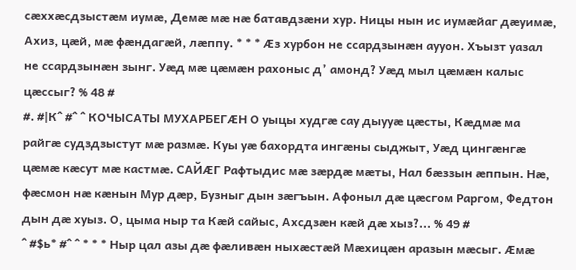сæххæсдзыстæм иумæ, Демæ мæ нæ батавдзæни хур. Ницы нын ис иумæйаг дæуимæ, Ахиз, цæй, мæ фæндагæй, лæппу. * * * Æз хурбон не ссардзынæн аууон. Хъызт уазал не ссардзынæн зынг. Уæд мæ цæмæн рахоныс д’ амонд? Уæд мыл цæмæн калыс цæссыг? % 48 #
#. #|К^ #^ ^ КОЧЫСАТЫ МУХАРБЕГÆН О уыцы худгæ сау дыууæ цæсты, Кæдмæ ма райгæ судздзыстут мæ размæ. Куы уæ бахордта ингæны сыджыт, Уæд цингæнгæ цæмæ кæсут мæ кастмæ. САЙÆГ Рафтыдис мæ зæрдæ мæты, Нал бæззын æппын. Нæ, фæсмон нæ кæнын Мур дæр, Бузныг дын зæгъын. Афоныл дæ цæсгом Раргом, Федтон дын дæ хуыз. О, цыма ныр та Кæй сайыс, Ахсдзæн кæй дæ хыз?... % 49 #
^ #$ь* #^ ^ * * * Ныр цал азы дæ фæливæн ныхæстæй Мæхицæн аразын мæсыг. Æмæ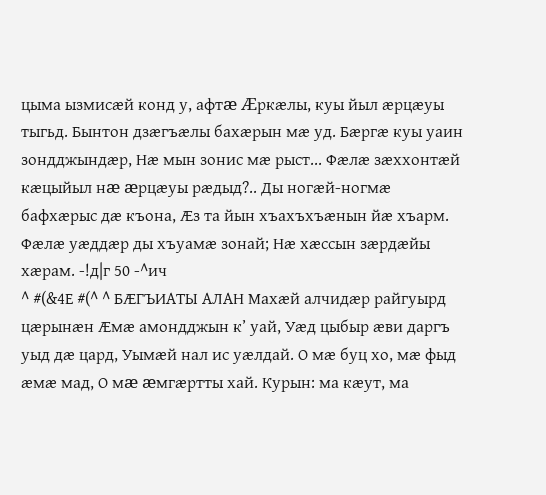цыма ызмисæй конд у, афтæ Æркæлы, куы йыл æрцæуы тыгьд. Бынтон дзæгъæлы бахæрын мæ уд. Бæргæ куы уаин зондджындæр, Нæ мын зонис мæ рыст... Фæлæ зæххонтæй кæцыйыл нæ æрцæуы рæдыд?.. Ды ногæй-ногмæ бафхæрыс дæ къона, Æз та йын хъахъхъæнын йæ хъарм. Фæлæ уæддæр ды хъуамæ зонай; Нæ хæссын зæрдæйы хæрам. -!д|г 50 -^ич
^ #(&4Е #(^ ^ БÆГЪИАТЫ АЛАН Махæй алчидæр райгуырд цæрынæн Æмæ амондджын к’ уай, Уæд цыбыр æви даргъ уыд дæ цард, Уымæй нал ис уæлдай. О мæ буц хо, мæ фыд æмæ мад, О мæ æмгæртты хай. Курын: ма кæут, ма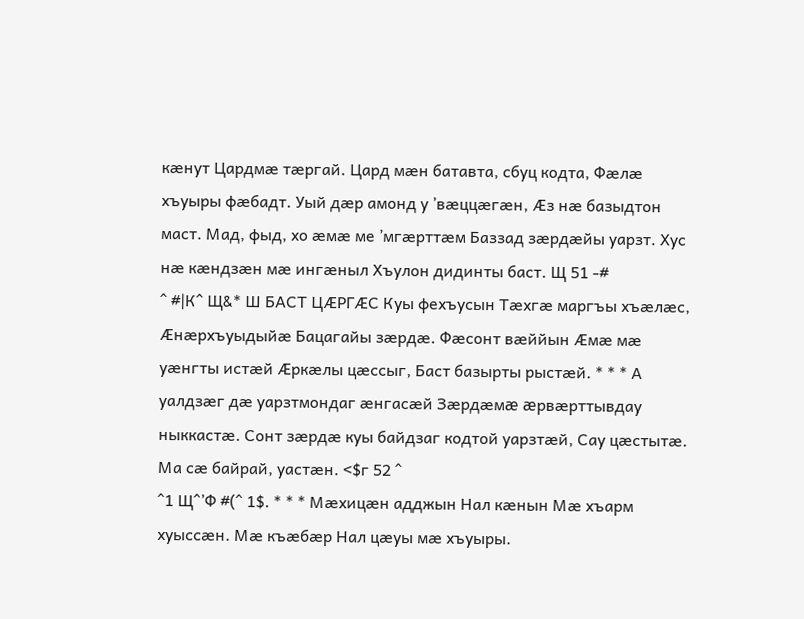кæнут Цардмæ тæргай. Цард мæн батавта, сбуц кодта, Фæлæ хъуыры фæбадт. Уый дæр амонд у ’вæццæгæн, Æз нæ базыдтон маст. Мад, фыд, хо æмæ ме ’мгæрттæм Баззад зæрдæйы уарзт. Хус нæ кæндзæн мæ ингæныл Хъулон дидинты баст. Щ 51 -#
^ #|К^ Щ&* Ш БАСТ ЦÆРГÆС Куы фехъусын Тæхгæ маргъы хъæлæс, Æнæрхъуыдыйæ Бацагайы зæрдæ. Фæсонт вæййын Æмæ мæ уæнгты истæй Æркæлы цæссыг, Баст базырты рыстæй. * * * А уалдзæг дæ уарзтмондаг æнгасæй Зæрдæмæ æрвæрттывдау ныккастæ. Сонт зæрдæ куы байдзаг кодтой уарзтæй, Сау цæстытæ. Ма сæ байрай, уастæн. <$г 52 ^
^1 Щ^’Ф #(^ 1$. * * * Мæхицæн адджын Нал кæнын Мæ хъарм хуыссæн. Мæ къæбæр Нал цæуы мæ хъуыры.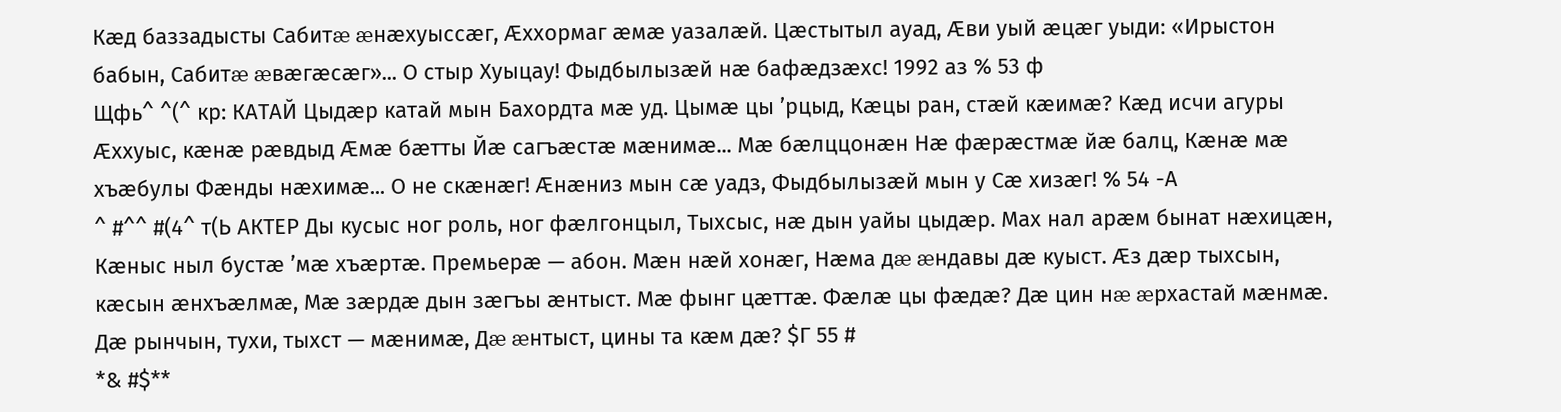Кæд баззадысты Сабитæ æнæхуыссæг, Æххормаг æмæ уазалæй. Цæстытыл ауад, Æви уый æцæг уыди: «Ирыстон бабын, Сабитæ æвæгæсæг»... О стыр Хуыцау! Фыдбылызæй нæ бафæдзæхс! 1992 аз % 53 ф
Щфь^ ^(^ кр: КАТАЙ Цыдæр катай мын Бахордта мæ уд. Цымæ цы ’рцыд, Кæцы ран, стæй кæимæ? Кæд исчи агуры Æххуыс, кæнæ рæвдыд Æмæ бæтты Йæ сагъæстæ мæнимæ... Мæ бæлццонæн Нæ фæрæстмæ йæ балц, Кæнæ мæ хъæбулы Фæнды нæхимæ... О не скæнæг! Æнæниз мын сæ уадз, Фыдбылызæй мын у Сæ хизæг! % 54 -А
^ #^^ #(4^ т(Ь АКТЕР Ды кусыс ног роль, ног фæлгонцыл, Тыхсыс, нæ дын уайы цыдæр. Мах нал арæм бынат нæхицæн, Кæныс ныл бустæ ’мæ хъæртæ. Премьерæ — абон. Мæн нæй хонæг, Нæма дæ æндавы дæ куыст. Æз дæр тыхсын, кæсын æнхъæлмæ, Мæ зæрдæ дын зæгъы æнтыст. Мæ фынг цæттæ. Фæлæ цы фæдæ? Дæ цин нæ æрхастай мæнмæ. Дæ рынчын, тухи, тыхст — мæнимæ, Дæ æнтыст, цины та кæм дæ? $Г 55 #
*& #$**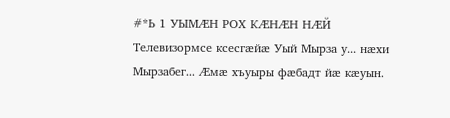#*Ь 1 УЫМÆН РОХ КÆНÆН НÆЙ Телевизормсе ксесгæйæ Уый Мырза у... нæхи Мырзабег... Æмæ хъуыры фæбадт йæ кæуын.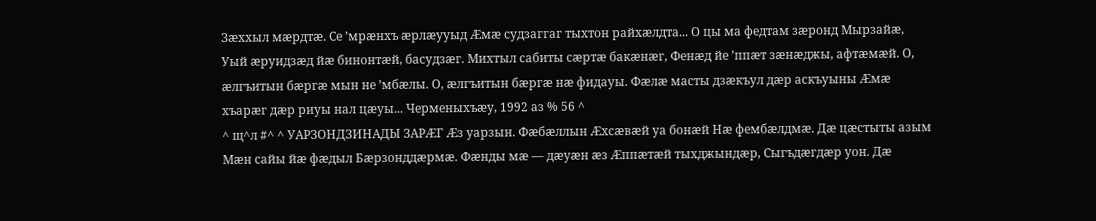Зæххыл мæрдтæ. Се ’мрæнхъ æрлæууыд Æмæ судзаггаг тыхтон райхæлдта... О цы ма федтам зæронд Мырзайæ, Уый æруидзæд йæ бинонтæй, басудзæг. Михтыл сабиты сæртæ бакæнæг, Фенæд йе ’ппæт зæнæджы, афтæмæй. О, æлгъитын бæргæ мын не ’мбæлы. О, æлгъитын бæргæ нæ фидауы. Фæлæ масты дзæкъул дæр аскъуыны Æмæ хъарæг дæр риуы нал цæуы... Черменыхъæу, 1992 аз % 56 ^
^ щ^л #^ ^ УАРЗОНДЗИНАДЫ ЗАРÆГ Æз уарзын. Фæбæллын Æхсæвæй уа бонæй Нæ фембæлдмæ. Дæ цæстыты азым Мæн сайы йæ фæдыл Бæрзонддæрмæ. Фæнды мæ — дæуæн æз Æппæтæй тыхджындæр, Сыгъдæгдæр уон. Дæ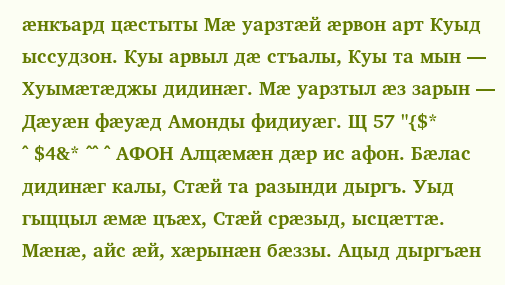æнкъард цæстыты Мæ уарзтæй æрвон арт Куыд ыссудзон. Куы арвыл дæ стъалы, Куы та мын — Хуымæтæджы дидинæг. Мæ уарзтыл æз зарын — Дæуæн фæуæд Амонды фидиуæг. Щ 57 "{$*
^ $4&* ^^ ^ АФОН Алцæмæн дæр ис афон. Бæлас дидинæг калы, Стæй та разынди дыргъ. Уыд гыццыл æмæ цъæх, Стæй срæзыд, ысцæттæ. Мæнæ, айс æй, хæрынæн бæззы. Ацыд дыргъæн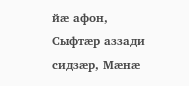йæ афон, Сыфтæр аззади сидзæр, Мæнæ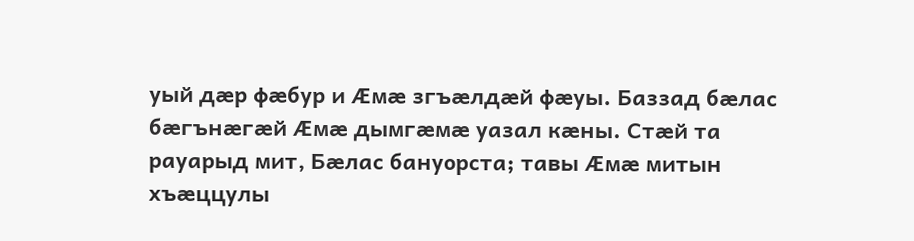уый дæр фæбур и Æмæ згъæлдæй фæуы. Баззад бæлас бæгънæгæй Æмæ дымгæмæ уазал кæны. Стæй та рауарыд мит, Бæлас бануорста; тавы Æмæ митын хъæццулы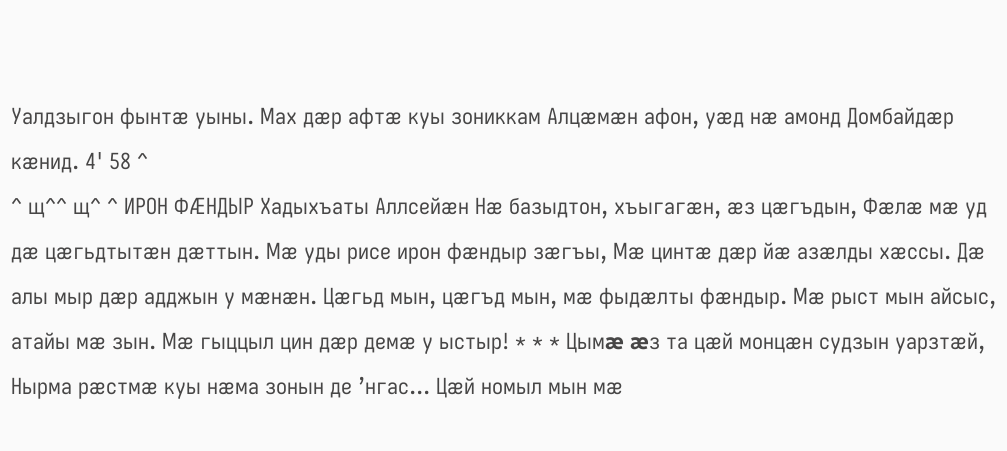Уалдзыгон фынтæ уыны. Мах дæр афтæ куы зониккам Алцæмæн афон, уæд нæ амонд Домбайдæр кæнид. 4' 58 ^
^ щ^^ щ^ ^ ИРОН ФÆНДЫР Хадыхъаты Аллсейæн Нæ базыдтон, хъыгагæн, æз цæгъдын, Фæлæ мæ уд дæ цæгьдтытæн дæттын. Мæ уды рисе ирон фæндыр зæгъы, Мæ цинтæ дæр йæ азæлды хæссы. Дæ алы мыр дæр адджын у мæнæн. Цæгьд мын, цæгъд мын, мæ фыдæлты фæндыр. Мæ рыст мын айсыс, атайы мæ зын. Мæ гыццыл цин дæр демæ у ыстыр! * * * Цымæ æз та цæй монцæн судзын уарзтæй, Нырма рæстмæ куы нæма зонын де ’нгас... Цæй номыл мын мæ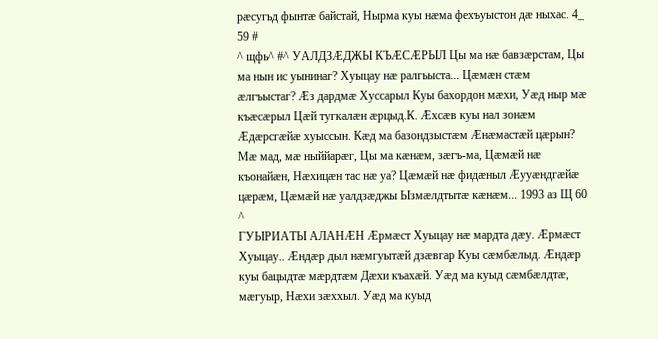рæсугьд фынтæ байстай, Нырма куы нæма фехъуыстон дæ ныхас. 4_ 59 #
^ щфь^ #^ УАЛДЗÆДЖЫ КЪÆСÆРЫЛ Цы ма нæ бавзæрстам, Цы ма нын ис уынинаг? Хуыцау нæ ралгьыста... Цæмæн стæм æлгъыстаг? Æз дардмæ Хуссарыл Куы бахордон мæхи, Уæд ныр мæ къæсæрыл Цæй тугкалæн æрцыд.К. Æхсæв куы нал зонæм Æдæрсгæйæ хуыссын. Кæд ма базондзыстæм Æнæмастæй цæрын? Мæ мад, мæ ныййарæг, Цы ма кæнæм, зæгъ-ма, Цæмæй нæ къонайæн, Нæхицæн тас нæ уа? Цæмæй нæ фидæныл Æууæндгæйæ цæрæм, Цæмæй нæ уалдзæджы Ызмæлдтытæ кæнæм... 1993 аз Щ 60 ^
ГУЫРИАТЫ АЛАНÆН Æрмæст Хуыцау нæ мардта дæу. Æрмæст Хуыцау.. Æндæр дыл нæмгуытæй дзæвгар Куы сæмбæлыд. Æндæр куы бацыдтæ мæрдтæм Дæхи къахæй. Уæд ма куыд сæмбæлдтæ, мæгуыр, Нæхи зæххыл. Уæд ма куыд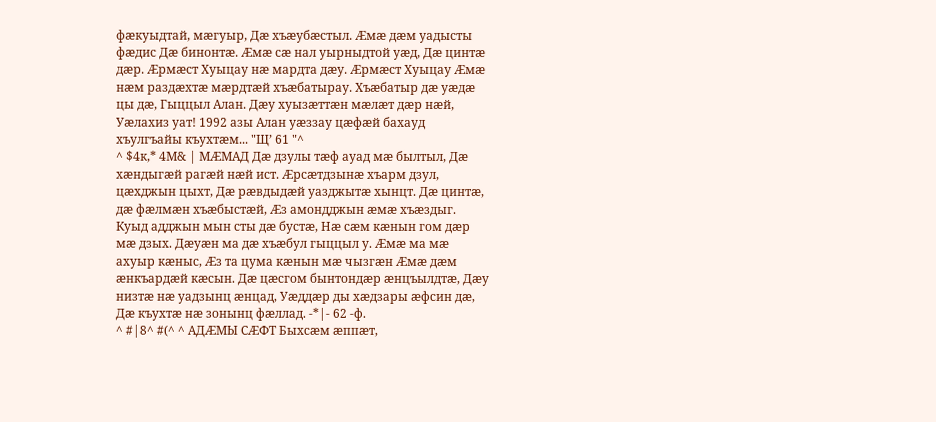фæкуыдтай, мæгуыр, Дæ хъæубæстыл. Æмæ дæм уадысты фæдис Дæ бинонтæ. Æмæ сæ нал уырныдтой уæд, Дæ цинтæ дæр. Æрмæст Хуыцау нæ мардта дæу. Æрмæст Хуыцау Æмæ нæм раздæхтæ мæрдтæй хъæбатырау. Хъæбатыр дæ уæдæ цы дæ, Гыццыл Алан. Дæу хуызæттæн мæлæт дæр нæй, Уæлахиз уат! 1992 азы Алан уæззау цæфæй бахауд хъулгъайы къухтæм... "Щ’ 61 "^
^ $4к,* 4М& | МÆМАД Дæ дзулы тæф ауад мæ былтыл, Дæ хæндыгæй рагæй нæй ист. Æрсæтдзынæ хъарм дзул, цæхджын цыхт, Дæ рæвдыдæй уазджытæ хынцт. Дæ цинтæ, дæ фæлмæн хъæбыстæй, Æз амондджын æмæ хъæздыг. Куыд адджын мын сты дæ бустæ, Нæ сæм кæнын гом дæр мæ дзых. Дæуæн ма дæ хъæбул гыццыл у. Æмæ ма мæ ахуыр кæныс, Æз та цума кæнын мæ чызгæн Æмæ дæм æнкъардæй кæсын. Дæ цæсгом бынтондæр æнцъылдтæ, Дæу низтæ нæ уадзынц æнцад, Уæддæр ды хæдзары æфсин дæ, Дæ къухтæ нæ зонынц фæллад. -*|- 62 -ф.
^ #|8^ #(^ ^ АДÆМЫ СÆФТ Быхсæм æппæт,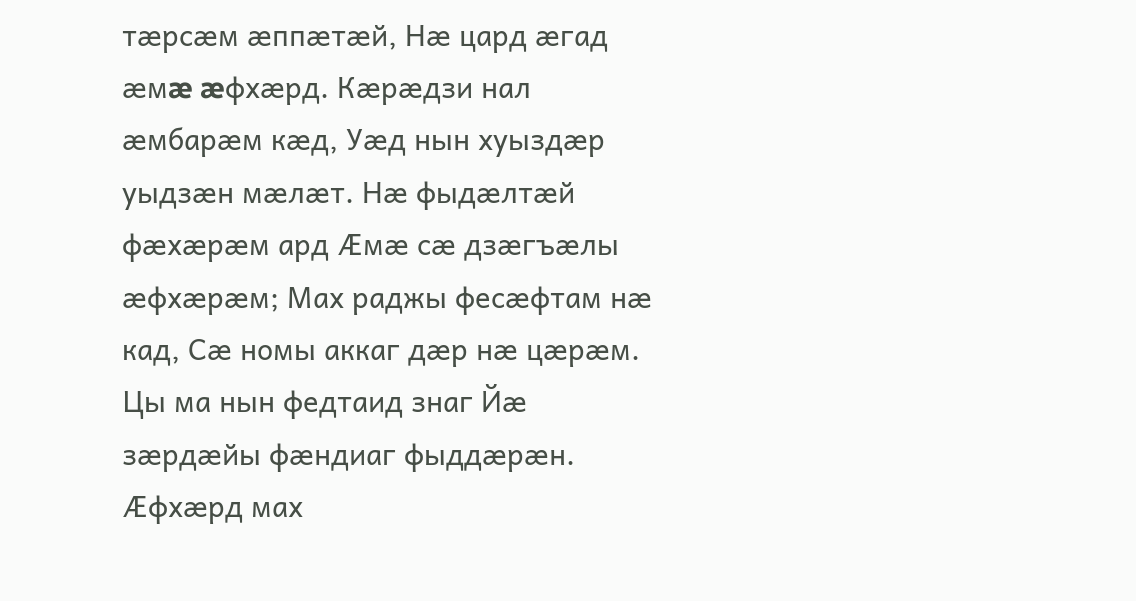тæрсæм æппæтæй, Нæ цард æгад æмæ æфхæрд. Кæрæдзи нал æмбарæм кæд, Уæд нын хуыздæр уыдзæн мæлæт. Нæ фыдæлтæй фæхæрæм ард Æмæ сæ дзæгъæлы æфхæрæм; Мах раджы фесæфтам нæ кад, Сæ номы аккаг дæр нæ цæрæм. Цы ма нын федтаид знаг Йæ зæрдæйы фæндиаг фыддæрæн. Æфхæрд мах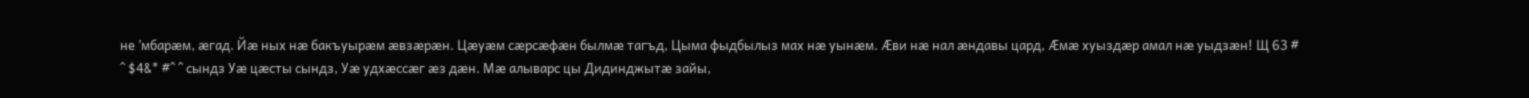не ’мбарæм, æгад. Йæ ных нæ бакъуырæм æвзæрæн. Цæуæм сæрсæфæн былмæ тагъд, Цыма фыдбылыз мах нæ уынæм. Æви нæ нал æндавы цард, Æмæ хуыздæр амал нæ уыдзæн! Щ 63 #
^ $4&* #^ ^ сындз Уæ цæсты сындз, Уæ удхæссæг æз дæн. Мæ алыварс цы Дидинджытæ зайы,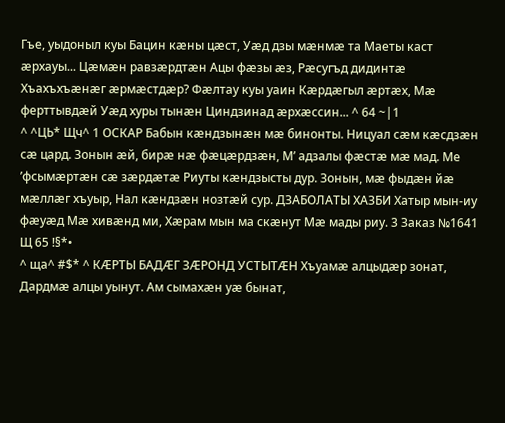Гъе, уыдоныл куы Бацин кæны цæст, Уæд дзы мæнмæ та Маеты каст æрхауы... Цæмæн равзæрдтæн Ацы фæзы æз, Рæсугъд дидинтæ Хъахъхъæнæг æрмæстдæр? Фæлтау куы уаин Кæрдæгыл æртæх, Мæ ферттывдæй Уæд хуры тынæн Циндзинад æрхæссин... ^ 64 ~|1
^ ^ЦЬ* Щч^ 1 ОСКАР Бабын кæндзынæн мæ бинонты. Ницуал сæм кæсдзæн сæ цард. Зонын æй, бирæ нæ фæцæрдзæн, М’ адзалы фæстæ мæ мад. Ме ’фсымæртæн сæ зæрдæтæ Риуты кæндзысты дур. Зонын, мæ фыдæн йæ мæллæг хъуыр, Нал кæндзæн нозтæй сур. ДЗАБОЛАТЫ ХАЗБИ Хатыр мын-иу фæуæд Мæ хивæнд ми, Хæрам мын ма скæнут Мæ мады риу. 3 Заказ №1641 Щ 65 !§*•
^ ща^ #$* ^ КÆРТЫ БАДÆГ ЗÆРОНД УСТЫТÆН Хъуамæ алцыдæр зонат, Дардмæ алцы уынут. Ам сымахæн уæ бынат,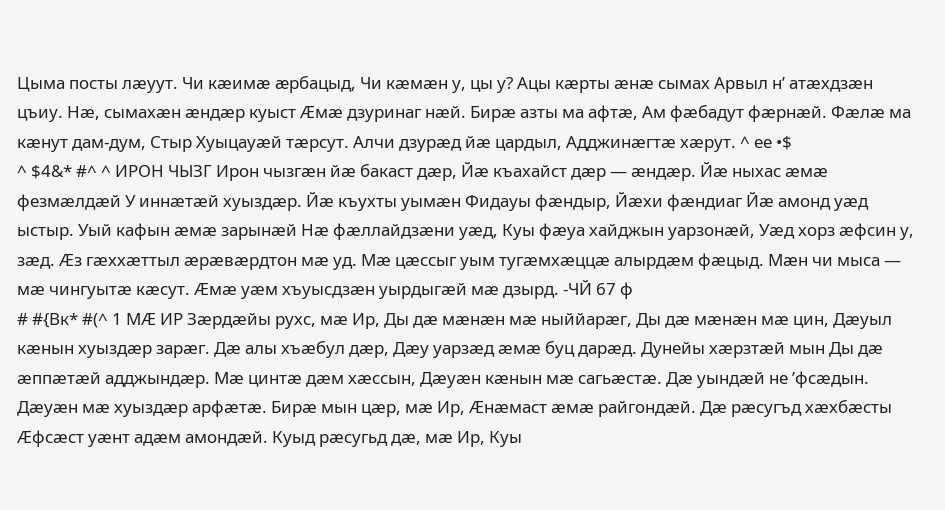Цыма посты лæуут. Чи кæимæ æрбацыд, Чи кæмæн у, цы у? Ацы кæрты æнæ сымах Арвыл н’ атæхдзæн цъиу. Нæ, сымахæн æндæр куыст Æмæ дзуринаг нæй. Бирæ азты ма афтæ, Ам фæбадут фæрнæй. Фæлæ ма кæнут дам-дум, Стыр Хуыцауæй тæрсут. Алчи дзурæд йæ цардыл, Адджинæгтæ хæрут. ^ ее •$
^ $4&* #^ ^ ИРОН ЧЫЗГ Ирон чызгæн йæ бакаст дæр, Йæ къахайст дæр — æндæр. Йæ ныхас æмæ фезмæлдæй У иннæтæй хуыздæр. Йæ къухты уымæн Фидауы фæндыр, Йæхи фæндиаг Йæ амонд уæд ыстыр. Уый кафын æмæ зарынæй Нæ фæллайдзæни уæд, Куы фæуа хайджын уарзонæй, Уæд хорз æфсин у, зæд. Æз гæххæттыл æрæвæрдтон мæ уд. Мæ цæссыг уым тугæмхæццæ алырдæм фæцыд. Мæн чи мыса — мæ чингуытæ кæсут. Æмæ уæм хъуысдзæн уырдыгæй мæ дзырд. -ЧЙ 67 ф
# #{Вк* #(^ 1 МÆ ИР Зæрдæйы рухс, мæ Ир, Ды дæ мæнæн мæ ныййарæг, Ды дæ мæнæн мæ цин, Дæуыл кæнын хуыздæр зарæг. Дæ алы хъæбул дæр, Дæу уарзæд æмæ буц дарæд. Дунейы хæрзтæй мын Ды дæ æппæтæй адджындæр. Мæ цинтæ дæм хæссын, Дæуæн кæнын мæ сагьæстæ. Дæ уындæй не ’фсæдын. Дæуæн мæ хуыздæр арфæтæ. Бирæ мын цæр, мæ Ир, Æнæмаст æмæ райгондæй. Дæ рæсугъд хæхбæсты Æфсæст уæнт адæм амондæй. Куыд рæсугьд дæ, мæ Ир, Куы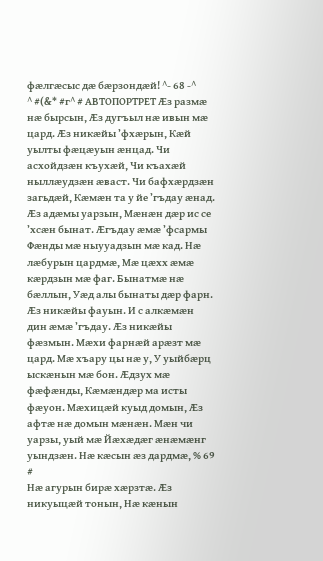фæлгæсыс дæ бæрзондæй! ^- 68 -^
^ #(&* #г^ # АВТОПОРТРЕТ Æз размæ нæ бырсын, Æз дугъыл нæ ивын мæ цард. Æз никæйы ’фхæрын, Кæй уылты фæцæуын æнцад. Чи асхойдзæн къухæй, Чи къахæй ныллæудзæн æваст. Чи бафхæрдзæн загьдæй, Кæмæн та у йе ’гъдау æнад. Æз адæмы уарзын, Мæнæн дæр ис се ’хсæн бынат. Æгъдау æмæ ’фсармы Фæнды мæ ныууадзын мæ кад. Нæ лæбурын цардмæ, Мæ цæхх æмæ кæрдзын мæ фаг. Бынатмæ нæ бæллын, Уæд алы бынаты дæр фарн. Æз никæйы фауын. И с алкæмæн дин æмæ ’гъдау. Æз никæйы фæзмын. Мæхи фарнæй арæзт мæ цард. Мæ хъару цы нæ у, У уыйбæрц ыскæнын мæ бон. Æдзух мæ фæфæнды, Кæмæндæр ма исты фæуон. Мæхицæй куыд домын, Æз афтæ нæ домын мæнæн. Мæн чи уарзы, уый мæ Йæхæдæг æнæмæнг уындзæн. Нæ кæсын æз дардмæ, % 69 #
Нæ агурын бирæ хæрзтæ. Æз никуыцæй тонын, Нæ кæнын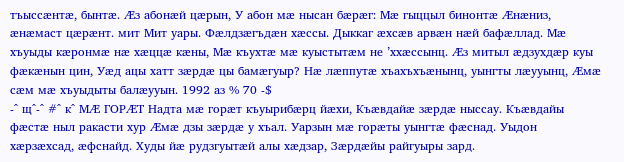тъыссæнтæ, бынтæ. Æз абонæй цæрын, У абон мæ нысан бæрæг: Мæ гыццыл бинонтæ Æнæниз, æнæмаст цæрæнт. мит Мит уары. Фæлдзæгъдæн хæссы. Дыккаг æхсæв арвæн нæй бафæллад. Мæ хъуыды кæронмæ нæ хæццæ кæны, Мæ къухтæ мæ куыстытæм не ’ххæссынц. Æз митыл æдзухдæр куы фæкæнын цин, Уæд ацы хатт зæрдæ цы бамæгуыр? Нæ лæппутæ хъахъхъæнынц, уынгты лæууынц, Æмæ сæм мæ хъуыдыты балæууын. 1992 аз % 70 -$
-^ щ^-^ #^ к^ МÆ ГОРÆТ Надта мæ горæт къуырибæрц йæхи, Къæвдайæ зæрдæ ныссау. Къæвдайы фæстæ ныл ракасти хур Æмæ дзы зæрдæ у хъал. Уарзын мæ горæты уынгтæ фæснад. Уыдон хæрзæхсад, æфснайд. Худы йæ рудзгуытæй алы хæдзар, Зæрдæйы райгуыры зард.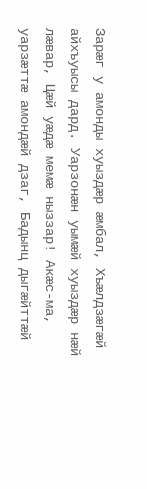Зарæг у амонды хуыздæр æмбал, Хъæлдзæгæй айхъуысы дард. Уарзонæн уымæй хуыздæр нæй лæвар, Цæй уæдæ мемæ ныззар! Акæс-ма, уарзæттæ амондæй дзаг, Бадынц дыгæйттæй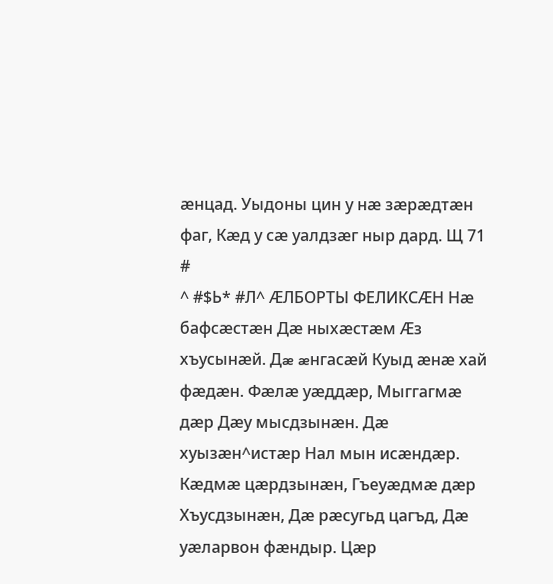æнцад. Уыдоны цин у нæ зæрæдтæн фаг, Кæд у сæ уалдзæг ныр дард. Щ 71 #
^ #$Ь* #Л^ ÆЛБОРТЫ ФЕЛИКСÆН Нæ бафсæстæн Дæ ныхæстæм Æз хъусынæй. Дæ æнгасæй Куыд æнæ хай фæдæн. Фæлæ уæддæр, Мыггагмæ дæр Дæу мысдзынæн. Дæ хуызæн^истæр Нал мын исæндæр. Кæдмæ цæрдзынæн, Гъеуæдмæ дæр Хъусдзынæн, Дæ рæсугьд цагъд, Дæ уæларвон фæндыр. Цæр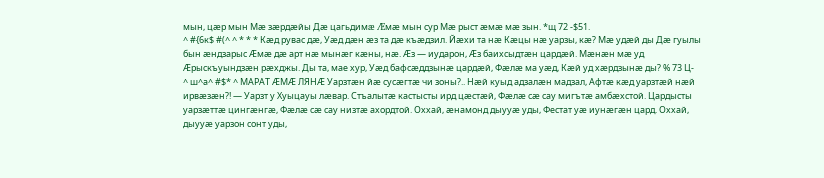мын, цæр мын Мæ зæрдæйы Дæ цагьдимæ Æмæ мын сур Мæ рыст æмæ мæ зын. *щ 72 -$51.
^ #{6к$ #(^ ^ * * * Кæд рувас дæ, Уæд дæн æз та дæ къæдзил. Йæхи та нæ Кæцы нæ уарзы, кæ? Мæ удæй ды Дæ гуылы бын æндзарыс Æмæ дæ арт нæ мынæг кæны, нæ. Æз — иударон, Æз баихсыдтæн цардæй. Мæнæн мæ уд Æрыскъуындзæн рæхджы. Ды та, мае хур, Уæд бафсæддзынæ цардæй, Фæлæ ма уæд, Кæй уд хæрдзынæ ды? % 73 Ц-
^ ш^а^ #$* ^ МАРАТ ÆМÆ ЛЯНÆ Уарзтæн йæ сусæгтæ чи зоны?.. Нæй куыд адзалæн мадзал, Афтæ кæд уарзтæй нæй ирвæзæн?! — Уарзт у Хуыцауы лæвар. Стъалытæ кастысты ирд цæстæй, Фæлæ сæ сау мигътæ амбæхстой. Цардысты уарзæттæ цингæнгæ, Фæлæ сæ сау низтæ ахордтой. Оххай, æнамонд дыууæ уды, Фестат уæ иунæгæн цард. Оххай, дыууæ уарзон сонт уды,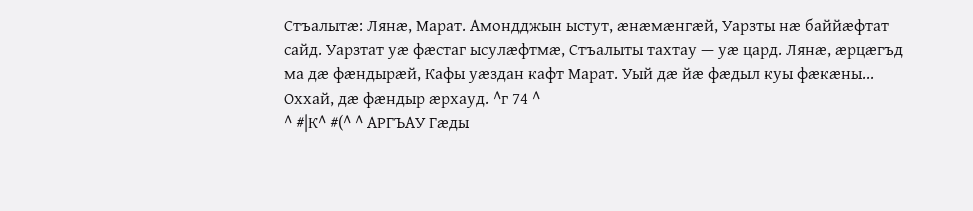Стъалытæ: Лянæ, Марат. Амондджын ыстут, æнæмæнгæй, Уарзты нæ баййæфтат сайд. Уарзтат уæ фæстаг ысулæфтмæ, Стъалыты тахтау — уæ цард. Лянæ, æрцæгъд ма дæ фæндырæй, Кафы уæздан кафт Марат. Уый дæ йæ фæдыл куы фæкæны... Оххай, дæ фæндыр æрхауд. ^г 74 ^
^ #|К^ #(^ ^ АРГЪАУ Гæды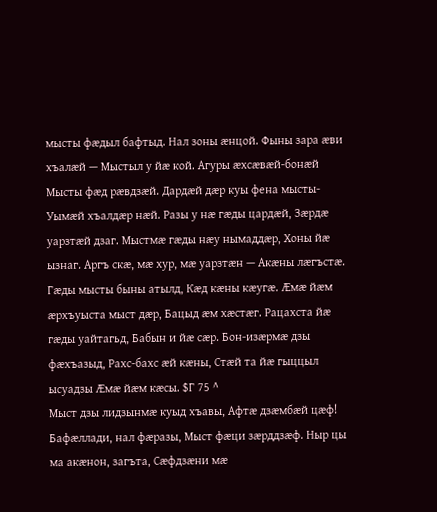мысты фæдыл бафтыд. Нал зоны æнцой. Фыны зара æви хъалæй — Мыстыл у йæ кой. Агуры æхсæвæй-бонæй Мысты фæд рæвдзæй. Дардæй дæр куы фена мысты- Уымæй хъалдæр нæй. Разы у нæ гæды цардæй, Зæрдæ уарзтæй дзаг. Мыстмæ гæды нæу нымаддæр, Хоны йæ ызнаг. Аргъ скæ, мæ хур, мæ уарзтæн — Акæны лæгъстæ. Гæды мысты быны атылд, Кæд кæны кæугæ. Æмæ йæм æрхъуыста мыст дæр, Бацыд æм хæстæг. Рацахста йæ гæды уайтагьд, Бабын и йæ сæр. Бон-изæрмæ дзы фæхъазыд, Рахс-бахс æй кæны, Стæй та йæ гыццыл ысуадзы Æмæ йæм кæсы. $Г 75 ^
Мыст дзы лидзынмæ куыд хъавы, Афтæ дзæмбæй цæф! Бафæллади, нал фæразы, Мыст фæци зæрддзæф. Ныр цы ма акæнон, загъта, Сæфдзæни мæ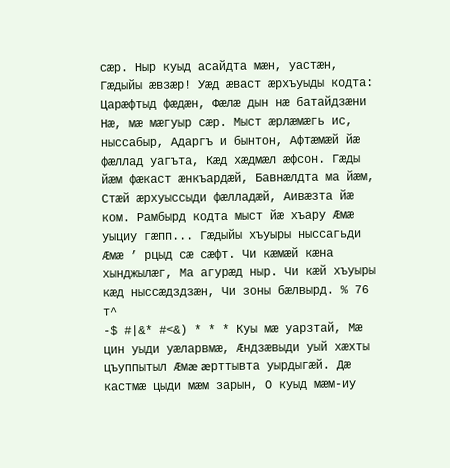сæр. Ныр куыд асайдта мæн, уастæн, Гæдыйы æвзæр! Уæд æваст æрхъуыды кодта: Царæфтыд фæдæн, Фæлæ дын нæ батайдзæни Нæ, мæ мæгуыр сæр. Мыст æрлæмæгь ис, ныссабыр, Адаргъ и бынтон, Афтæмæй йæ фæллад уагъта, Кæд хæдмæл æфсон. Гæды йæм фæкаст æнкъардæй, Бавнæлдта ма йæм, Стæй æрхуыссыди фæлладæй, Аивæзта йæ ком. Рамбырд кодта мыст йæ хъару Æмæ уыциу гæпп... Гæдыйы хъуыры ныссагьди Æмæ ’ рцыд сæ сæфт. Чи кæмæй кæна хынджылæг, Ма агурæд ныр. Чи кæй хъуыры кæд ныссæдздзæн, Чи зоны бæлвырд. % 76 т^
-$ #|&* #<&) * * * Куы мæ уарзтай, Мæ цин уыди уæларвмæ, Æндзæвыди уый хæхты цъуппытыл Æмæ æрттывта уырдыгæй. Дæ кастмæ цыди мæм зарын, О куыд мæм-иу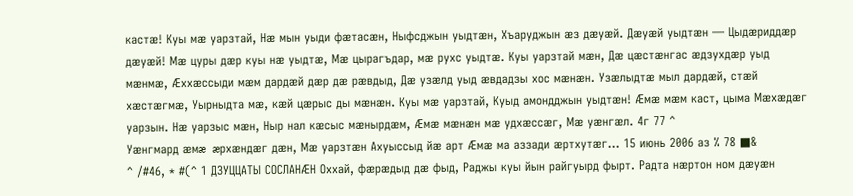кастæ! Куы мæ уарзтай, Нæ мын уыди фæтасæн, Ныфсджын уыдтæн, Хъаруджын æз дæуæй. Дæуæй уыдтæн — Цыдæриддæр дæуæй! Мæ цуры дæр куы нæ уыдтæ, Мæ цырагъдар, мæ рухс уыдтæ. Куы уарзтай мæн, Дæ цæстæнгас æдзухдæр уыд мæнмæ, Æххæссыди мæм дардæй дæр дæ рæвдыд, Дæ узæлд уыд æвдадзы хос мæнæн. Узæлыдтæ мыл дардæй, стæй хæстæгмæ, Уырныдта мæ, кæй цæрыс ды мæнæн. Куы мæ уарзтай, Куыд амондджын уыдтæн! Æмæ мæм каст, цыма Мæхæдæг уарзын. Нæ уарзыс мæн, Ныр нал кæсыс мæнырдæм, Æмæ мæнæн мæ удхæссæг, Мæ уæнгæл. 4г 77 ^
Уæнгмард æмæ æрхæндæг дæн, Мæ уарзтæн Ахуыссыд йæ арт Æмæ ма аззади æртхутæг... 15 июнь 2006 аз % 78 ■&
^ /#46, * #(^ 1 ДЗУЦЦАТЫ СОСЛАНÆН Оххай, фæрæдыд дæ фыд, Раджы куы йын райгуырд фырт. Радта нæртон ном дæуæн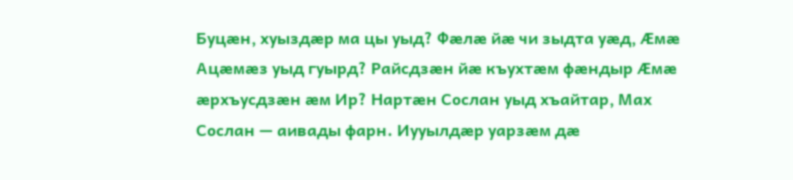Буцæн, хуыздæр ма цы уыд? Фæлæ йæ чи зыдта уæд, Æмæ Ацæмæз уыд гуырд? Райсдзæн йæ къухтæм фæндыр Æмæ æрхъусдзæн æм Ир? Нартæн Сослан уыд хъайтар, Мах Сослан — аивады фарн. Иууылдæр уарзæм дæ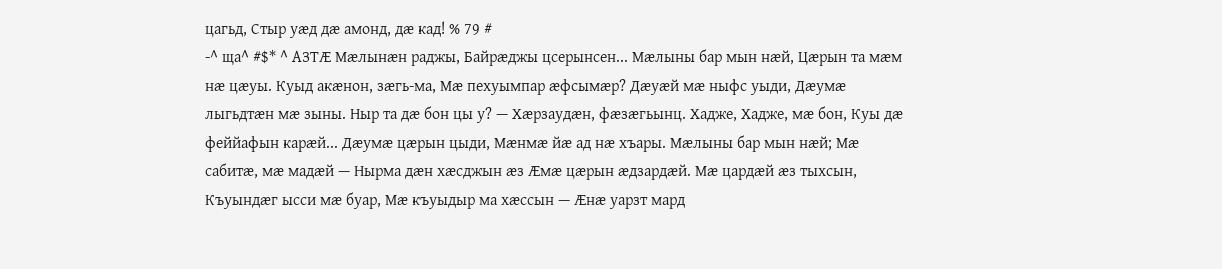цагьд, Стыр уæд дæ амонд, дæ кад! % 79 #
-^ ща^ #$* ^ АЗТÆ Мæлынæн раджы, Байрæджы цсерынсен... Мæлыны бар мын нæй, Цæрын та мæм нæ цæуы. Куыд акæнон, зæгь-ма, Мæ пехуымпар æфсымæр? Дæуæй мæ ныфс уыди, Дæумæ лыгьдтæн мæ зыны. Ныр та дæ бон цы у? — Хæрзаудæн, фæзæгьынц. Хадже, Хадже, мæ бон, Куы дæ феййафын карæй... Дæумæ цæрын цыди, Мæнмæ йæ ад нæ хъары. Мæлыны бар мын нæй; Мæ сабитæ, мæ мадæй — Нырма дæн хæсджын æз Æмæ цæрын æдзардæй. Мæ цардæй æз тыхсын, Къуындæг ысси мæ буар, Мæ къуыдыр ма хæссын — Æнæ уарзт мард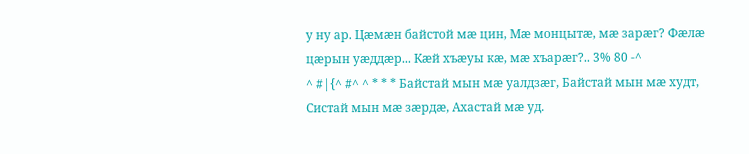у ну ар. Цæмæн байстой мæ цин, Мæ монцытæ, мæ зарæг? Фæлæ цæрын уæддæр... Кæй хъæуы кæ, мæ хъарæг?.. 3% 80 -^
^ #|{^ #^ ^ * * * Байстай мын мæ уалдзæг, Байстай мын мæ худт, Систай мын мæ зæрдæ, Ахастай мæ уд.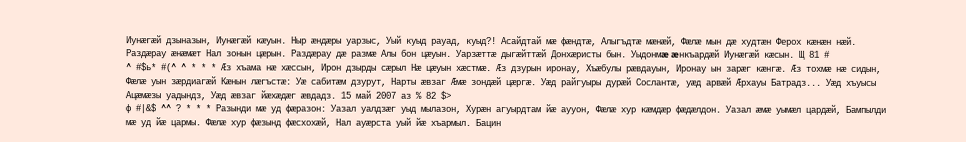Иунæгæй дзыназын, Иунæгæй кæуын. Ныр æндæры уарзыс, Уый куыд рауад, куыд?! Асайдтай мæ фæндтæ, Алыгъдтæ мæнæй, Фæлæ мын дæ худтæн Ферох кæнæн нæй. Раздæрау æнæмæт Нал зонын цæрын. Раздæрау дæ размæ Алы бон цæуын. Уарзæттæ дыгæйттæй Донхæристы бын. Уыдонмæ æнкъардæй Иунæгæй кæсын. Щ 81 #
^ #$ь* #(^ ^ * * * Æз хъама нæ хæссын, Ирон дзырды сæрыл Нæ цæуын хæстмæ. Æз дзурын иронау, Хъæбулы рæвдауын, Иронау ын зарæг кæнгæ. Æз тохмæ нæ сидын, Фæлæ уын зæрдиагæй Кæнын лæгъстæ: Уæ сабитæм дзурут, Нарты æвзаг Æмæ зондæй цæргæ. Уæд райгуыры дурæй Сослантæ, уæд арвæй Æрхауы Батрадз... Уæд хъуысы Ацæмæзы уадындз, Уæд æвзаг йæхæдæг æвдадз. 15 май 2007 аз % 82 $>
ф #|&$ ^^ ? * * * Разынди мæ уд фæразон: Уазал уалдзæг уыд мылазон, Хурæн агуырдтам йæ аууон, Фæлæ хур кæмдæр фæдæлдон. Уазал æмæ уымæл цардæй, Бампылди мæ уд йæ цармы. Фæлæ хур фæзынд фæсхохæй, Нал ауæрста уый йæ хъармыл. Бацин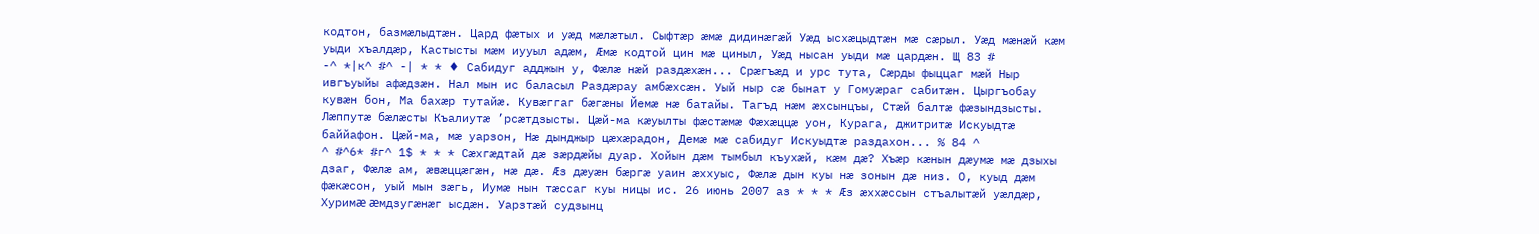кодтон, базмæлыдтæн. Цард фæтых и уæд мæлæтыл. Сыфтæр æмæ дидинæгæй Уæд ысхæцыдтæн мæ сæрыл. Уæд мæнæй кæм уыди хъалдæр, Кастысты мæм иууыл адæм, Æмæ кодтой цин мæ циныл, Уæд нысан уыди мæ цардæн. Щ 83 #
-^ *|к^ #^ -| * * ♦ Сабидуг адджын у, Фæлæ нæй раздæхæн... Срæгъæд и урс тута, Сæрды фыццаг мæй Ныр ивгъуыйы афæдзæн. Нал мын ис баласыл Раздæрау амбæхсæн. Уый ныр сæ бынат у Гомуæраг сабитæн. Цыргъобау кувæн бон, Ма бахæр тутайæ. Кувæггаг бæгæны Йемæ нæ батайы. Тагъд нæм æхсынцъы, Стæй балтæ фæзындзысты. Лæппутæ бæлæсты Къалиутæ ’рсæтдзысты. Цæй-ма кæуылты фæстæмæ Фæхæццæ уон, Курага, джитритæ Искуыдтæ баййафон. Цæй-ма, мæ уарзон, Нæ дынджыр цæхæрадон, Демæ мæ сабидуг Искуыдтæ раздахон... % 84 ^
^ #^6* #г^ 1$ * * * Сæхгæдтай дæ зæрдæйы дуар. Хойын дæм тымбыл къухæй, кæм дæ? Хъæр кæнын дæумæ мæ дзыхы дзаг, Фæлæ ам, æвæццæгæн, нæ дæ. Æз дæуæн бæргæ уаин æххуыс, Фæлæ дын куы нæ зонын дæ низ. О, куыд дæм фæкæсон, уый мын зæгь, Иумæ нын тæссаг куы ницы ис. 26 июнь 2007 аз * * * Æз æххæссын стъалытæй уæлдæр, Хуримæ æмдзугæнæг ысдæн. Уарзтæй судзынц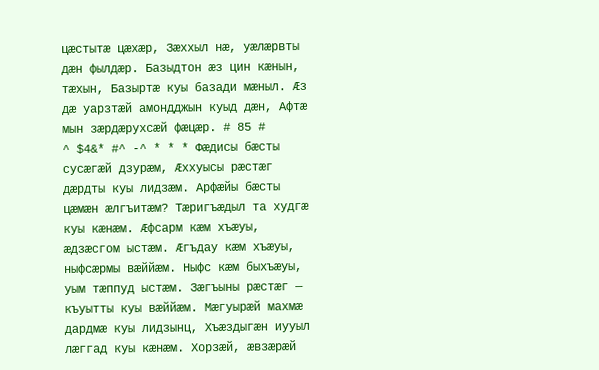цæстытæ цæхæр, Зæххыл нæ, уæлæрвты дæн фылдæр. Базыдтон æз цин кæнын, тæхын, Базыртæ куы базади мæныл. Æз дæ уарзтæй амондджын куыд дæн, Афтæ мын зæрдæрухсæй фæцæр. # 85 #
^ $4&* #^ -^ * * * Фæдисы бæсты сусæгæй дзурæм, Æххуысы рæстæг дæрдты куы лидзæм. Арфæйы бæсты цæмæн æлгъитæм? Тæригъæдыл та худгæ куы кæнæм. Æфсарм кæм хъæуы, æдзæсгом ыстæм. Æгъдау кæм хъæуы, ныфсæрмы вæййæм. Ныфс кæм быхъæуы, уым тæппуд ыстæм. Зæгъыны рæстæг — къуытты куы вæййæм. Мæгуырæй махмæ дардмæ куы лидзынц, Хъæздыгæн иууыл лæггад куы кæнæм. Хорзæй, æвзæрæй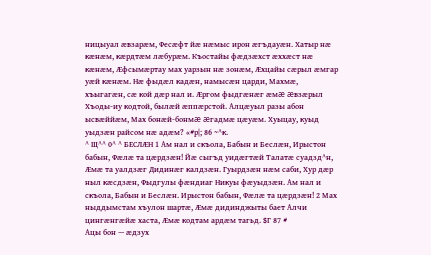ницыуал æвзарæм, Фесæфт йæ нæмыс ирон æгъдауæн. Хатыр нæ кæнæм, кæрдтæм лæбурæм. Къостайы фæдзæхст æххæст нæ кæнæм, Æфсымæртау мах уарзын нæ зонæм, Æхцайы сæрыл æмгар уæй кæнæм. Нæ фыдæл кадæн, намысæн царди, Махмæ, хъыгагæн, сæ кой дæр нал и. Æргом фыдгæнæг æмæ æвзæрыл Хъоды-иу кодтой, былæй æппæрстой. Алцæуыл разы абон ысвæййæм, Мах бонæй-бонмæ æгадмæ цæуæм. Хуыцау, куыд уыдзæн райсом нæ адæм? «#р|; 86 ~^к.
^ Щ^^ 0^ ^ БЕСЛÆН 1 Ам нал и скъола, Бабын и Беслæн, Ирыстон бабын, Фæлæ та цæрдзæн! Йæ сыгъд уидæгтæй Талатæ суадзд^н, Æмæ та уалдзæг Дидинæг калдзæн. Гуырдзæн нæм саби, Хур дæр ныл кæсдзæн, Фыдгулы фæндиаг Никуы фæуыдзæн. Ам нал и скъола, Бабын и Беслæн. Ирыстон бабын, Фæлæ та цæрдзæн! 2 Мах ныддымстам хъулон шартæ, Æмæ дидинджыты бает Алчи цингæнгæйæ хаста, Æмæ кодтам ардæм тагьд. $Г 87 #
Ацы бон — æдзух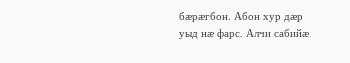бæрæгбон. Абон хур дæр уыд нæ фарс. Алчи сабийæ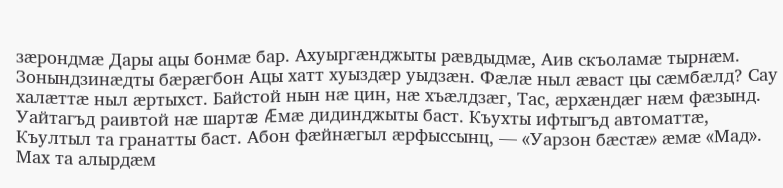зæрондмæ Дары ацы бонмæ бар. Ахуыргæнджыты рæвдыдмæ, Аив скъоламæ тырнæм. Зонындзинæдты бæрæгбон Ацы хатт хуыздæр уыдзæн. Фæлæ ныл æваст цы сæмбæлд? Сау халæттæ ныл æртыхст. Байстой нын нæ цин, нæ хъæлдзæг, Тас, æрхæндæг нæм фæзынд. Уайтагъд раивтой нæ шартæ Æмæ дидинджыты баст. Къухты ифтыгъд автоматтæ, Къултыл та гранатты баст. Абон фæйнæгыл æрфыссынц, — «Уарзон бæстæ» æмæ «Мад». Мах та алырдæм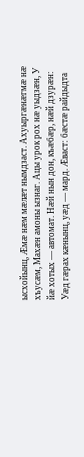ысхойынц, Æмæ нæм мæлæт нымдзаст. Ахуыргæнæгмæ нæ хъусæм, Махæн амоны ызнаг. Ацы урок рох нæ уыдзæн, У йæ хотых — автомат. Нæй нын дон, къæбæр, нæй дзурæн: Уæд гæрах кæнынц, уæд — мард. Æваст: бæстæ райдыдта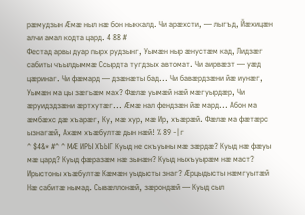рæмудзын Æмæ ныл нæ бон ныккалд. Чи арæхсти, — лыгъд, Йæхицæн алчи амал кодта цард. 4 88 #
Фестад арвы дуар пырх рудзынг, Уымæн ныр æнустæм кад, Лидзæг сабиты чъылдыммæ Ссырдта тугдзых автомат. Чи аирвæзт — уæд цæринаг. Чи фæмард — дзæнæты бад... Чи бавæрдзæни йæ иунæг, Уымæн ма цы зæгьæм мах? Фæлæ уымæй нæй мæгуырдæр, Чи æруидздзæни æртхутæг... Æмæ нал фендзæн йæ мард... Абон ма æмбæхс дæ хъарæг, Ку, мæ хур, мæ Ир, хъæрæй. Фæлæ ма фæтæрс ызнагæй, Ахæм хъæбултæ дын нæй! % 89 -|г
^ $4&* #^ ^ МÆ ИРЫ ХЪЫГ Куыд не скъуыны мæ зæрдæ? Куыд нæ фæуы мæ цард? Куыд фæразæм нæ зынæн? Куыд ныхъуырæм нæ маст? Ирыстоны хъæбултæ Кæмæн уыдысты знаг? Æрцыдысты нæмгуытæй Нæ сабитæ нымад. Сывæллонæй, зæрондæй — Куыд сыл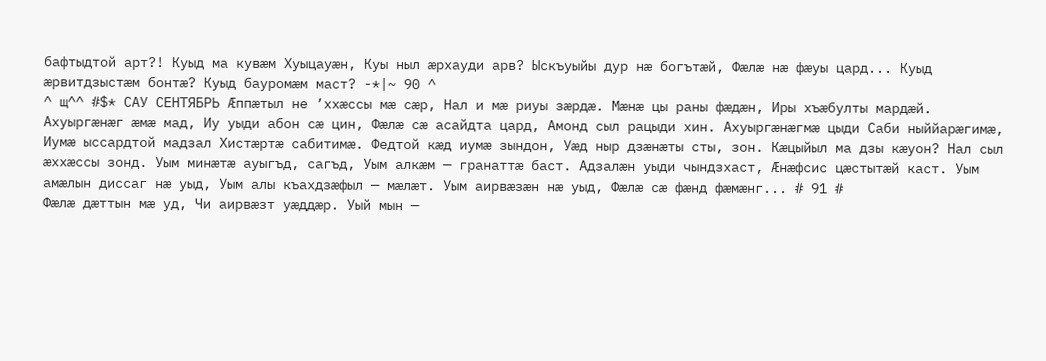бафтыдтой арт?! Куыд ма кувæм Хуыцауæн, Куы ныл æрхауди арв? Ыскъуыйы дур нæ богътæй, Фæлæ нæ фæуы цард... Куыд æрвитдзыстæм бонтæ? Куыд бауромæм маст? -*|~ 90 ^
^ щ^^ #$* САУ СЕНТЯБРЬ Æппæтыл не ’ххæссы мæ сæр, Нал и мæ риуы зæрдæ. Мæнæ цы раны фæдæн, Иры хъæбулты мардæй. Ахуыргæнæг æмæ мад, Иу уыди абон сæ цин, Фæлæ сæ асайдта цард, Амонд сыл рацыди хин. Ахуыргæнæгмæ цыди Саби ныййарæгимæ, Иумæ ыссардтой мадзал Хистæртæ сабитимæ. Федтой кæд иумæ зындон, Уæд ныр дзæнæты сты, зон. Кæцыйыл ма дзы кæуон? Нал сыл æххæссы зонд. Уым минæтæ ауыгъд, сагъд, Уым алкæм — гранаттæ баст. Адзалæн уыди чындзхаст, Æнæфсис цæстытæй каст. Уым амæлын диссаг нæ уыд, Уым алы къахдзæфыл — мæлæт. Уым аирвæзæн нæ уыд, Фæлæ сæ фæнд фæмæнг... # 91 #
Фæлæ дæттын мæ уд, Чи аирвæзт уæддæр. Уый мын —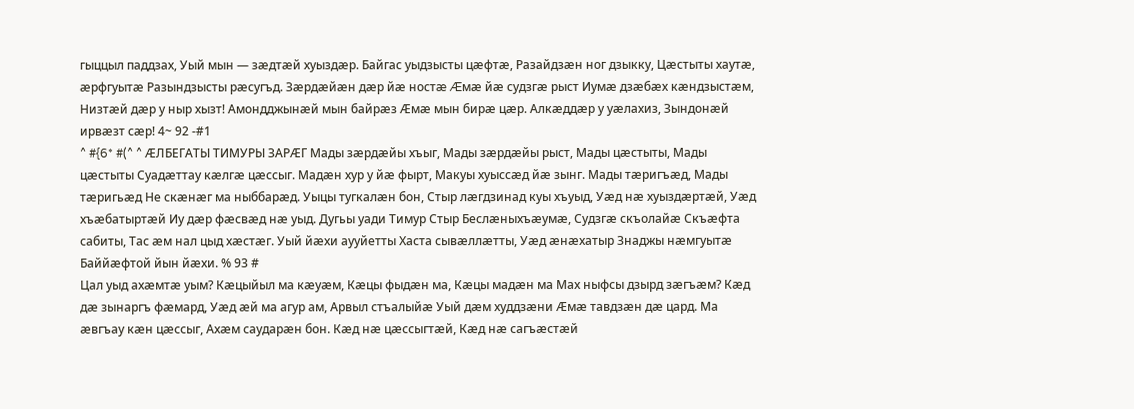гыццыл паддзах, Уый мын — зæдтæй хуыздæр. Байгас уыдзысты цæфтæ, Разайдзæн ног дзыкку, Цæстыты хаутæ, æрфгуытæ Разындзысты рæсугъд. Зæрдæйæн дæр йæ ностæ Æмæ йæ судзгæ рыст Иумæ дзæбæх кæндзыстæм, Низтæй дæр у ныр хызт! Амондджынæй мын байрæз Æмæ мын бирæ цæр. Алкæддæр у уæлахиз, Зындонæй ирвæзт сæр! 4~ 92 -#1
^ #{6* #(^ ^ ÆЛБЕГАТЫ ТИМУРЫ ЗАРÆГ Мады зæрдæйы хъыг, Мады зæрдæйы рыст, Мады цæстыты, Мады цæстыты Суадæттау кæлгæ цæссыг. Мадæн хур у йæ фырт, Макуы хуыссæд йæ зынг. Мады тæригъæд, Мады тæригьæд Не скæнæг ма ныббарæд. Уыцы тугкалæн бон, Стыр лæгдзинад куы хъуыд, Уæд нæ хуыздæртæй, Уæд хъæбатыртæй Иу дæр фæсвæд нæ уыд. Дугьы уади Тимур Стыр Беслæныхъæумæ, Судзгæ скъолайæ Скъæфта сабиты, Тас æм нал цыд хæстæг. Уый йæхи аууйетты Хаста сывæллæтты, Уæд æнæхатыр Знаджы нæмгуытæ Баййæфтой йын йæхи. % 93 #
Цал уыд ахæмтæ уым? Кæцыйыл ма кæуæм, Кæцы фыдæн ма, Кæцы мадæн ма Мах ныфсы дзырд зæгъæм? Кæд дæ зынаргъ фæмард, Уæд æй ма агур ам, Арвыл стъалыйæ Уый дæм худдзæни Æмæ тавдзæн дæ цард. Ма æвгъау кæн цæссыг, Ахæм саударæн бон. Кæд нæ цæссыгтæй, Кæд нæ сагъæстæй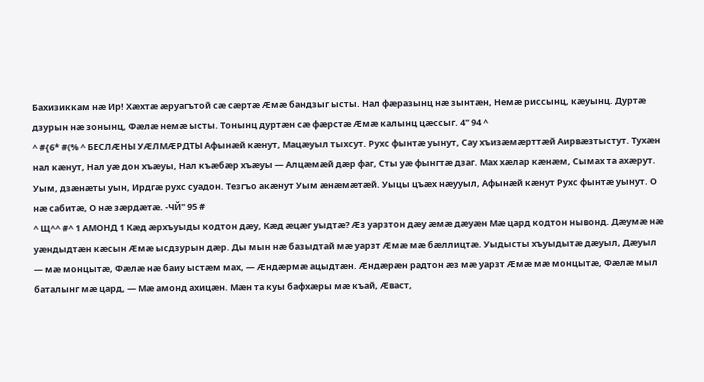Бахизиккам нæ Ир! Хæхтæ æруагътой сæ сæртæ Æмæ бандзыг ысты. Нал фæразынц нæ зынтæн, Немæ риссынц, кæуынц. Дуртæ дзурын нæ зонынц, Фæлæ немæ ысты. Тонынц дуртæн сæ фæрстæ Æмæ калынц цæссыг. 4" 94 ^
^ #{6* #(% ^ БЕСЛÆНЫ УÆЛМÆРДТЫ Афынæй кæнут, Мацæуыл тыхсут. Рухс фынтæ уынут, Сау хъизæмæрттæй Аирвæзтыстут. Тухæн нал кæнут, Нал уæ дон хъæуы, Нал къæбæр хъæуы — Алцæмæй дæр фаг, Сты уæ фынгтæ дзаг. Мах хæлар кæнæм, Сымах та ахæрут. Уым, дзæнæты уын, Ирдгæ рухс суадон. Тезгъо акæнут Уым æнæмæтæй. Уыцы цъæх нæууыл, Афынæй кæнут Рухс фынтæ уынут. О нæ сабитæ, О нæ зæрдæтæ. -ЧЙ" 95 #
^ Щ^^ #^ 1 АМОНД 1 Кæд æрхъуыды кодтон дæу, Кæд æцæг уыдтæ? Æз уарзтон дæу æмæ дæуæн Мæ цард кодтон нывонд. Дæумæ нæ уæндыдтæн кæсын Æмæ ысдзурын дæр. Ды мын нæ базыдтай мæ уарзт Æмæ мæ бæллицтæ. Уыдысты хъуыдытæ дæуыл, Дæуыл — мæ монцытæ, Фæлæ нæ баиу ыстæм мах, — Æндæрмæ ацыдтæн. Æндæрæн радтон æз мæ уарзт Æмæ мæ монцытæ, Фæлæ мыл баталынг мæ цард, — Мæ амонд ахицæн. Мæн та куы бафхæры мæ къай, Æваст,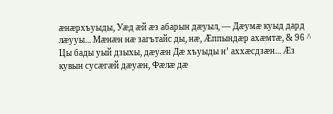æнæрхъуыды, Уæд æй æз абарын дæуыл, — Дæумæ куыд дард лæууы... Мæнæн нæ загътайс ды, нæ, Æппындæр ахæмтæ, & 96 ^
Цы бады уый дзыхы, дæуæн Дæ хъуыды н’ аххæсдзæн... Æз кувын сусæгæй дæуæн, Фæлæ дæ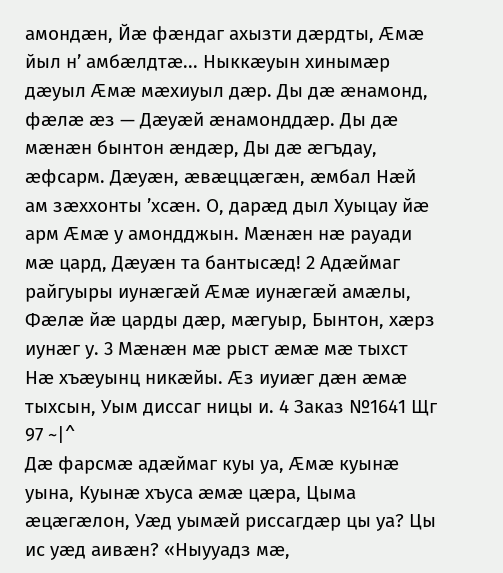амондæн, Йæ фæндаг ахызти дæрдты, Æмæ йыл н’ амбæлдтæ... Ныккæуын хинымæр дæуыл Æмæ мæхиуыл дæр. Ды дæ æнамонд, фæлæ æз — Дæуæй æнамонддæр. Ды дæ мæнæн бынтон æндæр, Ды дæ æгъдау, æфсарм. Дæуæн, æвæццæгæн, æмбал Нæй ам зæххонты ’хсæн. О, дарæд дыл Хуыцау йæ арм Æмæ у амондджын. Мæнæн нæ рауади мæ цард, Дæуæн та бантысæд! 2 Адæймаг райгуыры иунæгæй Æмæ иунæгæй амæлы, Фæлæ йæ царды дæр, мæгуыр, Бынтон, хæрз иунæг у. 3 Мæнæн мæ рыст æмæ мæ тыхст Нæ хъæуынц никæйы. Æз иуиæг дæн æмæ тыхсын, Уым диссаг ницы и. 4 Заказ №1641 Щг 97 ~|^
Дæ фарсмæ адæймаг куы уа, Æмæ куынæ уына, Куынæ хъуса æмæ цæра, Цыма æцæгæлон, Уæд уымæй риссагдæр цы уа? Цы ис уæд аивæн? «Ныууадз мæ,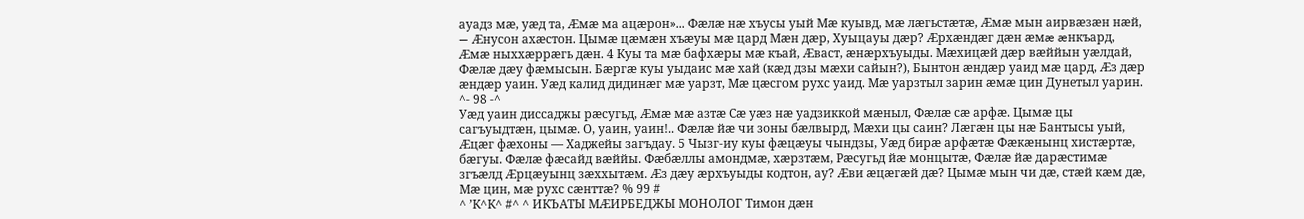ауадз мæ, уæд та, Æмæ ма ацæрон»... Фæлæ нæ хъусы уый Мæ куывд, мæ лæгьстæтæ, Æмæ мын аирвæзæн нæй, — Æнусон ахæстон. Цымæ цæмæн хъæуы мæ цард Мæн дæр, Хуыцауы дæр? Æрхæндæг дæн æмæ æнкъард, Æмæ ныххæррæгь дæн. 4 Куы та мæ бафхæры мæ къай, Æваст, æнæрхъуыды. Мæхицæй дæр вæййын уæлдай, Фæлæ дæу фæмысын. Бæргæ куы уыдаис мæ хай (кæд дзы мæхи сайын?), Бынтон æндæр уаид мæ цард, Æз дæр æндæр уаин. Уæд калид дидинæг мæ уарзт, Мæ цæсгом рухс уаид. Мæ уарзтыл зарин æмæ цин Дунетыл уарин. ^- 98 -^
Уæд уаин диссаджы рæсугьд, Æмæ мæ азтæ Сæ уæз нæ уадзиккой мæныл, Фæлæ сæ арфæ. Цымæ цы сагъуыдтæн, цымæ. О, уаин, уаин!.. Фæлæ йæ чи зоны бæлвырд, Мæхи цы саин? Лæгæн цы нæ Бантысы уый, Æцæг фæхоны — Хаджейы загъдау. 5 Чызг-иу куы фæцæуы чындзы, Уæд бирæ арфæтæ Фæкæнынц хистæртæ, бæгуы. Фæлæ фæсайд вæййы. Фæбæллы амондмæ, хæрзтæм, Рæсугьд йæ монцытæ, Фæлæ йæ дарæстимæ згъæлд Æрцæуынц зæххытæм. Æз дæу æрхъуыды кодтон, ау? Æви æцæгæй дæ? Цымæ мын чи дæ, стæй кæм дæ, Мæ цин, мæ рухс сæнттæ? % 99 #
^ ’К^К^ #^ ^ ИКЪАТЫ МÆИРБЕДЖЫ МОНОЛОГ Тимон дæн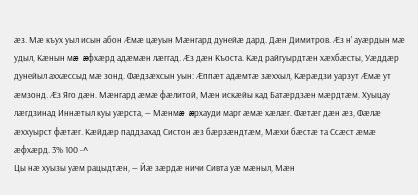æз. Мæ къух уыл исын абон Æмæ цæуын Мæнгард дунейæ дард. Дæн Димитров. Æз н’ ауæрдын мæ удыл, Кæнын мæ æфхæрд адæмæн лæггад. Æз дæн Къоста. Кæд райгуырдтæн хæхбæсты, Уæддæр дунейыл аххæссыд мæ зонд. Фæдзæхсын уын: Æппæт адæмтæ зæххыл, Кæрæдзи уарзут Æмæ ут æмзонд. Æз Яго дæн. Мæнгард æмæ фæлитой, Мæн искæйы кад Батæрдзæн мæрдтæм. Хуыцау лæгдзинад Иннæтыл куы уæрста, — Мæнмæ æрхауди марг æмæ хæлæг. Фæтæг дæн æз, Фæлæ æххуырст фæтæг. Кæйдæр паддзахад Систон æз бæрзæндтæм, Мæхи бæстæ та Ссæст æмæ æфхæрд. 3% 100 -^
Цы нæ хуызы уæм рацыдтæн, — Йæ зæрдæ ничи Сивта уæ мæныл, Мæн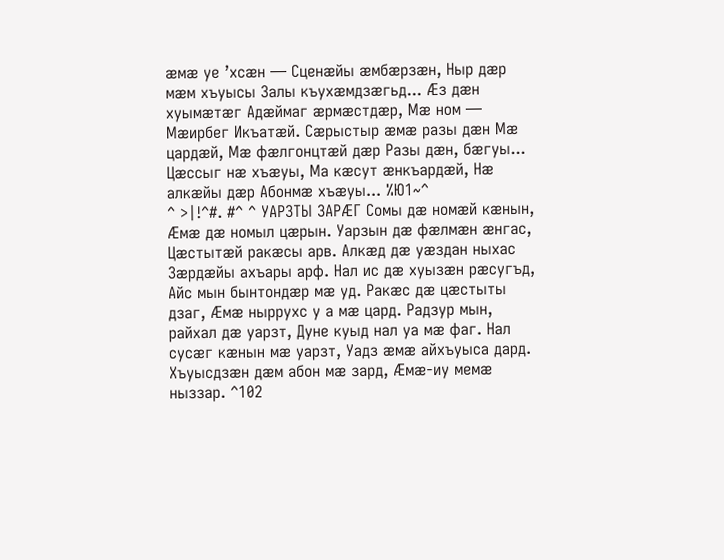æмæ уе ’хсæн — Сценæйы æмбæрзæн, Ныр дæр мæм хъуысы Залы къухæмдзæгьд... Æз дæн хуымæтæг Адæймаг æрмæстдæр, Мæ ном — Мæирбег Икъатæй. Сæрыстыр æмæ разы дæн Мæ цардæй, Мæ фæлгонцтæй дæр Разы дæн, бæгуы... Цæссыг нæ хъæуы, Ма кæсут æнкъардæй, Нæ алкæйы дæр Абонмæ хъæуы... %Ю1~^
^ >|!^#. #^ ^ УАРЗТЫ ЗАРÆГ Сомы дæ номæй кæнын, Æмæ дæ номыл цæрын. Уарзын дæ фæлмæн æнгас, Цæстытæй ракæсы арв. Алкæд дæ уæздан ныхас Зæрдæйы ахъары арф. Нал ис дæ хуызæн рæсугъд, Айс мын бынтондæр мæ уд. Ракæс дæ цæстыты дзаг, Æмæ ныррухс у а мæ цард. Радзур мын, райхал дæ уарзт, Дуне куыд нал уа мæ фаг. Нал сусæг кæнын мæ уарзт, Уадз æмæ айхъуыса дард. Хъуысдзæн дæм абон мæ зард, Æмæ-иу мемæ ныззар. ^102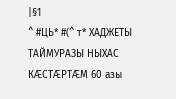|§1
^ #ЦЬ* #(^ т* ХАДЖЕТЫ ТАЙМУРАЗЫ НЫХАС КÆСТÆРТÆМ 60 азы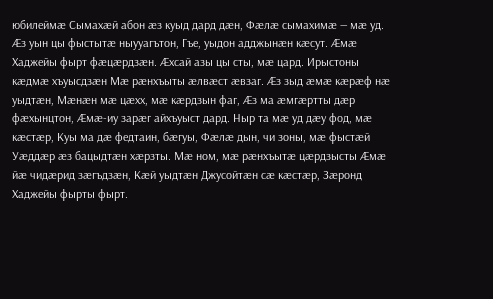юбилеймæ Сымахæй абон æз куыд дард дæн, Фæлæ сымахимæ — мæ уд. Æз уын цы фыстытæ ныууагътон, Гъе, уыдон адджынæн кæсут. Æмæ Хаджейы фырт фæцæрдзæн. Æхсай азы цы сты, мæ цард. Ирыстоны кæдмæ хъуысдзæн Мæ рæнхъыты æлвæст æвзаг. Æз зыд æмæ кæрæф нæ уыдтæн, Мæнæн мæ цæхх, мæ кæрдзын фаг, Æз ма æмгæртты дæр фæхынцтон, Æмæ-иу зарæг айхъуыст дард. Ныр та мæ уд дæу фод, мæ кæстæр, Куы ма дæ федтаин, бæгуы, Фæлæ дын, чи зоны, мæ фыстæй Уæддæр æз бацыдтæн хæрзты. Мæ ном, мæ рæнхъытæ цæрдзысты Æмæ йæ чидæрид зæгъдзæн, Кæй уыдтæн Джусойтæн сæ кæстæр, Зæронд Хаджейы фырты фырт.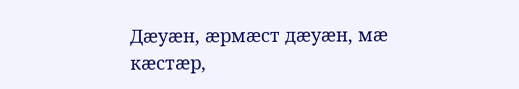Дæуæн, æрмæст дæуæн, мæ кæстæр,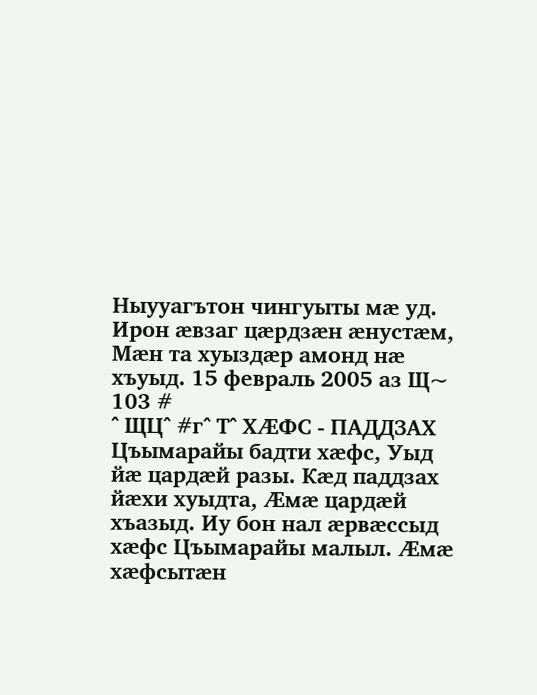Ныууагътон чингуыты мæ уд. Ирон æвзаг цæрдзæн æнустæм, Мæн та хуыздæр амонд нæ хъуыд. 15 февраль 2005 аз Щ~ 103 #
^ ЩЦ^ #г^ Т^ ХÆФС - ПАДДЗАХ Цъымарайы бадти хæфс, Уыд йæ цардæй разы. Кæд паддзах йæхи хуыдта, Æмæ цардæй хъазыд. Иу бон нал æрвæссыд хæфс Цъымарайы малыл. Æмæ хæфсытæн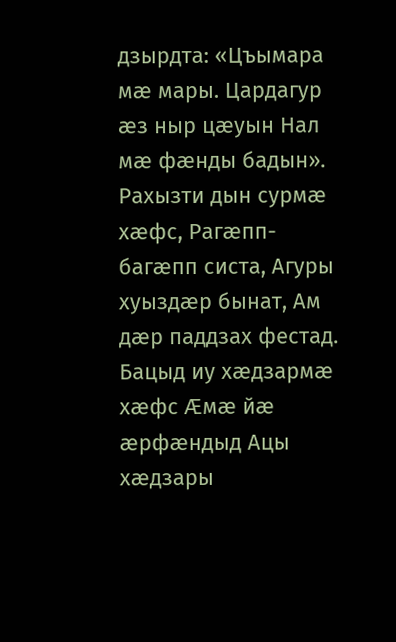дзырдта: «Цъымара мæ мары. Цардагур æз ныр цæуын Нал мæ фæнды бадын». Рахызти дын сурмæ хæфс, Рагæпп-багæпп систа, Агуры хуыздæр бынат, Ам дæр паддзах фестад. Бацыд иу хæдзармæ хæфс Æмæ йæ æрфæндыд Ацы хæдзары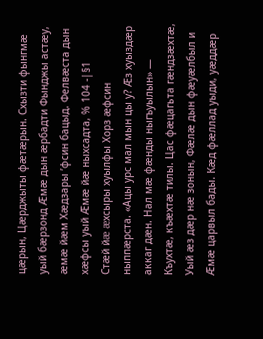цæрын, Цæрджыты фæтæрын. Схызти фынгмæ уый бæрзонд Æмæ дын æрбадти Фынджы астæу, æмæ йæм Хæдзары ’фсин бацыд. Фелвæста дын хæфсы уый Æмæ йæ ныхсадта, % 104 -|§1
Стæй йæ æхсыры хуылфы Хорз æфсин ныппæрста. «Ацы урс мал мын цы у? Æз хуыздæр аккаг дæн. Нал мæ фæнды ныгъуылын» — Къухтæ, къæхтæ тилы. Цас фæцагьта гæндзæхтæ, Уый æз дæр нæ зонын, Фæлæ дын фæуæлбыл и Æмæ царвыл бады. Кæд фæллад уыди, уæддæр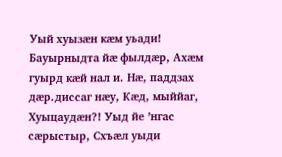Уый хуызæн кæм уьади! Бауырныдта йæ фылдæр, Ахæм гуырд кæй нал и. Нæ, паддзах дæр.диссаг нæу, Кæд, мыййаг, Хуыцаудæн?! Уыд йе ’нгас сæрыстыр, Схъæл уыди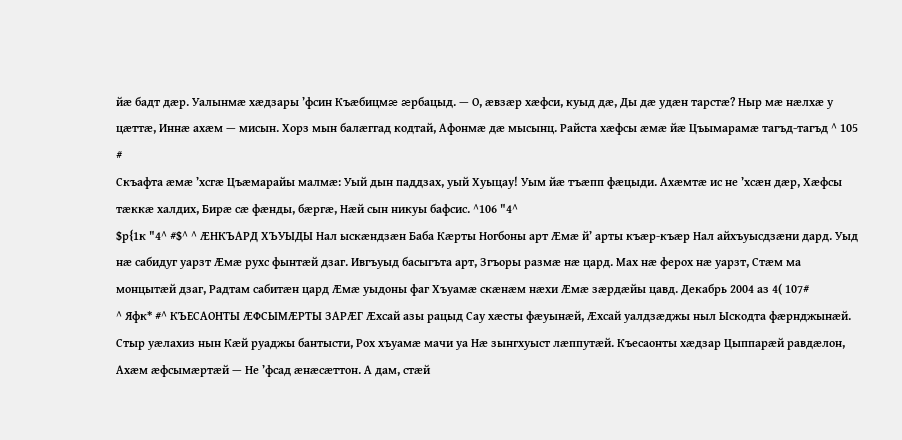йæ бадт дæр. Уалынмæ хæдзары ’фсин Къæбицмæ æрбацыд. — О, æвзæр хæфси, куыд дæ, Ды дæ удæн тарстæ? Ныр мæ нæлхæ у цæттæ, Иннæ ахæм — мисын. Хорз мын балæггад кодтай, Афонмæ дæ мысынц. Райста хæфсы æмæ йæ Цъымарамæ тагъд-тагъд ^ 105 #
Скъафта æмæ ’хсгæ Цъæмарайы малмæ: Уый дын паддзах, уый Хуыцау! Уым йæ тъæпп фæцыди. Ахæмтæ ис не ’хсæн дæр, Хæфсы тæккæ халдих, Бирæ сæ фæнды, бæргæ, Нæй сын никуы бафсис. ^106 "4^
$р{1к "4^ #$^ ^ ÆНКЪАРД ХЪУЫДЫ Нал ыскæндзæн Баба Кæрты Ногбоны арт Æмæ й’ арты къæр-къæр Нал айхъуысдзæни дард. Уыд нæ сабидуг уарзт Æмæ рухс фынтæй дзаг. Ивгъуыд басыгъта арт, Згъоры размæ нæ цард. Мах нæ ферох нæ уарзт, Стæм ма монцытæй дзаг, Радтам сабитæн цард Æмæ уыдоны фаг Хъуамæ скæнæм нæхи Æмæ зæрдæйы цавд. Декабрь 2004 аз 4( 107#
^ Яфк* #^ КЪЕСАОНТЫ ÆФСЫМÆРТЫ ЗАРÆГ Æхсай азы рацыд Сау хæсты фæуынæй, Æхсай уалдзæджы ныл Ыскодта фæрнджынæй. Стыр уæлахиз нын Кæй руаджы бантысти, Рох хъуамæ мачи уа Нæ зынгхуыст лæппутæй. Къесаонты хæдзар Цыппарæй равдæлон, Ахæм æфсымæртæй — Не ’фсад æнæсæттон. А дам, стæй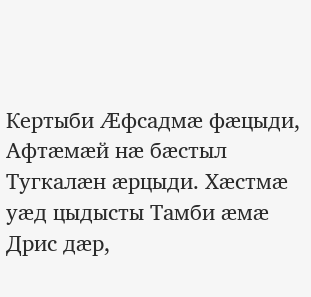Кертыби Æфсадмæ фæцыди, Афтæмæй нæ бæстыл Тугкалæн æрцыди. Хæстмæ уæд цыдысты Тамби æмæ Дрис дæр,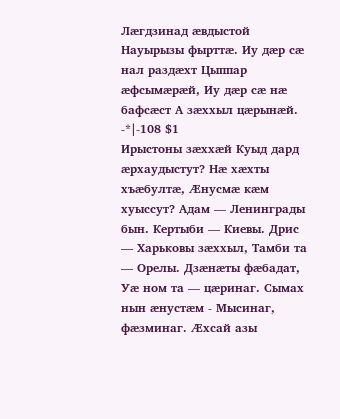Лæгдзинад æвдыстой Науырызы фырттæ. Иу дæр сæ нал раздæхт Цыппар æфсымæрæй, Иу дæр сæ нæ бафсæст А зæххыл цæрынæй. -*|-108 $1
Ирыстоны зæххæй Куыд дард æрхаудыстут? Нæ хæхты хъæбултæ, Æнусмæ кæм хуыссут? Адам — Ленинграды бын. Кертыби — Киевы. Дрис — Харьковы зæххыл, Тамби та — Орелы. Дзæнæты фæбадат, Уæ ном та — цæринаг. Сымах нын æнустæм - Мысинаг, фæзминаг. Æхсай азы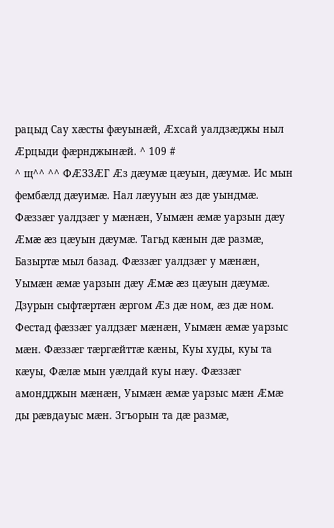рацыд Сау хæсты фæуынæй, Æхсай уалдзæджы ныл Æрцыди фæрнджынæй. ^ 109 #
^ щ^^ ^^ ФÆЗЗÆГ Æз дæумæ цæуын, дæумæ. Ис мын фембæлд дæуимæ. Нал лæууын æз дæ уындмæ. Фæззæг уалдзæг у мæнæн, Уымæн æмæ уарзын дæу Æмæ æз цæуын дæумæ. Тагьд кæнын дæ размæ, Базыртæ мыл базад. Фæззæг уалдзæг у мæнæн, Уымæн æмæ уарзын дæу Æмæ æз цæуын дæумæ. Дзурын сыфтæртæн æргом Æз дæ ном, æз дæ ном. Фестад фæззæг уалдзæг мæнæн, Уымæн æмæ уарзыс мæн. Фæззæг тæргæйттæ кæны, Куы худы, куы та кæуы, Фæлæ мын уæлдай куы нæу. Фæззæг амондджын мæнæн, Уымæн æмæ уарзыс мæн Æмæ ды рæвдауыс мæн. Згъорын та дæ размæ,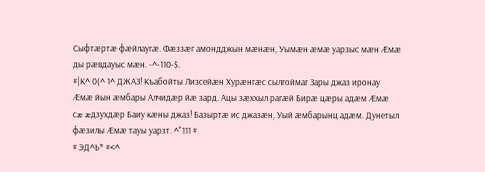Сыфтæртæ фæйлаугæ. Фæззæг амондджын мæнæн, Уымæн æмæ уарзыс мæн Æмæ ды рæвдауыс мæн. -^-110-$.
#|К^ 0(^ 1^ ДЖАЗ! Къабойты Лизсейæн Хурæнгæс сылгоймаг Зары джаз иронау Æмæ йын æмбары Алчидæр йæ зард. Ацы зæххыл рагæй Бирæ цæры адæм Æмæ сæ æдзухдæр Баиу кæны джаз! Базыртæ ис джазæн, Уый æмбарынц адæм. Дунетыл фæзилы Æмæ тауы уарзт. ^"111 #
# ЭД^Ь* #<^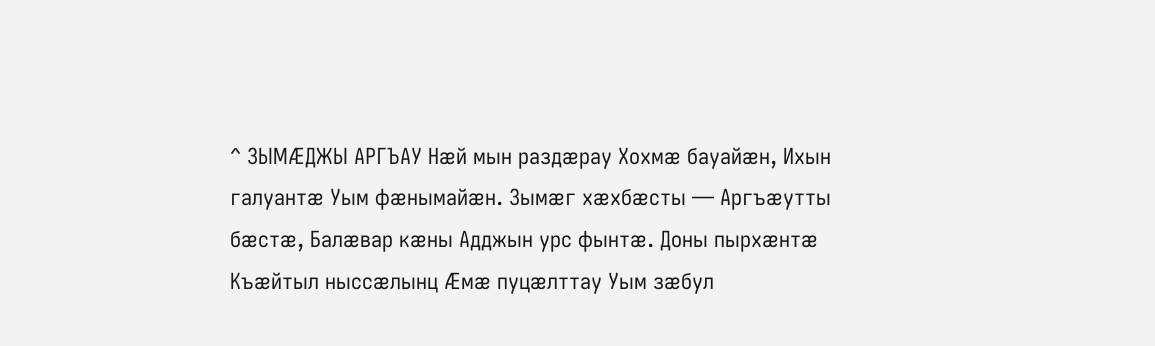^ ЗЫМÆДЖЫ АРГЪАУ Нæй мын раздæрау Хохмæ бауайæн, Ихын галуантæ Уым фæнымайæн. Зымæг хæхбæсты — Аргъæутты бæстæ, Балæвар кæны Адджын урс фынтæ. Доны пырхæнтæ Къæйтыл ныссæлынц Æмæ пуцæлттау Уым зæбул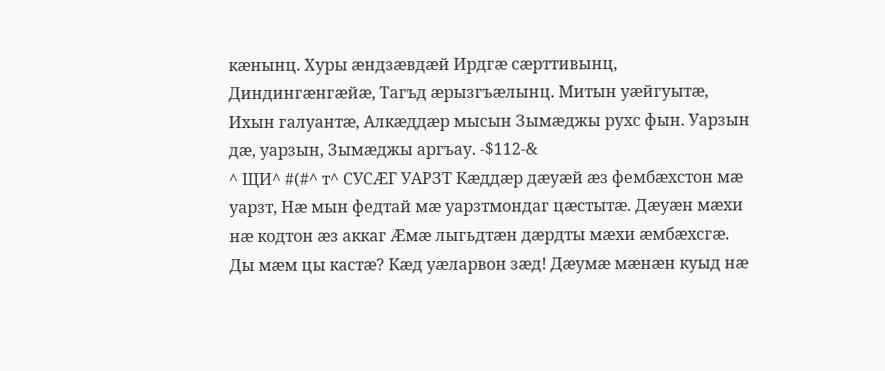кæнынц. Хуры æндзæвдæй Ирдгæ сæрттивынц, Диндингæнгæйæ, Тагъд æрызгъæлынц. Митын уæйгуытæ, Ихын галуантæ, Алкæддæр мысын Зымæджы рухс фын. Уарзын дæ, уарзын, Зымæджы аргъау. -$112-&
^ ЩИ^ #(#^ т^ СУСÆГ УАРЗТ Кæддæр дæуæй æз фембæхстон мæ уарзт, Нæ мын федтай мæ уарзтмондаг цæстытæ. Дæуæн мæхи нæ кодтон æз аккаг Æмæ лыгьдтæн дæрдты мæхи æмбæхсгæ. Ды мæм цы кастæ? Кæд уæларвон зæд! Дæумæ мæнæн куыд нæ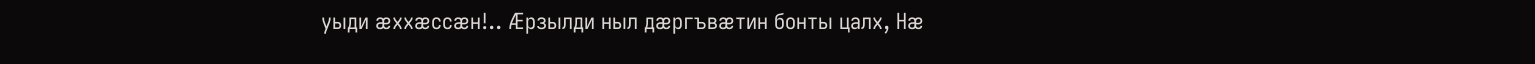уыди æххæссæн!.. Æрзылди ныл дæргъвæтин бонты цалх, Нæ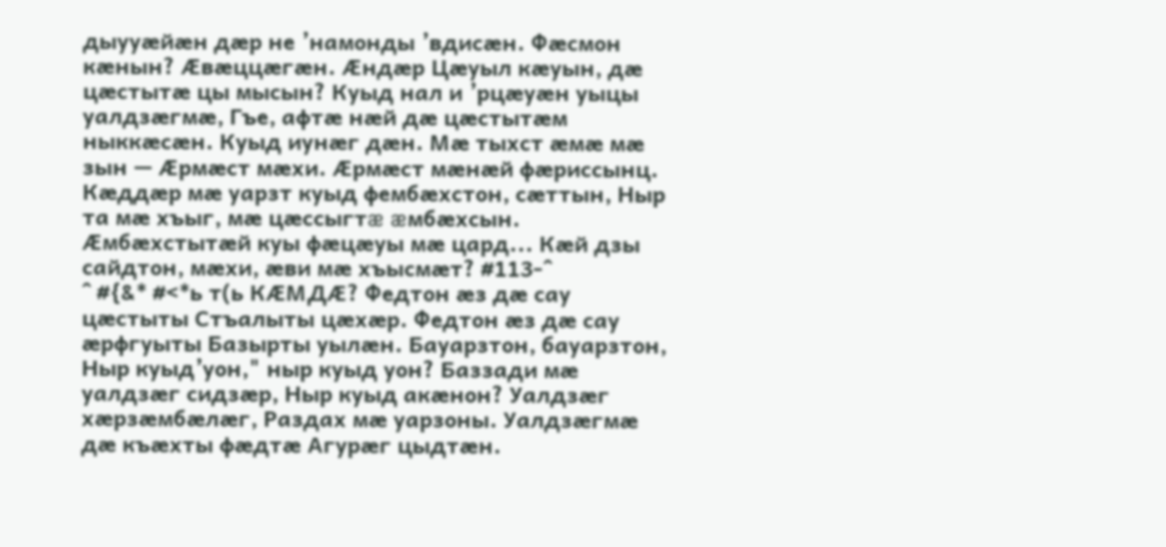дыууæйæн дæр не ’намонды ’вдисæн. Фæсмон кæнын? Æвæццæгæн. Æндæр Цæуыл кæуын, дæ цæстытæ цы мысын? Куыд нал и ’рцæуæн уыцы уалдзæгмæ, Гъе, афтæ нæй дæ цæстытæм ныккæсæн. Куыд иунæг дæн. Мæ тыхст æмæ мæ зын — Æрмæст мæхи. Æрмæст мæнæй фæриссынц. Кæддæр мæ уарзт куыд фембæхстон, сæттын, Ныр та мæ хъыг, мæ цæссыгтæ æмбæхсын. Æмбæхстытæй куы фæцæуы мæ цард... Кæй дзы сайдтон, мæхи, æви мæ хъысмæт? #113-^
^ #{&* #<*ь т(ь КÆМДÆ? Федтон æз дæ сау цæстыты Стъалыты цæхæр. Федтон æз дæ сау æрфгуыты Базырты уылæн. Бауарзтон, бауарзтон, Ныр куыд’уон," ныр куыд уон? Баззади мæ уалдзæг сидзæр, Ныр куыд акæнон? Уалдзæг хæрзæмбæлæг, Раздах мæ уарзоны. Уалдзæгмæ дæ къæхты фæдтæ Агурæг цыдтæн.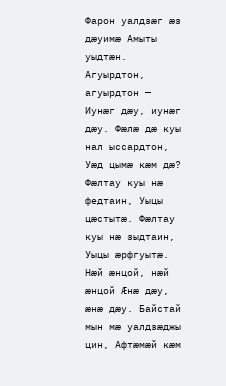Фарон уалдзæг æз дæуимæ Амыты уыдтæн. Агуырдтон, агуырдтон — Иунæг дæу, иунæг дæу. Фæлæ дæ куы нал ыссардтон, Уæд цымæ кæм дæ? Фæлтау куы нæ федтаин, Уыцы цæстытæ. Фæлтау куы нæ зыдтаин, Уыцы æрфгуытæ. Нæй æнцой, нæй æнцой Æнæ дæу, æнæ дæу. Байстай мын мæ уалдзæджы цин, Афтæмæй кæм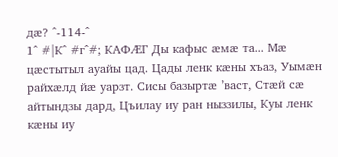дæ? ^-114-^
1^ #|К^ #г^#; КАФÆГ Ды кафыс æмæ та... Мæ цæстытыл ауайы цад. Цады ленк кæны хъаз, Уымæн райхæлд йæ уарзт. Сисы базыртæ ’васт, Стæй сæ айтындзы дард, Цъилау иу ран ныззилы, Куы ленк кæны иу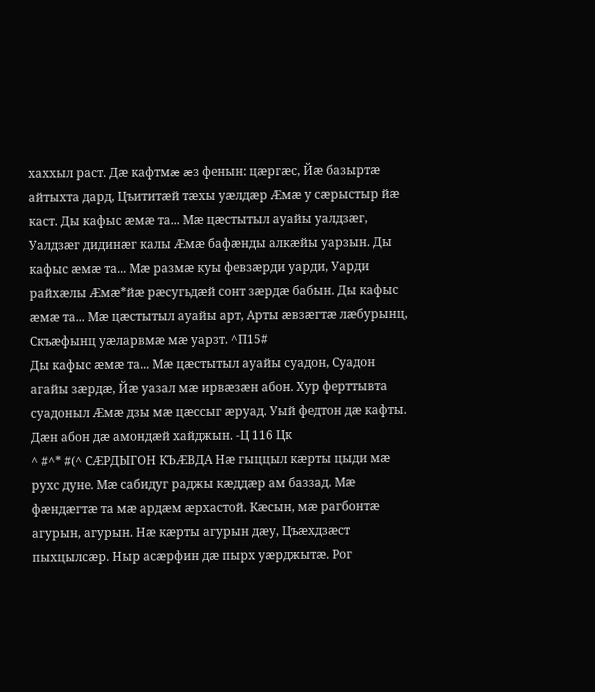хаххыл раст. Дæ кафтмæ æз фенын: цæргæс, Йæ базыртæ айтыхта дард, Цъититæй тæхы уæлдæр Æмæ у сæрыстыр йæ каст. Ды кафыс æмæ та... Мæ цæстытыл ауайы уалдзæг, Уалдзæг дидинæг калы Æмæ бафæнды алкæйы уарзын. Ды кафыс æмæ та... Мæ размæ куы февзæрди уарди, Уарди райхæлы Æмæ*йæ рæсугьдæй сонт зæрдæ бабын. Ды кафыс æмæ та... Мæ цæстытыл ауайы арт, Арты æвзæгтæ лæбурынц, Скъæфынц уæларвмæ мæ уарзт. ^П15#
Ды кафыс æмæ та... Мæ цæстытыл ауайы суадон, Суадон агайы зæрдæ, Йæ уазал мæ ирвæзæн абон. Хур ферттывта суадоныл Æмæ дзы мæ цæссыг æруад. Уый федтон дæ кафты. Дæн абон дæ амондæй хайджын. -Ц 116 Цк
^ #^* #(^ СÆРДЫГОН КЪÆВДА Нæ гыццыл кæрты цыди мæ рухс дуне. Мæ сабидуг раджы кæддæр ам баззад. Мæ фæндæгтæ та мæ ардæм æрхастой. Кæсын, мæ рагбонтæ агурын, агурын. Нæ кæрты агурын дæу, Цъæхдзæст пыхцылсæр. Ныр асæрфин дæ пырх уæрджытæ. Рог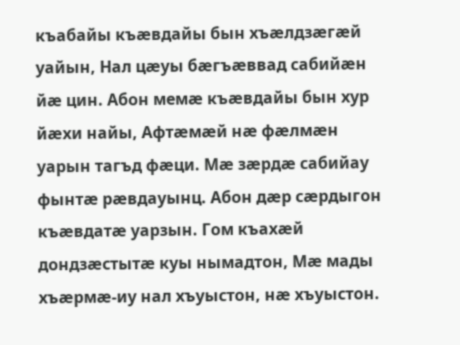къабайы къæвдайы бын хъæлдзæгæй уайын, Нал цæуы бæгъæввад сабийæн йæ цин. Абон мемæ къæвдайы бын хур йæхи найы, Афтæмæй нæ фæлмæн уарын тагъд фæци. Мæ зæрдæ сабийау фынтæ рæвдауынц. Абон дæр сæрдыгон къæвдатæ уарзын. Гом къахæй дондзæстытæ куы нымадтон, Мæ мады хъæрмæ-иу нал хъуыстон, нæ хъуыстон.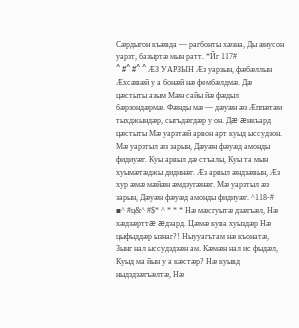Сæрдыгон къæвда — рагбонты хæзна, Ды æнусон уарзт, базыртæ мын ратт. *Йг 117#
^ #^ #^ ^ ÆЗ УАРЗЫН Æз уарзын, фæбæллын Æхсæвæй у а бонæй нæ фембæлдмæ. Дæ цæстыты азым Мæн сайы йæ фæдыл бæрзондæрмæ. Фæнды мæ — дæуæн æз Æппæтæи тыхджындæр, сыгъдæгдæр у он. Дæ æнкъард цæстыты Мæ уарзтæй арвон арт куыд ыссудзон. Мæ уарзтыл æз зарын, Дæуæн фæуæд амонды фидиуæг. Куы арвыл дæ стъалы, Куы та мын хуымæтæджы дидинæг. Æз арвыл æндзæвын, Æз хур æмæ мæйæн æмдзугæнæг. Мæ уарзтыл æз зарын, Дæуæн фæуæд амонды фидиуæг. ^118-#
■^ #ц&^ #$* ^ * * * Нæ мæсгуытæ дзæгъæл, Нæ хæдзæрттæ æдзард. Цæмæ кува хуыздæр Нæ цыфыддæр ызнаг?! Ныууагътам нæ къонатæ, Зынг нал ыссудздзæн ам. Кæмæн нал ис фыдæл, Куыд ма йын у а кæстæр? Нæ куывд ныдздзæгъæлтæ, Нæ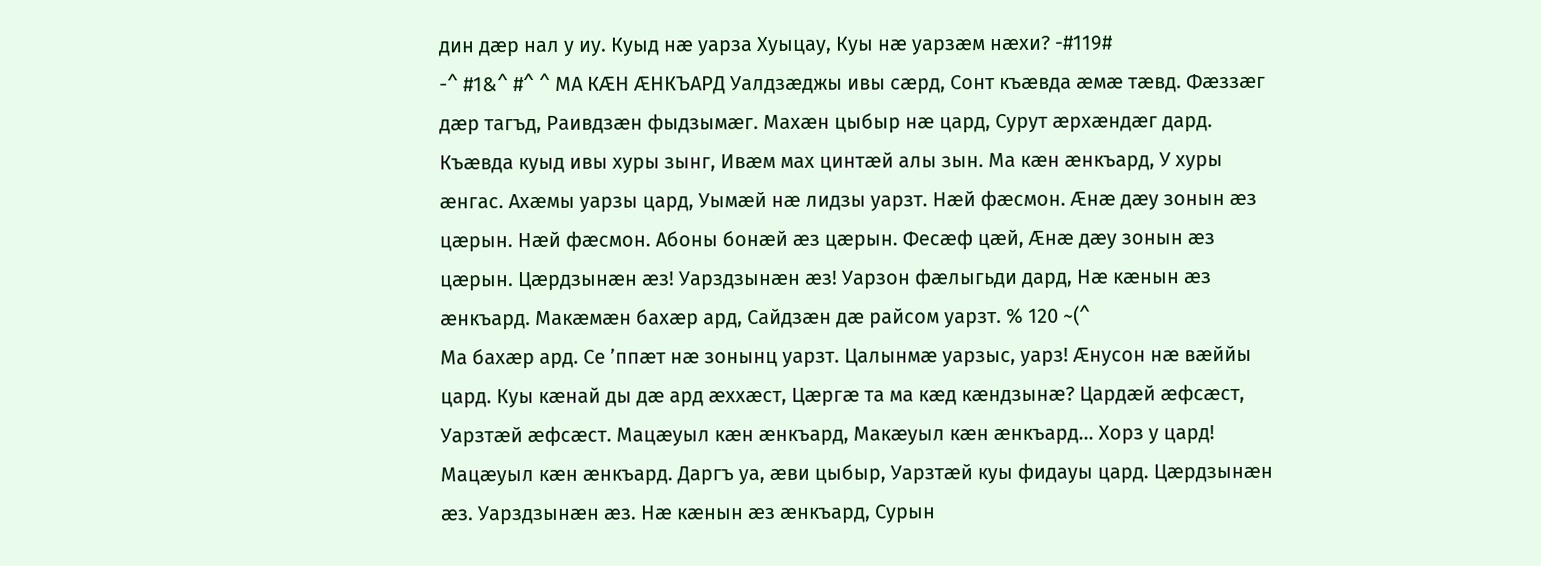дин дæр нал у иу. Куыд нæ уарза Хуыцау, Куы нæ уарзæм нæхи? -#119#
-^ #1&^ #^ ^ МА КÆН ÆНКЪАРД Уалдзæджы ивы сæрд, Сонт къæвда æмæ тæвд. Фæззæг дæр тагъд, Раивдзæн фыдзымæг. Махæн цыбыр нæ цард, Сурут æрхæндæг дард. Къæвда куыд ивы хуры зынг, Ивæм мах цинтæй алы зын. Ма кæн æнкъард, У хуры æнгас. Ахæмы уарзы цард, Уымæй нæ лидзы уарзт. Нæй фæсмон. Æнæ дæу зонын æз цæрын. Нæй фæсмон. Абоны бонæй æз цæрын. Фесæф цæй, Æнæ дæу зонын æз цæрын. Цæрдзынæн æз! Уарздзынæн æз! Уарзон фæлыгьди дард, Нæ кæнын æз æнкъард. Макæмæн бахæр ард, Сайдзæн дæ райсом уарзт. % 120 ~(^
Ма бахæр ард. Се ’ппæт нæ зонынц уарзт. Цалынмæ уарзыс, уарз! Æнусон нæ вæййы цард. Куы кæнай ды дæ ард æххæст, Цæргæ та ма кæд кæндзынæ? Цардæй æфсæст, Уарзтæй æфсæст. Мацæуыл кæн æнкъард, Макæуыл кæн æнкъард... Хорз у цард! Мацæуыл кæн æнкъард. Даргъ уа, æви цыбыр, Уарзтæй куы фидауы цард. Цæрдзынæн æз. Уарздзынæн æз. Нæ кæнын æз æнкъард, Сурын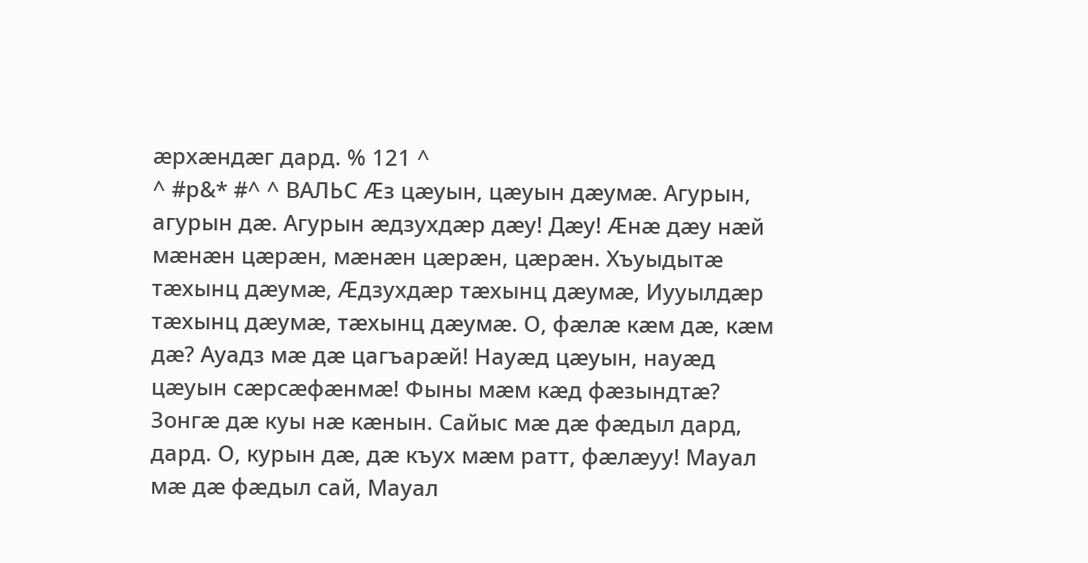æрхæндæг дард. % 121 ^
^ #р&* #^ ^ ВАЛЬС Æз цæуын, цæуын дæумæ. Агурын, агурын дæ. Агурын æдзухдæр дæу! Дæу! Æнæ дæу нæй мæнæн цæрæн, мæнæн цæрæн, цæрæн. Хъуыдытæ тæхынц дæумæ, Æдзухдæр тæхынц дæумæ, Иууылдæр тæхынц дæумæ, тæхынц дæумæ. О, фæлæ кæм дæ, кæм дæ? Ауадз мæ дæ цагъарæй! Науæд цæуын, науæд цæуын сæрсæфæнмæ! Фыны мæм кæд фæзындтæ? Зонгæ дæ куы нæ кæнын. Сайыс мæ дæ фæдыл дард, дард. О, курын дæ, дæ къух мæм ратт, фæлæуу! Мауал мæ дæ фæдыл сай, Мауал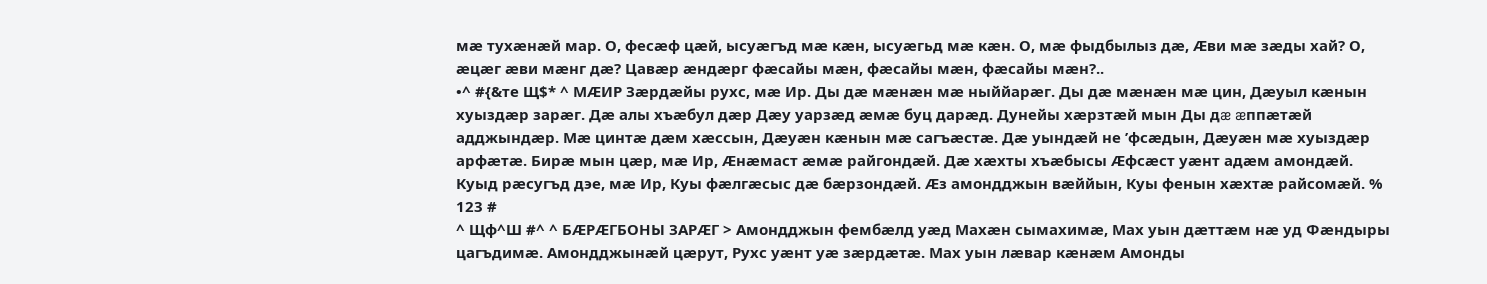мæ тухæнæй мар. О, фесæф цæй, ысуæгъд мæ кæн, ысуæгьд мæ кæн. О, мæ фыдбылыз дæ, Æви мæ зæды хай? О, æцæг æви мæнг дæ? Цавæр æндæрг фæсайы мæн, фæсайы мæн, фæсайы мæн?..
•^ #{&те Щ$* ^ МÆИР Зæрдæйы рухс, мæ Ир. Ды дæ мæнæн мæ ныййарæг. Ды дæ мæнæн мæ цин, Дæуыл кæнын хуыздæр зарæг. Дæ алы хъæбул дæр Дæу уарзæд æмæ буц дарæд. Дунейы хæрзтæй мын Ды дæ æппæтæй адджындæр. Мæ цинтæ дæм хæссын, Дæуæн кæнын мæ сагъæстæ. Дæ уындæй не ’фсæдын, Дæуæн мæ хуыздæр арфæтæ. Бирæ мын цæр, мæ Ир, Æнæмаст æмæ райгондæй. Дæ хæхты хъæбысы Æфсæст уæнт адæм амондæй. Куыд рæсугъд дэе, мæ Ир, Куы фæлгæсыс дæ бæрзондæй. Æз амондджын вæййын, Куы фенын хæхтæ райсомæй. % 123 #
^ Щф^Ш #^ ^ БÆРÆГБОНЫ ЗАРÆГ > Амондджын фембæлд уæд Махæн сымахимæ, Мах уын дæттæм нæ уд Фæндыры цагъдимæ. Амондджынæй цæрут, Рухс уæнт уæ зæрдæтæ. Мах уын лæвар кæнæм Амонды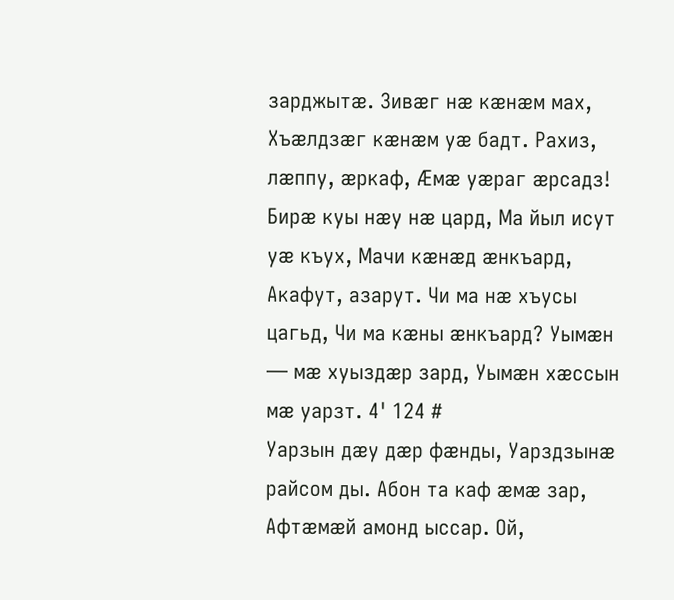зарджытæ. Зивæг нæ кæнæм мах, Хъæлдзæг кæнæм уæ бадт. Рахиз, лæппу, æркаф, Æмæ уæраг æрсадз! Бирæ куы нæу нæ цард, Ма йыл исут уæ къух, Мачи кæнæд æнкъард, Акафут, азарут. Чи ма нæ хъусы цагьд, Чи ма кæны æнкъард? Уымæн — мæ хуыздæр зард, Уымæн хæссын мæ уарзт. 4' 124 #
Уарзын дæу дæр фæнды, Уарздзынæ райсом ды. Абон та каф æмæ зар, Афтæмæй амонд ыссар. Ой,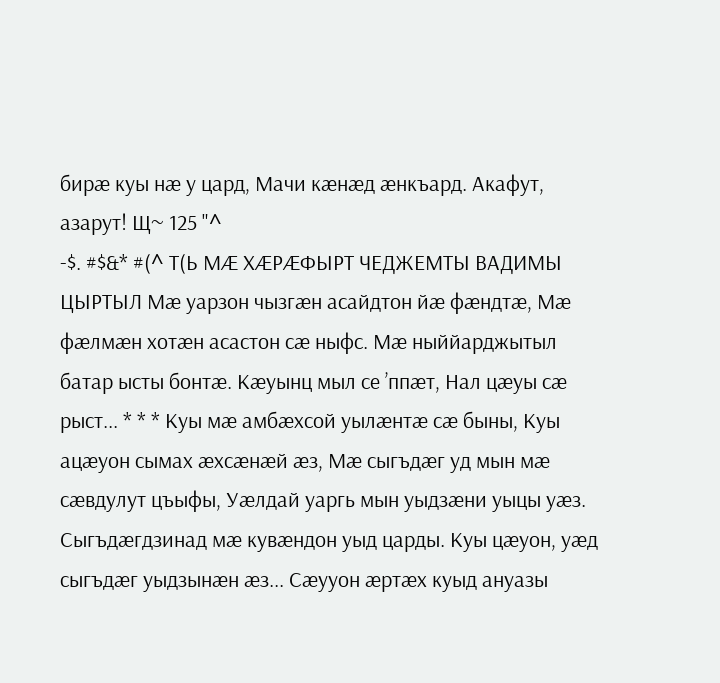бирæ куы нæ у цард, Мачи кæнæд æнкъард. Акафут, азарут! Щ~ 125 "^
-$. #$&* #(^ Т(Ь МÆ ХÆРÆФЫРТ ЧЕДЖЕМТЫ ВАДИМЫ ЦЫРТЫЛ Мæ уарзон чызгæн асайдтон йæ фæндтæ, Мæ фæлмæн хотæн асастон сæ ныфс. Мæ ныййарджытыл батар ысты бонтæ. Кæуынц мыл се ’ппæт, Нал цæуы сæ рыст... * * * Куы мæ амбæхсой уылæнтæ сæ быны, Куы ацæуон сымах æхсæнæй æз, Мæ сыгъдæг уд мын мæ сæвдулут цъыфы, Уæлдай уаргь мын уыдзæни уыцы уæз. Сыгъдæгдзинад мæ кувæндон уыд царды. Куы цæуон, уæд сыгъдæг уыдзынæн æз... Сæууон æртæх куыд ануазы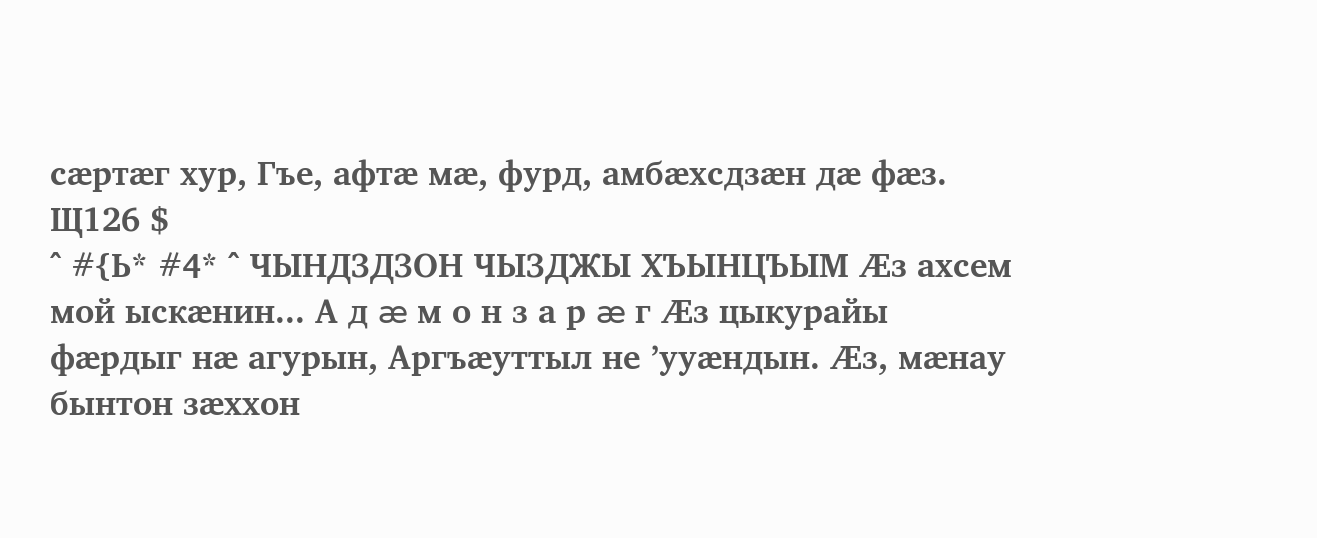сæртæг хур, Гъе, афтæ мæ, фурд, амбæхсдзæн дæ фæз. Щ126 $
^ #{Ь* #4* ^ ЧЫНДЗДЗОН ЧЫЗДЖЫ ХЪЫНЦЪЫМ Æз ахсем мой ыскæнин... А д æ м о н з а р æ г Æз цыкурайы фæрдыг нæ агурын, Аргъæуттыл не ’ууæндын. Æз, мæнау бынтон зæххон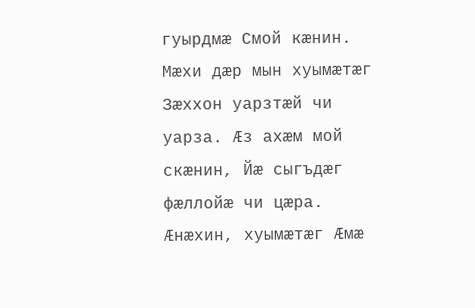гуырдмæ Смой кæнин. Мæхи дæр мын хуымæтæг Зæххон уарзтæй чи уарза. Æз ахæм мой скæнин, Йæ сыгъдæг фæллойæ чи цæра. Æнæхин, хуымæтæг Æмæ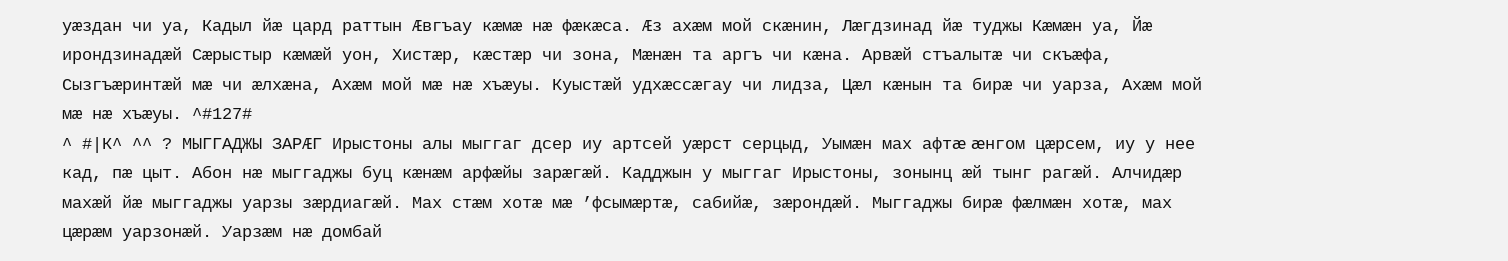уæздан чи уа, Кадыл йæ цард раттын Æвгъау кæмæ нæ фæкæса. Æз ахæм мой скæнин, Лæгдзинад йæ туджы Кæмæн уа, Йæ ирондзинадæй Сæрыстыр кæмæй уон, Хистæр, кæстæр чи зона, Мæнæн та аргъ чи кæна. Арвæй стъалытæ чи скъæфа, Сызгъæринтæй мæ чи æлхæна, Ахæм мой мæ нæ хъæуы. Куыстæй удхæссæгау чи лидза, Цæл кæнын та бирæ чи уарза, Ахæм мой мæ нæ хъæуы. ^#127#
^ #|К^ ^^ ? МЫГГАДЖЫ ЗАРÆГ Ирыстоны алы мыггаг дсер иу артсей уæрст серцыд, Уымæн мах афтæ æнгом цæрсем, иу у нее кад, пæ цыт. Абон нæ мыггаджы буц кæнæм арфæйы зарæгæй. Кадджын у мыггаг Ирыстоны, зонынц æй тынг рагæй. Алчидæр махæй йæ мыггаджы уарзы зæрдиагæй. Мах стæм хотæ мæ ’фсымæртæ, сабийæ, зæрондæй. Мыггаджы бирæ фæлмæн хотæ, мах цæрæм уарзонæй. Уарзæм нæ домбай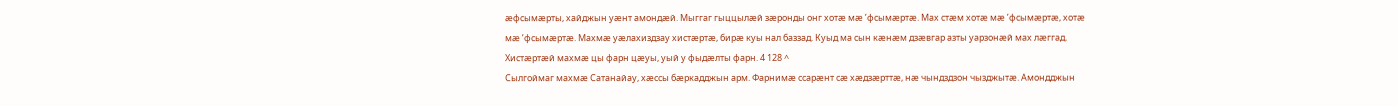æфсымæрты, хайджын уæнт амондæй. Мыггаг гыццылæй зæронды онг хотæ мæ ’фсымæртæ. Мах стæм хотæ мæ ’фсымæртæ, хотæ мæ ’фсымæртæ. Махмæ уæлахиздзау хистæртæ, бирæ куы нал баззад. Куыд ма сын кæнæм дзæвгар азты уарзонæй мах лæггад. Хистæртæй махмæ цы фарн цæуы, уый у фыдæлты фарн. 4 128 ^
Сылгоймаг махмæ Сатанайау, хæссы бæркадджын арм. Фарнимæ ссарæнт сæ хæдзæрттæ, нæ чындздзон чызджытæ. Амондджын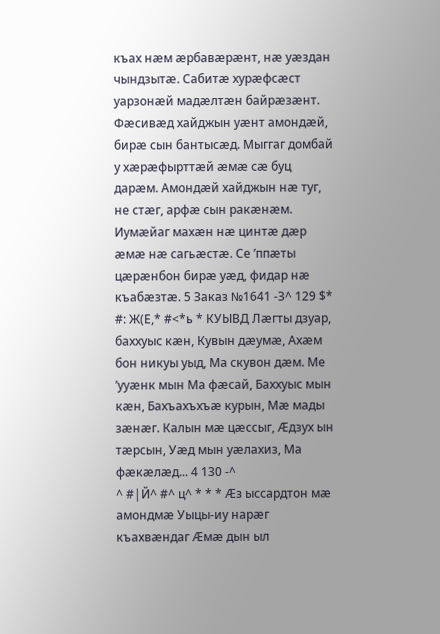къах нæм æрбавæрæнт, нæ уæздан чындзытæ. Сабитæ хурæфсæст уарзонæй мадæлтæн байрæзæнт. Фæсивæд хайджын уæнт амондæй, бирæ сын бантысæд. Мыггаг домбай у хæрæфырттæй æмæ сæ буц дарæм. Амондæй хайджын нæ туг, не стæг, арфæ сын ракæнæм. Иумæйаг махæн нæ цинтæ дæр æмæ нæ сагьæстæ. Се ’ппæты цæрæнбон бирæ уæд, фидар нæ къабæзтæ. 5 Заказ №1641 -З^ 129 $*
#: Ж(Е,* #<*ь * КУЫВД Лæгты дзуар, баххуыс кæн, Кувын дæумæ, Ахæм бон никуы уыд, Ма скувон дæм. Ме ’ууæнк мын Ма фæсай, Баххуыс мын кæн, Бахъахъхъæ курын, Мæ мады зæнæг. Калын мæ цæссыг, Æдзух ын тæрсын, Уæд мын уæлахиз, Ма фæкæлæд... 4 130 -^
^ #|Й^ #^ ц^ * * * Æз ыссардтон мæ амондмæ Уыцы-иу нарæг къахвæндаг Æмæ дын ыл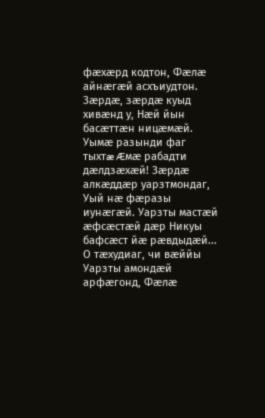фæхæрд кодтон, Фæлæ айнæгæй асхъиудтон. Зæрдæ, зæрдæ куыд хивæнд у, Нæй йын басæттæн ницæмæй. Уымæ разынди фаг тыхтæ Æмæ рабадти дæлдзæхæй! Зæрдæ алкæддæр уарзтмондаг, Уый нæ фæразы иунæгæй. Уарзты мастæй æфсæстæй дæр Никуы бафсæст йæ рæвдыдæй... О тæхудиаг, чи вæййы Уарзты амондæй арфæгонд, Фæлæ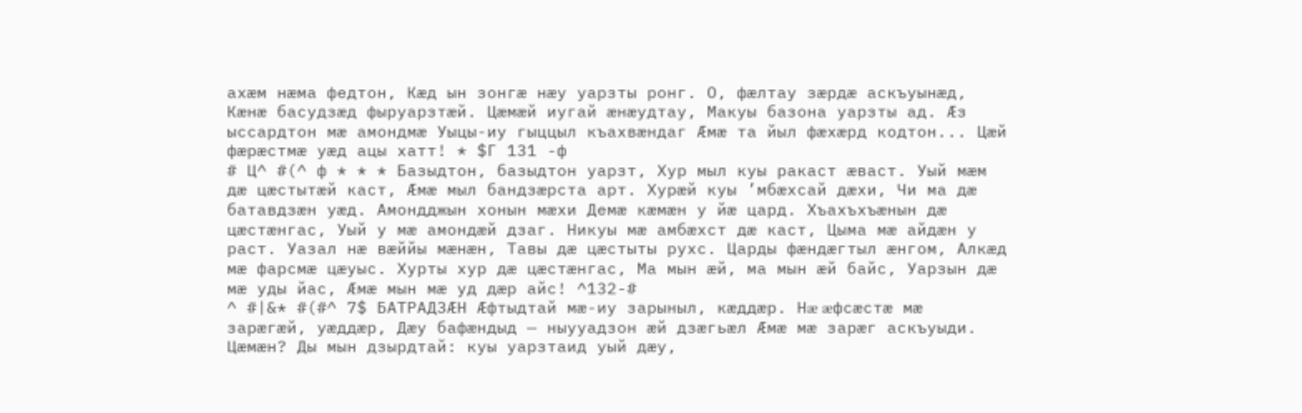ахæм нæма федтон, Кæд ын зонгæ нæу уарзты ронг. О, фæлтау зæрдæ аскъуынæд, Кæнæ басудзæд фыруарзтæй. Цæмæй иугай æнæудтау, Макуы базона уарзты ад. Æз ыссардтон мæ амондмæ Уыцы-иу гыццыл къахвæндаг Æмæ та йыл фæхæрд кодтон... Цæй фæрæстмæ уæд ацы хатт! * $Г 131 -ф
# Ц^ #(^ ф * * * Базыдтон, базыдтон уарзт, Хур мыл куы ракаст æваст. Уый мæм дæ цæстытæй каст, Æмæ мыл бандзæрста арт. Хурæй куы ’мбæхсай дæхи, Чи ма дæ батавдзæн уæд. Амондджын хонын мæхи Демæ кæмæн у йæ цард. Хъахъхъæнын дæ цæстæнгас, Уый у мæ амондæй дзаг. Никуы мæ амбæхст дæ каст, Цыма мæ айдæн у раст. Уазал нæ вæййы мæнæн, Тавы дæ цæстыты рухс. Царды фæндæгтыл æнгом, Алкæд мæ фарсмæ цæуыс. Хурты хур дæ цæстæнгас, Ма мын æй, ма мын æй байс, Уарзын дæ мæ уды йас, Æмæ мын мæ уд дæр айс! ^132-#
^ #|&* #(#^ 7$ БАТРАДЗÆН Æфтыдтай мæ-иу зарыныл, кæддæр. Нæ æфсæстæ мæ зарæгæй, уæддæр, Дæу бафæндыд — ныууадзон æй дзæгьæл Æмæ мæ зарæг аскъуыди. Цæмæн? Ды мын дзырдтай: куы уарзтаид уый дæу,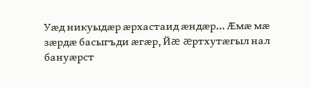Уæд никуыдæр æрхастаид æндæр... Æмæ мæ зæрдæ басыгъди æгæр, Йæ æртхутæгыл нал бануæрст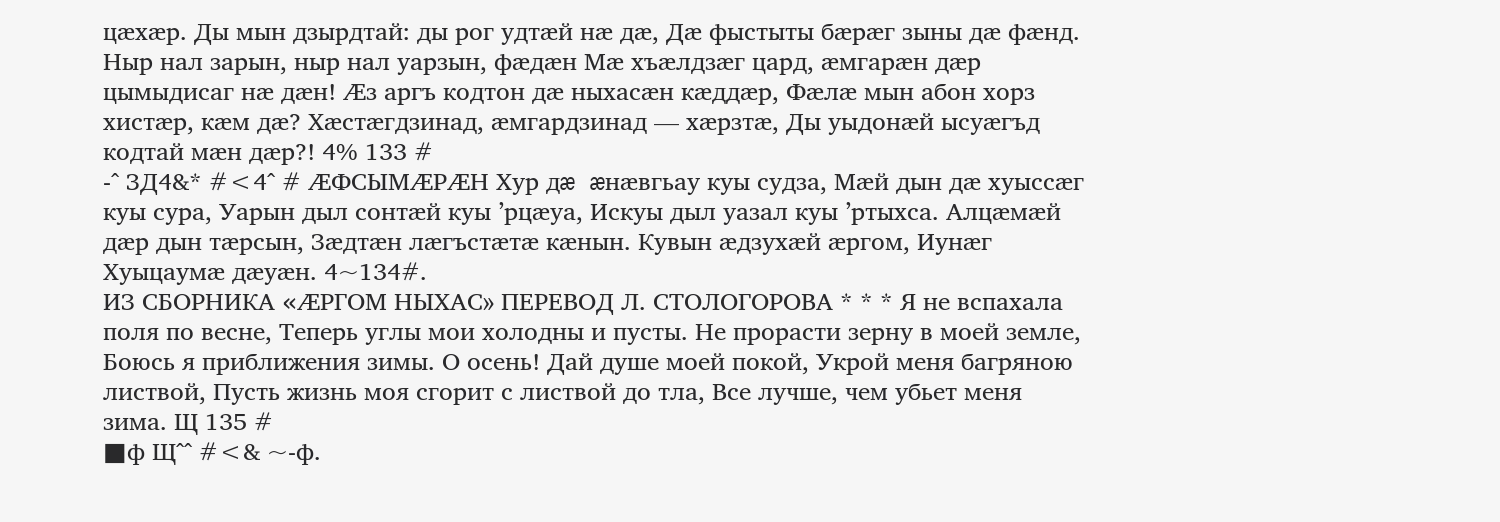цæхæр. Ды мын дзырдтай: ды рог удтæй нæ дæ, Дæ фыстыты бæрæг зыны дæ фæнд. Ныр нал зарын, ныр нал уарзын, фæдæн Мæ хъæлдзæг цард, æмгарæн дæр цымыдисаг нæ дæн! Æз аргъ кодтон дæ ныхасæн кæддæр, Фæлæ мын абон хорз хистæр, кæм дæ? Хæстæгдзинад, æмгардзинад — хæрзтæ, Ды уыдонæй ысуæгъд кодтай мæн дæр?! 4% 133 #
-^ ЗД4&* #<4^ # ÆФСЫМÆРÆН Хур дæ æнæвгьау куы судза, Мæй дын дæ хуыссæг куы сура, Уарын дыл сонтæй куы ’рцæуа, Искуы дыл уазал куы ’ртыхса. Алцæмæй дæр дын тæрсын, Зæдтæн лæгъстæтæ кæнын. Кувын æдзухæй æргом, Иунæг Хуыцаумæ дæуæн. 4~134#.
ИЗ СБОРНИКА «ÆРГОМ НЫХАС» ПЕРЕВОД Л. СТОЛОГОРОВА * * * Я не вспахала поля по весне, Теперь углы мои холодны и пусты. Не прорасти зерну в моей земле, Боюсь я приближения зимы. О осень! Дай душе моей покой, Укрой меня багряною листвой, Пусть жизнь моя сгорит с листвой до тла, Все лучше, чем убьет меня зима. Щ 135 #
■ф Щ^^ #<& ~-ф.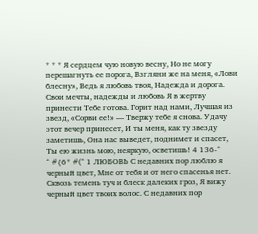* * * Я сердцем чую новую весну, Но не могу перешагнуть ее порога, Взгляни же на меня, «Лови блесну», Ведь я любовь твоя, Надежда и дорога. Свои мечты, надежды и любовь Я в жертву принести Тебе готова. Горит над нами, Лучшая из звезд, «Сорви ее!» — Твержу тебе я снова. Удачу этот вечер принесет, И ты меня, как ту звезду заметишь, Она нас выведет, поднимет и спасет, Ты ею жизнь мою, неяркую, осветишь! 4 136-^
^ #{6* #(^ 1 ЛЮБОВЬ С недавних пор люблю я черный цвет, Мне от тебя и от него спасенья нет. Сквозь темень туч и блеск далеких гроз, Я вижу черный цвет твоих волос. С недавних пор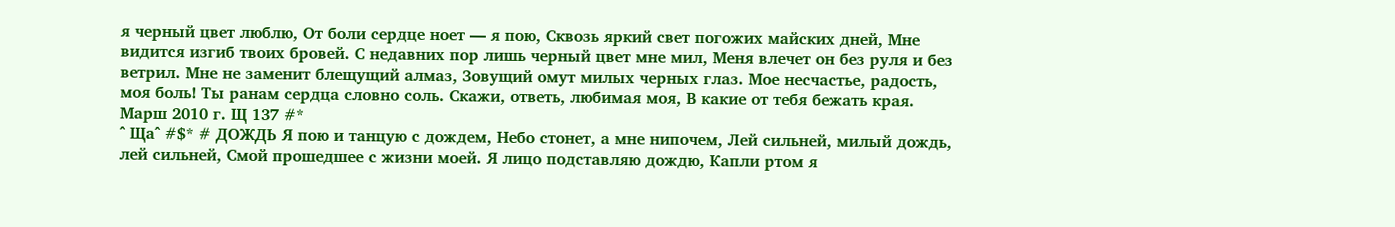я черный цвет люблю, От боли сердце ноет — я пою, Сквозь яркий свет погожих майских дней, Мне видится изгиб твоих бровей. С недавних пор лишь черный цвет мне мил, Меня влечет он без руля и без ветрил. Мне не заменит блещущий алмаз, Зовущий омут милых черных глаз. Мое несчастье, радость, моя боль! Ты ранам сердца словно соль. Скажи, ответь, любимая моя, В какие от тебя бежать края. Марш 2010 г. Щ 137 #*
^ Ща^ #$* # ДОЖДЬ Я пою и танцую с дождем, Небо стонет, а мне нипочем, Лей сильней, милый дождь, лей сильней, Смой прошедшее с жизни моей. Я лицо подставляю дождю, Капли ртом я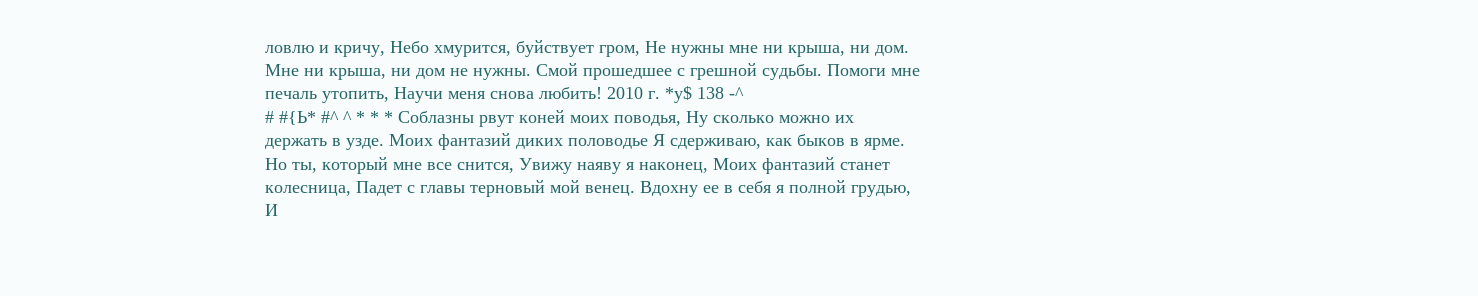ловлю и кричу, Небо хмурится, буйствует гром, Не нужны мне ни крыша, ни дом. Мне ни крыша, ни дом не нужны. Смой прошедшее с грешной судьбы. Помоги мне печаль утопить, Научи меня снова любить! 2010 г. *у$ 138 -^
# #{Ь* #^ ^ * * * Соблазны рвут коней моих поводья, Ну сколько можно их держать в узде. Моих фантазий диких половодье Я сдерживаю, как быков в ярме. Но ты, который мне все снится, Увижу наяву я наконец, Моих фантазий станет колесница, Падет с главы терновый мой венец. Вдохну ее в себя я полной грудью, И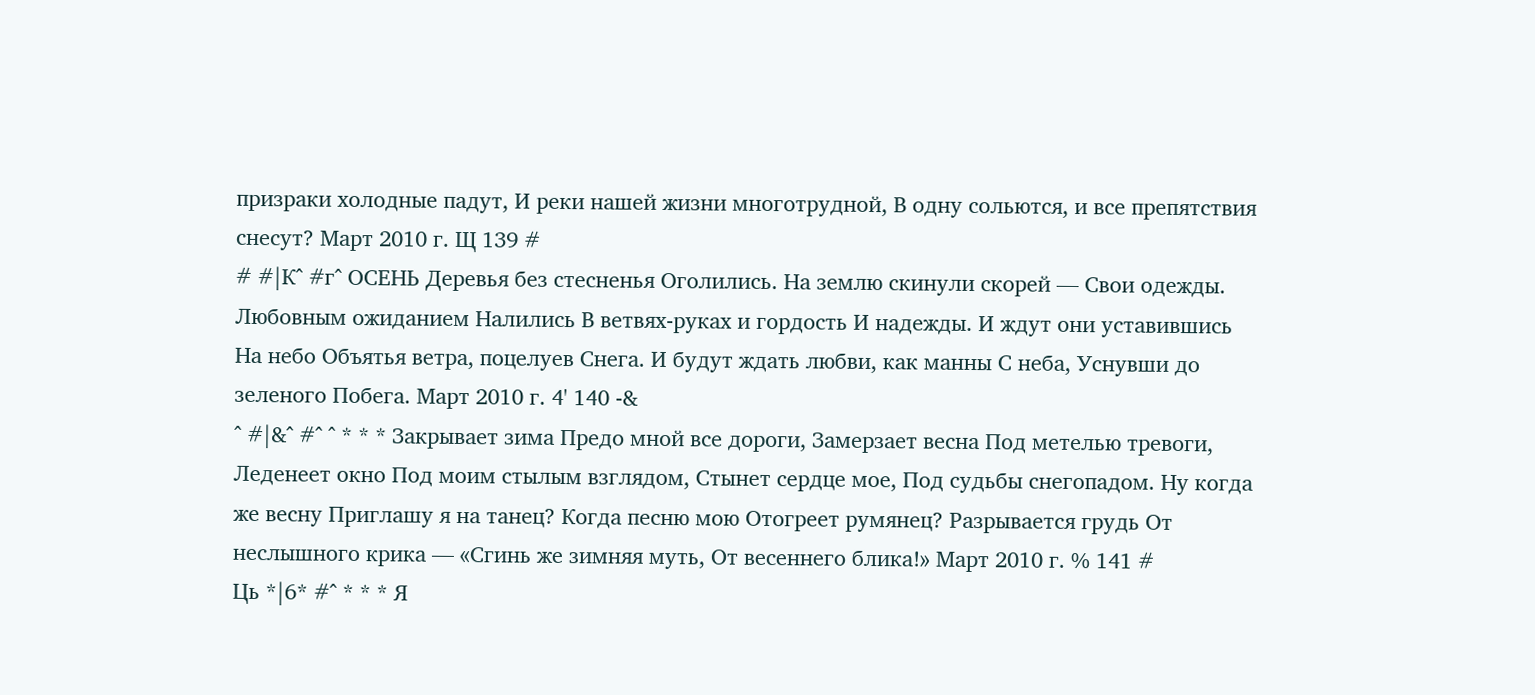призраки холодные падут, И реки нашей жизни многотрудной, В одну сольются, и все препятствия снесут? Март 2010 г. Щ 139 #
# #|К^ #г^ ОСЕНЬ Деревья без стесненья Оголились. На землю скинули скорей — Свои одежды. Любовным ожиданием Налились В ветвях-руках и гордость И надежды. И ждут они уставившись На небо Объятья ветра, поцелуев Снега. И будут ждать любви, как манны С неба, Уснувши до зеленого Побега. Март 2010 г. 4' 140 -&
^ #|&^ #^ ^ * * * Закрывает зима Предо мной все дороги, Замерзает весна Под метелью тревоги, Леденеет окно Под моим стылым взглядом, Стынет сердце мое, Под судьбы снегопадом. Ну когда же весну Приглашу я на танец? Когда песню мою Отогреет румянец? Разрывается грудь От неслышного крика — «Сгинь же зимняя муть, От весеннего блика!» Март 2010 г. % 141 #
Ць *|6* #^ * * * Я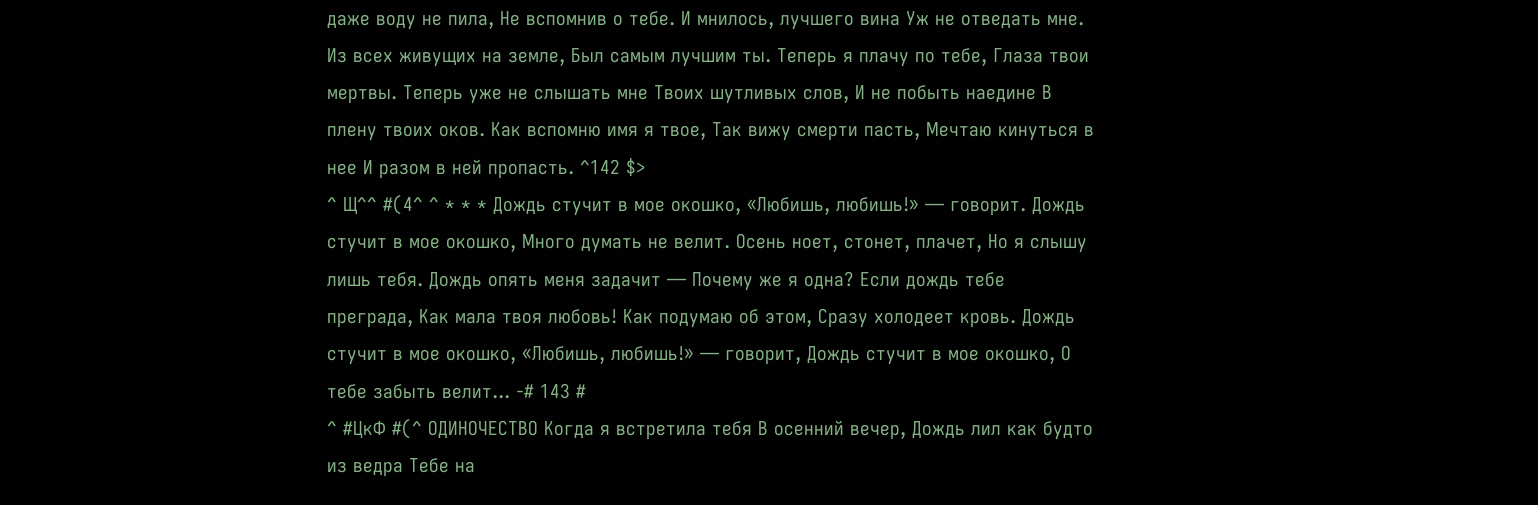даже воду не пила, Не вспомнив о тебе. И мнилось, лучшего вина Уж не отведать мне. Из всех живущих на земле, Был самым лучшим ты. Теперь я плачу по тебе, Глаза твои мертвы. Теперь уже не слышать мне Твоих шутливых слов, И не побыть наедине В плену твоих оков. Как вспомню имя я твое, Так вижу смерти пасть, Мечтаю кинуться в нее И разом в ней пропасть. ^142 $>
^ Щ^^ #(4^ ^ * * * Дождь стучит в мое окошко, «Любишь, любишь!» — говорит. Дождь стучит в мое окошко, Много думать не велит. Осень ноет, стонет, плачет, Но я слышу лишь тебя. Дождь опять меня задачит — Почему же я одна? Если дождь тебе преграда, Как мала твоя любовь! Как подумаю об этом, Сразу холодеет кровь. Дождь стучит в мое окошко, «Любишь, любишь!» — говорит, Дождь стучит в мое окошко, О тебе забыть велит... -# 143 #
^ #ЦкФ #(^ ОДИНОЧЕСТВО Когда я встретила тебя В осенний вечер, Дождь лил как будто из ведра Тебе на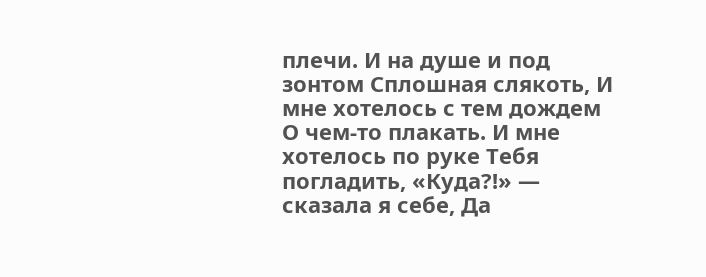плечи. И на душе и под зонтом Сплошная слякоть, И мне хотелось с тем дождем О чем-то плакать. И мне хотелось по руке Тебя погладить, «Куда?!» — сказала я себе, Да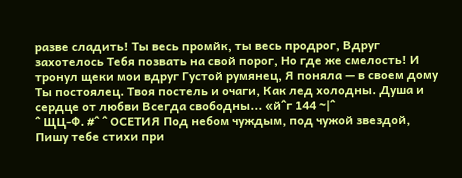разве сладить! Ты весь промйк, ты весь продрог, Вдруг захотелось Тебя позвать на свой порог, Но где же смелость! И тронул щеки мои вдруг Густой румянец, Я поняла — в своем дому Ты постоялец. Твоя постель и очаги, Как лед холодны. Душа и сердце от любви Всегда свободны... «й^г 144 ~|^
^ ЩЦ-Ф. #^ ^ ОСЕТИЯ Под небом чуждым, под чужой звездой, Пишу тебе стихи при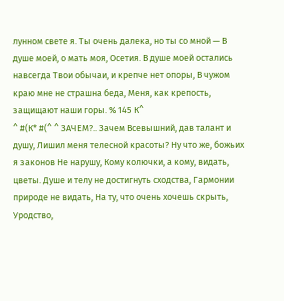лунном свете я. Ты очень далека, но ты со мной — В душе моей, о мать моя, Осетия. В душе моей остались навсегда Твои обычаи, и крепче нет опоры, В чужом краю мне не страшна беда, Меня, как крепость, защищают наши горы. % 145 К^
^ #(К* #(^ ^ ЗАЧЕМ?.. Зачем Всевышний, дав талант и душу, Лишил меня телесной красоты? Ну что же, божьих я законов Не нарушу, Кому колючки, а кому, видать, цветы. Душе и телу не достигнуть сходства, Гармонии природе не видать, На ту, что очень хочешь скрыть, Уродство,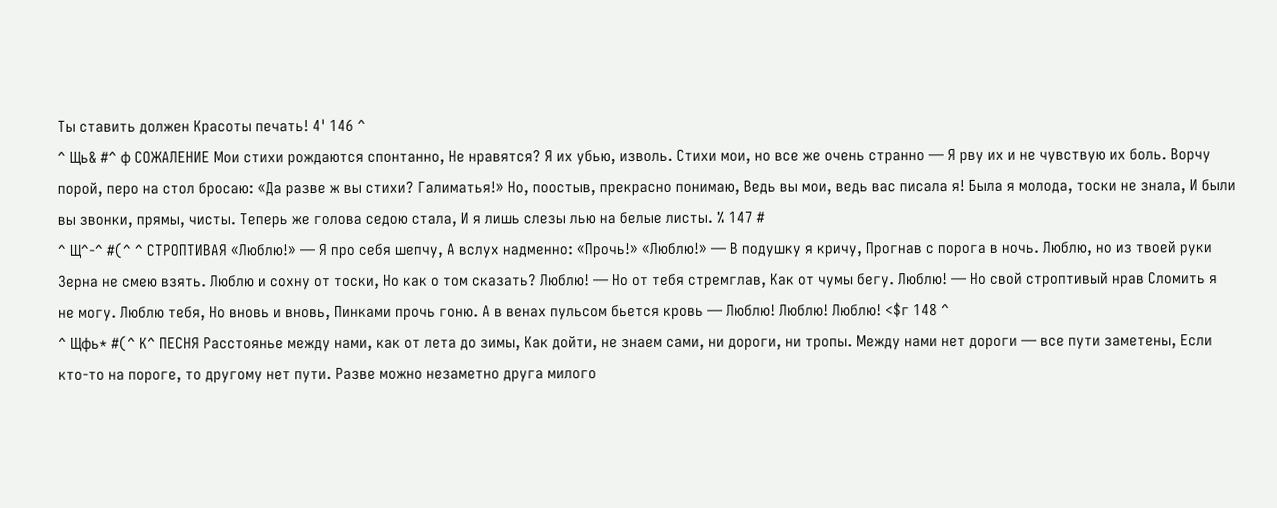Ты ставить должен Красоты печать! 4' 146 ^
^ Щь& #^ ф СОЖАЛЕНИЕ Мои стихи рождаются спонтанно, Не нравятся? Я их убью, изволь. Стихи мои, но все же очень странно — Я рву их и не чувствую их боль. Ворчу порой, перо на стол бросаю: «Да разве ж вы стихи? Галиматья!» Но, поостыв, прекрасно понимаю, Ведь вы мои, ведь вас писала я! Была я молода, тоски не знала, И были вы звонки, прямы, чисты. Теперь же голова седою стала, И я лишь слезы лью на белые листы. % 147 #
^ Щ^-^ #(^ ^ СТРОПТИВАЯ «Люблю!» — Я про себя шепчу, А вслух надменно: «Прочь!» «Люблю!» — В подушку я кричу, Прогнав с порога в ночь. Люблю, но из твоей руки Зерна не смею взять. Люблю и сохну от тоски, Но как о том сказать? Люблю! — Но от тебя стремглав, Как от чумы бегу. Люблю! — Но свой строптивый нрав Сломить я не могу. Люблю тебя, Но вновь и вновь, Пинками прочь гоню. А в венах пульсом бьется кровь — Люблю! Люблю! Люблю! <$г 148 ^
^ Щфь* #(^ К^ ПЕСНЯ Расстоянье между нами, как от лета до зимы, Как дойти, не знаем сами, ни дороги, ни тропы. Между нами нет дороги — все пути заметены, Если кто-то на пороге, то другому нет пути. Разве можно незаметно друга милого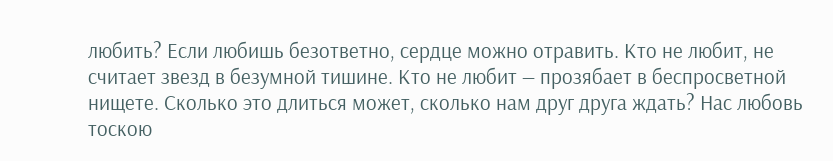любить? Если любишь безответно, сердце можно отравить. Кто не любит, не считает звезд в безумной тишине. Кто не любит — прозябает в беспросветной нищете. Сколько это длиться может, сколько нам друг друга ждать? Нас любовь тоскою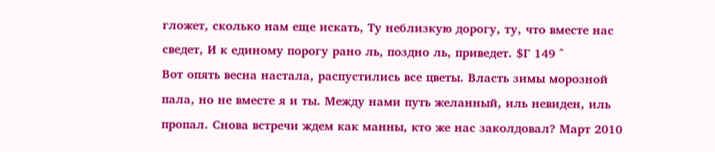гложет, сколько нам еще искать, Ту неблизкую дорогу, ту, что вместе нас сведет, И к единому порогу рано ль, поздно ль, приведет. $Г 149 ^
Вот опять весна настала, распустились все цветы. Власть зимы морозной пала, но не вместе я и ты. Между нами путь желанный, иль невиден, иль пропал. Снова встречи ждем как манны, кто же нас заколдовал? Март 2010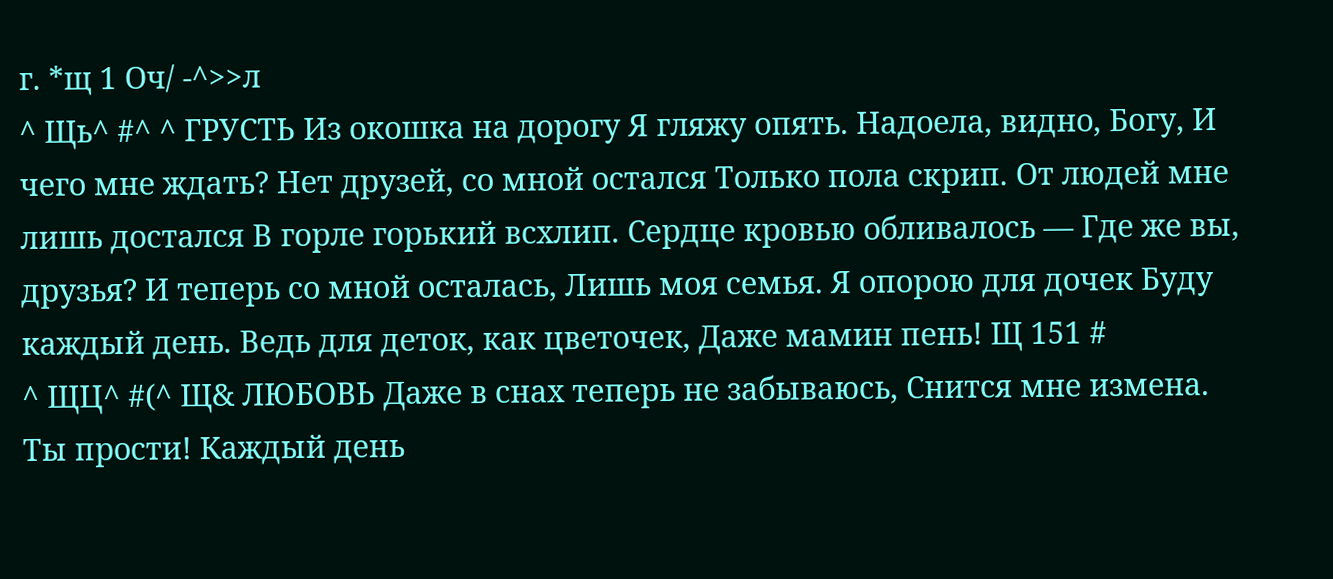г. *щ 1 Оч/ -^>>л
^ Щь^ #^ ^ ГРУСТЬ Из окошка на дорогу Я гляжу опять. Надоела, видно, Богу, И чего мне ждать? Нет друзей, со мной остался Только пола скрип. От людей мне лишь достался В горле горький всхлип. Сердце кровью обливалось — Где же вы, друзья? И теперь со мной осталась, Лишь моя семья. Я опорою для дочек Буду каждый день. Ведь для деток, как цветочек, Даже мамин пень! Щ 151 #
^ ЩЦ^ #(^ Щ& ЛЮБОВЬ Даже в снах теперь не забываюсь, Снится мне измена. Ты прости! Каждый день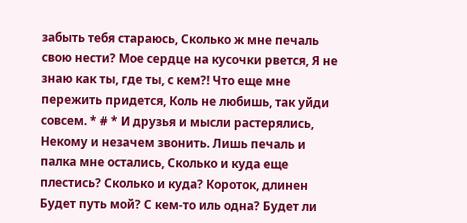забыть тебя стараюсь, Сколько ж мне печаль свою нести? Мое сердце на кусочки рвется, Я не знаю как ты, где ты, с кем?! Что еще мне пережить придется, Коль не любишь, так уйди совсем. * # * И друзья и мысли растерялись, Некому и незачем звонить. Лишь печаль и палка мне остались, Сколько и куда еще плестись? Сколько и куда? Короток, длинен Будет путь мой? С кем-то иль одна? Будет ли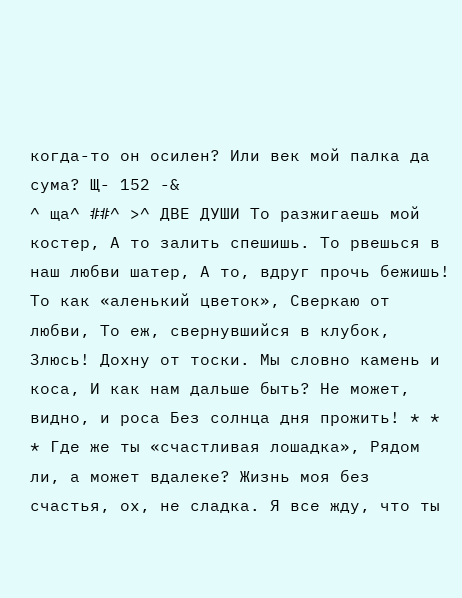когда-то он осилен? Или век мой палка да сума? Щ- 152 -&
^ ща^ ##^ >^ ДВЕ ДУШИ То разжигаешь мой костер, А то залить спешишь. То рвешься в наш любви шатер, А то, вдруг прочь бежишь! То как «аленький цветок», Сверкаю от любви, То еж, свернувшийся в клубок, Злюсь! Дохну от тоски. Мы словно камень и коса, И как нам дальше быть? Не может, видно, и роса Без солнца дня прожить! * * * Где же ты «счастливая лошадка», Рядом ли, а может вдалеке? Жизнь моя без счастья, ох, не сладка. Я все жду, что ты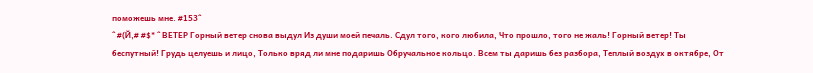поможешь мне. #153^
^ #(Й,# #$* ^ ВЕТЕР Горный ветер снова выдул Из души моей печаль. Сдул того, кого любила, Что прошло, того не жаль! Горный ветер! Ты беспутный! Грудь целуешь и лицо, Только вряд ли мне подаришь Обручальное кольцо. Всем ты даришь без разбора, Теплый воздух в октябре, От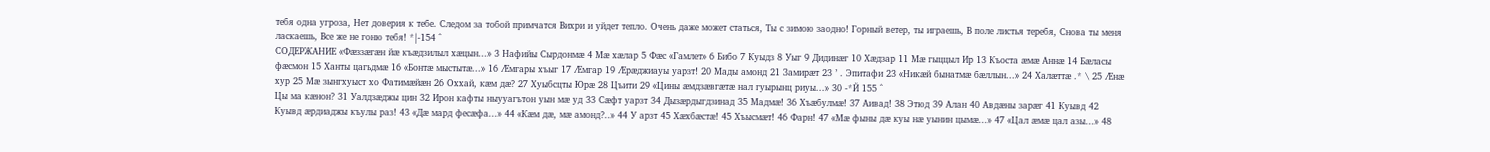тебя одна угроза, Нет доверия к тебе. Следом за тобой примчатся Вихри и уйдет тепло. Очень даже может статься, Ты с зимою заодно! Горный ветер, ты играешь, В поле листья теребя, Снова ты меня ласкаешь, Все же не гоню тебя! *|-154 ^
СОДЕРЖАНИЕ «Фæззæгæн йæ къæдзилыл хæцын...» 3 Нафийы Сырдонмæ 4 Мæ хæлар 5 Фæс «Гамлет» 6 Бибо 7 Куыдз 8 Уыг 9 Дидинæг 10 Хæдзар 11 Мæ гыццыл Ир 13 Къоста æмæ Аннæ 14 Бæласы фæсмон 15 Ханты цагьдмæ 16 «Бонтæ мыстытæ...» 16 Æмгары хъыг 17 Æмгар 19 Æрæджиауы уарзт! 20 Мады амонд 21 Замирæт 23 ’ . Эпитафи 23 «Никæй бынатмæ бæллын...» 24 Халæттæ .* \ 25 Æнæ хур 25 Мæ зынгхуыст хо Фатимæйæн 26 Оххай, кæм дæ? 27 Хуыбсцты Юрæ 28 Цъити 29 «Цины æмдзæвгæтæ нал гуырынц риуы...» 30 -*Й 155 ^
Цы ма кæнон? 31 Уалдзæджы цин 32 Ирон кафты ныууагътон уын мæ уд 33 Сæфт уарзт 34 Дызæрдыгдзинад 35 Мадмæ! 36 Хъæбулмæ! 37 Аивад! 38 Этюд 39 Алан 40 Авдæны зарæг 41 Куывд 42 Куывд æрдиаджы къулы раз! 43 «Дæ мард фесæфа...» 44 «Кæм дæ, мæ амонд?..» 44 У арзт 45 Хæхбæстæ! 45 Хъысмæт! 46 Фарн! 47 «Мæ фыны дæ куы нæ уынин цымæ...» 47 «Цал æмæ цал азы...» 48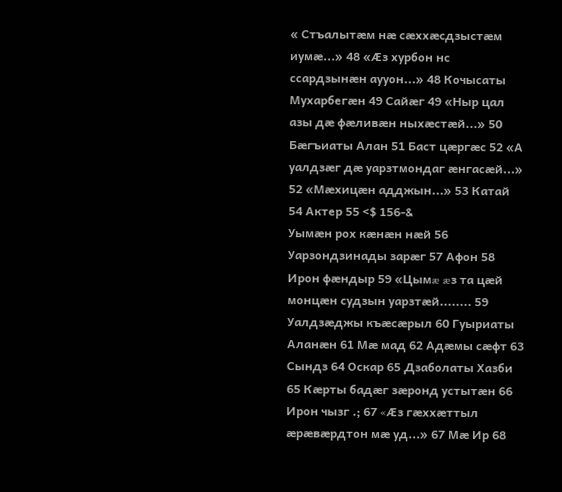« Стъалытæм нæ сæххæсдзыстæм иумæ...» 48 «Æз хурбон нс ссардзынæн аууон...» 48 Кочысаты Мухарбегæн 49 Сайæг 49 «Ныр цал азы дæ фæливæн ныхæстæй...» 50 Бæгъиаты Алан 51 Баст цæргæс 52 «А уалдзæг дæ уарзтмондаг æнгасæй...» 52 «Мæхицæн адджын...» 53 Катай 54 Актер 55 <$ 156-&
Уымæн рох кæнæн нæй 56 Уарзондзинады зарæг 57 Афон 58 Ирон фæндыр 59 «Цымæ æз та цæй монцæн судзын уарзтæй........ 59 Уалдзæджы къæсæрыл 60 Гуыриаты Аланæн 61 Мæ мад 62 Адæмы сæфт 63 Сындз 64 Оскар 65 Дзаболаты Хазби 65 Кæрты бадæг зæронд устытæн 66 Ирон чызг .; 67 «Æз гæххæттыл æрæвæрдтон мæ уд...» 67 Мæ Ир 68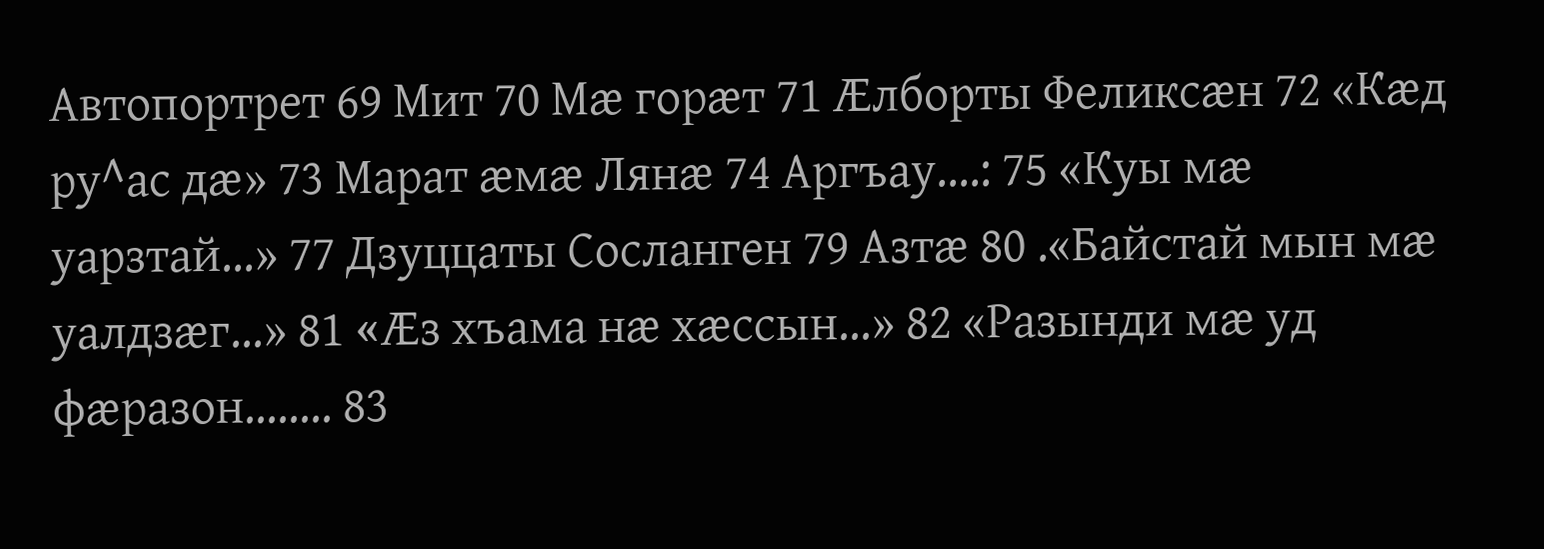Автопортрет 69 Мит 70 Мæ горæт 71 Æлборты Феликсæн 72 «Кæд ру^ас дæ» 73 Марат æмæ Лянæ 74 Аргъау....: 75 «Куы мæ уарзтай...» 77 Дзуццаты Сосланген 79 Азтæ 80 .«Байстай мын мæ уалдзæг...» 81 «Æз хъама нæ хæссын...» 82 «Разынди мæ уд фæразон........ 83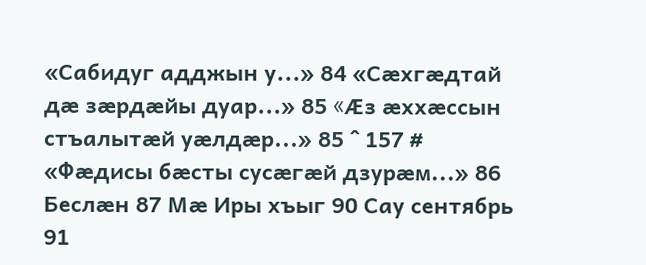«Сабидуг адджын у...» 84 «Сæхгæдтай дæ зæрдæйы дуар...» 85 «Æз æххæссын стъалытæй уæлдæр...» 85 ^ 157 #
«Фæдисы бæсты сусæгæй дзурæм...» 86 Беслæн 87 Мæ Иры хъыг 90 Сау сентябрь 91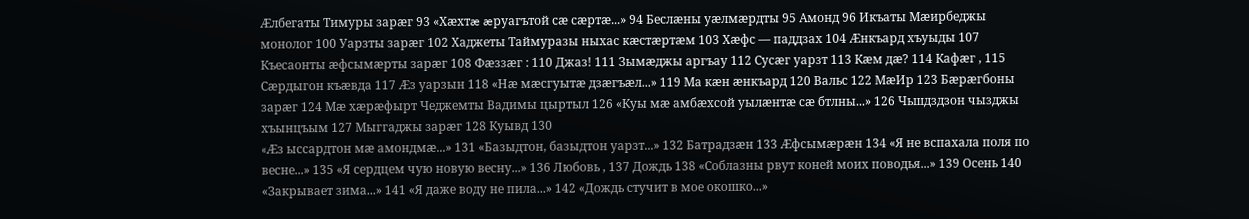Æлбегаты Тимуры зарæг 93 «Хæхтæ æруагътой сæ сæртæ...» 94 Беслæны уæлмæрдты 95 Амонд 96 Икъаты Мæирбеджы монолог 100 Уарзты зарæг 102 Хаджеты Таймуразы ныхас кæстæртæм 103 Хæфс — паддзах 104 Æнкъард хъуыды 107 Къесаонты æфсымæрты зарæг 108 Фæззæг : 110 Джаз! 111 Зымæджы аргъау 112 Сусæг уарзт 113 Кæм дæ? 114 Кафæг , 115 Сæрдыгон къæвда 117 Æз уарзын 118 «Нæ мæсгуытæ дзæгъæл...» 119 Ма кæн æнкъард 120 Вальс 122 МæИр 123 Бæрæгбоны зарæг 124 Мæ хæрæфырт Чеджемты Вадимы цыртыл 126 «Куы мæ амбæхсой уылæнтæ сæ бтлны...» 126 Чьшдздзон чызджы хъынцъым 127 Мыггаджы зарæг 128 Куывд 130
«Æз ыссардтон мæ амондмæ...» 131 «Базыдтон, базыдтон уарзт...» 132 Батрадзæн 133 Æфсымæрæн 134 «Я не вспахала поля по весне...» 135 «Я сердцем чую новую весну...» 136 Любовь , 137 Дождь 138 «Соблазны рвут коней моих поводья...» 139 Осень 140 «Закрывает зима...» 141 «Я даже воду не пила...» 142 «Дождь стучит в мое окошко...»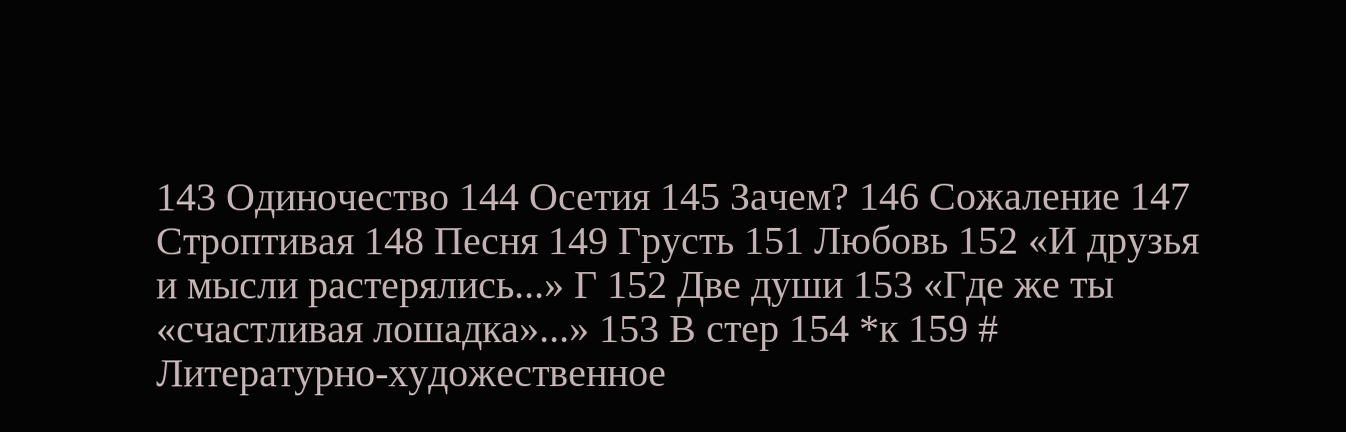143 Одиночество 144 Осетия 145 Зачем? 146 Сожаление 147 Строптивая 148 Песня 149 Грусть 151 Любовь 152 «И друзья и мысли растерялись...» Г 152 Две души 153 «Где же ты «счастливая лошадка»...» 153 В стер 154 *к 159 #
Литературно-художественное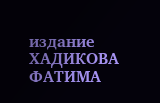издание ХАДИКОВА ФАТИМА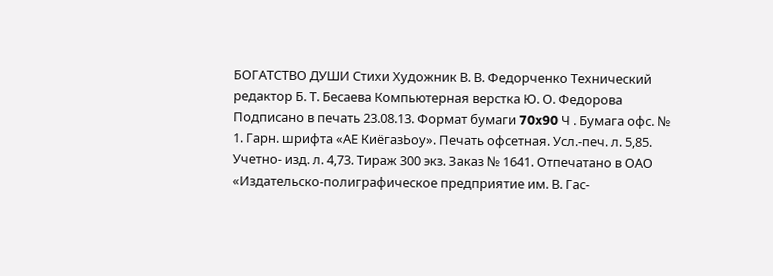БОГАТСТВО ДУШИ Стихи Художник В. В. Федорченко Технический редактор Б. Т. Бесаева Компьютерная верстка Ю. О. Федорова Подписано в печать 23.08.13. Формат бумаги 70x90 Ч . Бумага офс. № 1. Гарн. шрифта «АЕ КиёгазЬоу». Печать офсетная. Усл.-печ. л. 5,85. Учетно- изд. л. 4,73. Тираж 300 экз. Заказ № 1641. Отпечатано в ОАО «Издательско-полиграфическое предприятие им. В. Гас-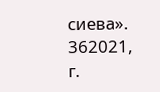сиева». 362021, г.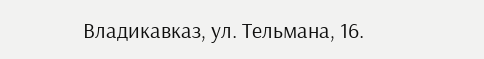Владикавказ, ул. Тельмана, 16.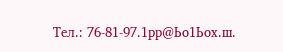Тел.: 76-81-97.1рр@Ьо1Ьох.ш.